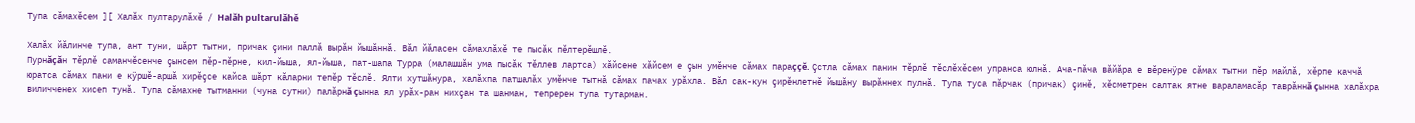Тупа сăмахĕсем ][ Халăх пултарулăхĕ / Halăh pultarulăhĕ

Халăх йăлинче тупа, ант туни, шăрт тытни, причак çини паллă вырăн йышăннă. Вăл йăласен сăмахлăхĕ те пысăк пĕлтерĕшлĕ.
Пурнăçăн тĕрлĕ саманчĕсенче çынсем пĕр-пĕрне, кил-йыша, ял-йыша, пат-шапа Турра (малашшăн ума пысăк тĕллев лартса) хăйсене хăйсем е çын умĕнче сăмах параççĕ. Çстла сăмах панин тĕрлĕ тĕслĕхĕсем упранса юлнă. Ача-пăча вăйăра е вĕренÿре сăмах тытни пĕр майлă, хĕрпе каччă юратса сăмах пани е кÿршĕ-аршă хирĕçсе кайса шăрт кăларни тепĕр тĕслĕ. Ялти хутшăнура, халăхпа патшалăх умĕнче тытнă сăмах пачах урăхла. Вăл сак-кун çирĕнлетнĕ йышăну вырăннех пулнă. Тупа туса пăрчак (причак) çинĕ, хĕсметрен салтак ятне вараламасăр таврăннă çынна халăхра виличченех хисеп тунă. Тупа сăмахне тытманни (чуна сутни) палăрнă çынна ял урăх-ран нихçан та шанман, тепререн тупа тутарман.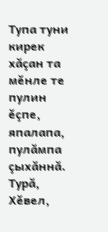Тупа туни кирек хăçан та мĕнле те пулин ĕçпе, япалапа, пулăмпа çыхăннă. Турă, Хĕвел,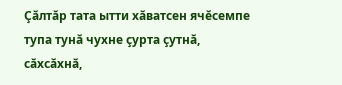Çăлтăр тата ытти хăватсен ячĕсемпе тупа тунă чухне çурта çутнă, сăхсăхнă,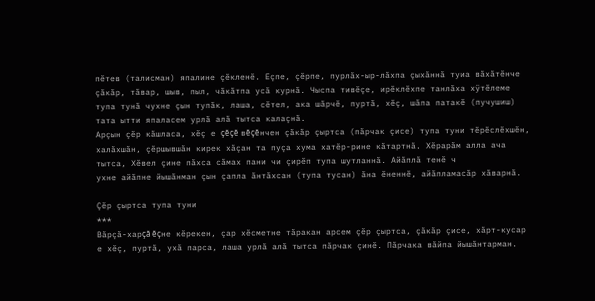пĕтев (талисман) япалине çĕкленĕ. Еçпе, çĕрпе, пурлăх-ыр-лăхпа çыхăннă туиа вăхăтĕнче çăкăр, тăвар, шыв, пыл, чăкăтпа усă курнă. Чыспа тивĕçе, ирĕклĕхпе танлăха хÿтĕлеме тупа тунă чухне çын тупăк, лаша, сĕтел, ака шăрчĕ, пуртă, хĕç, шăпа патакĕ (пучушиш) тата ытти япаласем урлă алă тытса калаçнă.
Арçын çĕр кăшласа, хĕç е çĕçĕ вĕçĕнчен çăкăр çыртса (пăрчак çисе) тупа туни тĕрĕслĕхшĕн, халăхшăн, çĕршывшăн кирек хăçан та пуçа хума хатĕр-рине кăтартнă. Хĕрарăм алла ача тытса, Хĕвел çине пăхса сăмах пани чи çирĕп тупа шутланнă. Айăплă тенĕ ч
ухне айăпне йышăнман çын çапла ăнтăхсан (тупа тусан) ăна ĕненнĕ, айăпламасăр хăварнă.

Çĕр çыртса тупа туни
***
Вăрçă-харçă ĕçне кĕрекен, çар хĕсметне тăракан арсем çĕр çыртса, çăкăр çисе, хăрт-кусар е хĕç, пуртă, ухă парса, лаша урлă алă тытса пăрчак çинĕ. Пăрчака вăйпа йышăнтарман.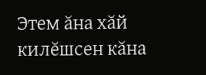Этем ăна хăй килĕшсен кăна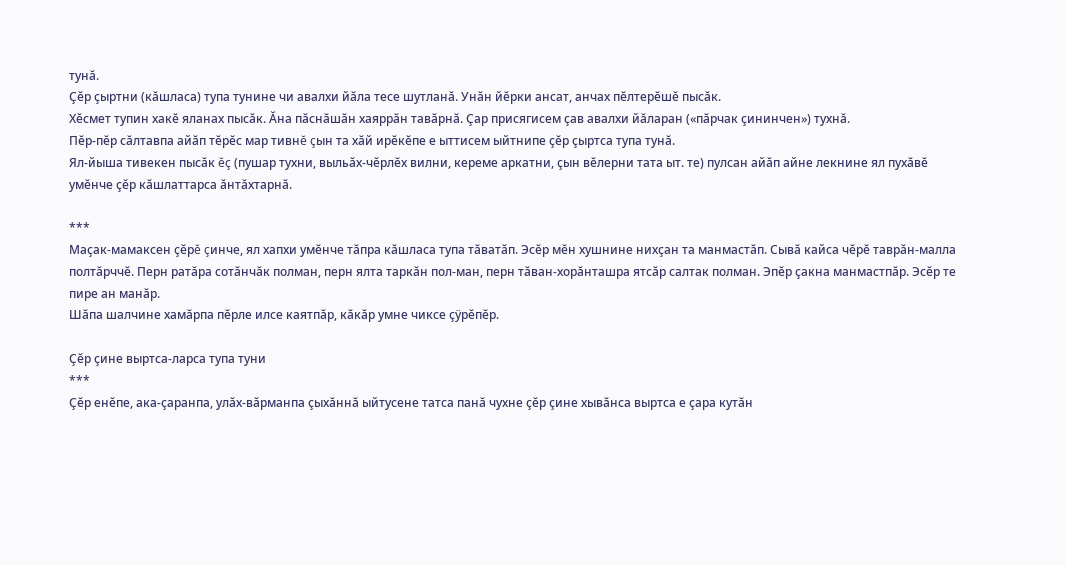тунă.
Çĕр çыртни (кăшласа) тупа тунине чи авалхи йăла тесе шутланă. Унăн йĕрки ансат, анчах пĕлтерĕшĕ пысăк.
Хĕсмет тупин хакĕ яланах пысăк. Ăна пăснăшăн хаяррăн тавăрнă. Çар присягисем çав авалхи йăларан («пăрчак çининчен») тухнă.
Пĕр-пĕр сăлтавпа айăп тĕрĕс мар тивнĕ çын та хăй ирĕкĕпе е ыттисем ыйтнипе çĕр çыртса тупа тунă.
Ял-йыша тивекен пысăк ĕç (пушар тухни, выльăх-чĕрлĕх вилни, кереме аркатни, çын вĕлерни тата ыт. те) пулсан айăп айне лекнине ял пухăвĕ умĕнче çĕр кăшлаттарса ăнтăхтарнă.

***
Маçак-мамаксен çĕрĕ çинче, ял хапхи умĕнче тăпра кăшласа тупа тăватăп. Эсĕр мĕн хушнине нихçан та манмастăп. Сывă кайса чĕрĕ таврăн-малла полтăрччĕ. Перн ратăра сотăнчăк полман, перн ялта таркăн пол-ман, перн тăван-хорăнташра ятсăр салтак полман. Эпĕр çакна манмастпăр. Эсĕр те пире ан манăр.
Шăпа шалчине хамăрпа пĕрле илсе каятпăр, кăкăр умне чиксе çÿрĕпĕр.

Çĕр çине выртса-ларса тупа туни
***
Çĕр енĕпе, ака-çаранпа, улăх-вăрманпа çыхăннă ыйтусене татса панă чухне çĕр çине хывăнса выртса е çара кутăн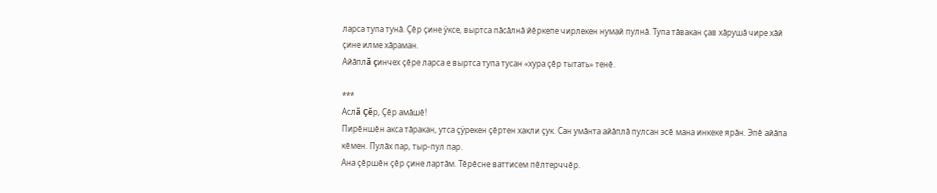ларса тупа тунă. Çĕр çине ÿксе, выртса пăсăлнă йĕркепе чирлекен нумай пулнă. Тупа тăвакан çав хăрушă чире хăй çине илме хăраман.
Айăплă çинчех çĕре ларса е выртса тупа тусан «хура çĕр тытать» тенĕ.

***
Аслă Çĕр, Çĕр амăшĕ!
Пирĕншĕн акса тăракан, утса çÿрекен çĕртен хакли çук. Сан умăнта айăплă пулсан эсĕ мана инкеке ярăн. Эпĕ айăпа кĕмен. Пулăх пар, тыр-пул пар.
Ана çĕршĕн çĕр çине лартăм. Тĕрĕсне ваттисем пĕлтерччĕр.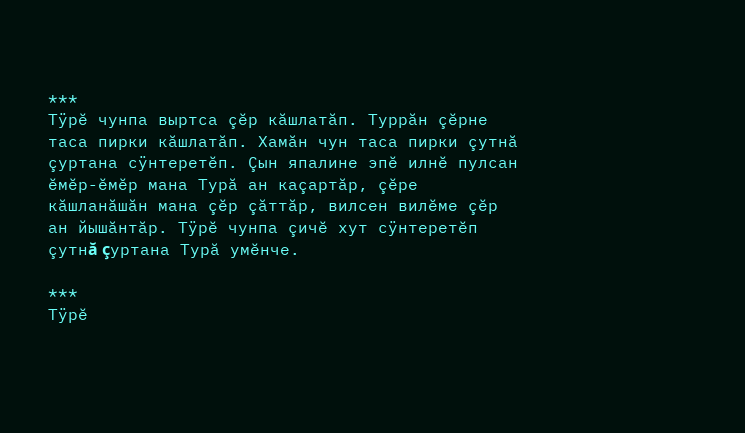***
Тÿрĕ чунпа выртса çĕр кăшлатăп. Туррăн çĕрне таса пирки кăшлатăп. Хамăн чун таса пирки çутнă çуртана сÿнтеретĕп. Çын япалине эпĕ илнĕ пулсан ĕмĕр-ĕмĕр мана Турă ан каçартăр, çĕре кăшланăшăн мана çĕр çăттăр, вилсен вилĕме çĕр ан йышăнтăр. Тÿрĕ чунпа çичĕ хут сÿнтеретĕп çутнă çуртана Турă умĕнче.

***
Тÿрĕ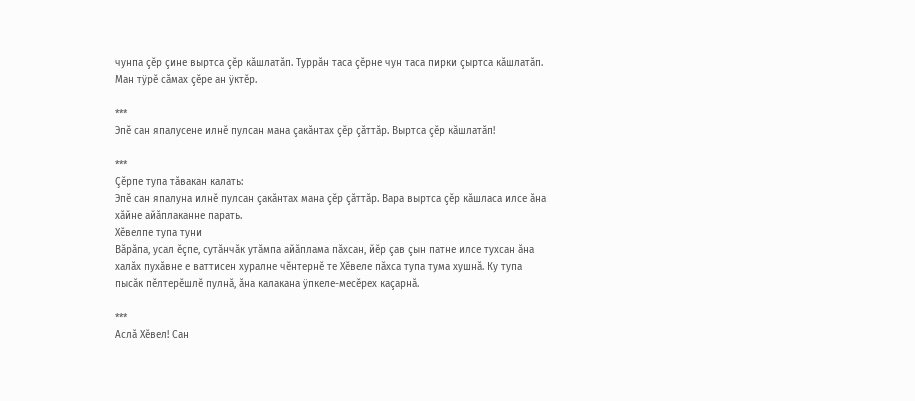чунпа çĕр çине выртса çĕр кăшлатăп. Туррăн таса çĕрне чун таса пирки çыртса кăшлатăп.
Ман тÿрĕ сăмах çĕре ан ÿктĕр.

***
Эпĕ сан япалусене илнĕ пулсан мана çакăнтах çĕр çăттăр. Выртса çĕр кăшлатăп!

***
Çĕрпе тупа тăвакан калать:
Эпĕ сан япалуна илнĕ пулсан çакăнтах мана çĕр çăттăр. Вара выртса çĕр кăшласа илсе ăна хăйне айăплаканне парать.
Хĕвелпе тупа туни
Вăрăпа, усал ĕçпе, сутăнчăк утăмпа айăплама пăхсан, йĕр çав çын патне илсе тухсан ăна халăх пухăвне е ваттисен хуралне чĕнтернĕ те Хĕвеле пăхса тупа тума хушнă. Ку тупа пысăк пĕлтерĕшлĕ пулнă, ăна калакана ÿпкеле-месĕрех каçарнă.

***
Аслă Хĕвел! Сан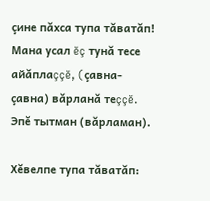çине пăхса тупа тăватăп! Мана усал ĕç тунă тесе айăплаççĕ, (çавна-çавна) вăрланă теççĕ. Эпĕ тытман (вăрламан).

Хĕвелпе тупа тăватăп: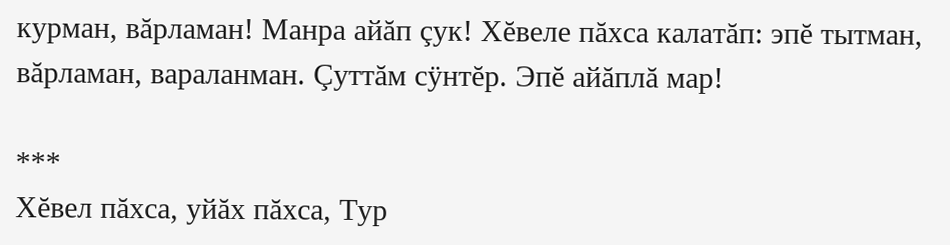курман, вăрламан! Манра айăп çук! Хĕвеле пăхса калатăп: эпĕ тытман, вăрламан, вараланман. Çуттăм сÿнтĕр. Эпĕ айăплă мар!

***
Хĕвел пăхса, уйăх пăхса, Тур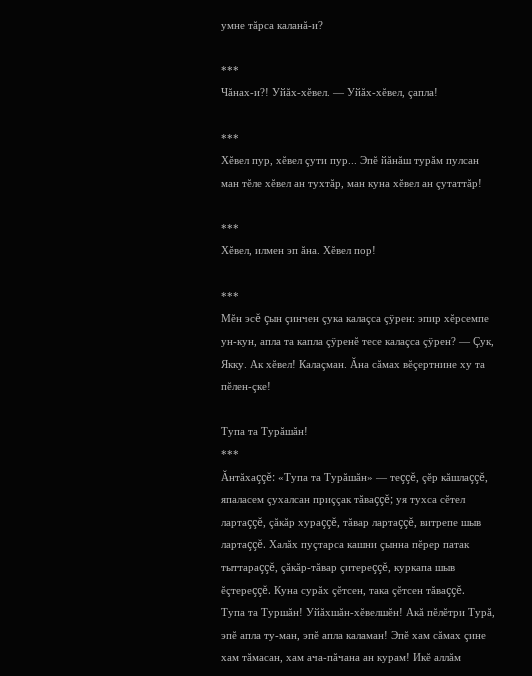умне тăрса каланă-и?

***
Чăнах-и?! Уйăх-хĕвел. — Уйăх-хĕвел, çапла!

***
Хĕвел пур, хĕвел çути пур... Эпĕ йăнăш турăм пулсан ман тĕле хĕвел ан тухтăр, ман куна хĕвел ан çутаттăр!

***
Хĕвел, илмен эп ăна. Хĕвел пор!

***
Мĕн эсĕ çын çинчен çука калаçса çÿрен: эпир хĕрсемпе ун-кун, апла та капла çÿренĕ тесе калаçса çÿрен? — Çук, Якку. Ак хĕвел! Калаçман. Ăна сăмах вĕçертнине ху та пĕлен-çке!

Тупа та Турăшăн!
***
Ăнтăхаççĕ: «Тупа та Турăшăн» — теççĕ, çĕр кăшлаççĕ, япаласем çухалсан приççак тăваççĕ; уя тухса сĕтел лартаççĕ, çăкăр хураççĕ, тăвар лартаççĕ, витрепе шыв лартаççĕ. Халăх пуçтарса кашни çынна пĕрер патак тыттараççĕ, çăкăр-тăвар çитереççĕ, куркапа шыв ĕçтереççĕ. Куна сурăх çĕтсен, така çĕтсен тăваççĕ.
Тупа та Туршăн! Уйăхшăн-хĕвелшĕн! Акă пĕлĕтри Турă, эпĕ апла ту-ман, эпĕ апла каламан! Эпĕ хам сăмах çине хам тăмасан, хам ача-пăчана ан курам! Икĕ аллăм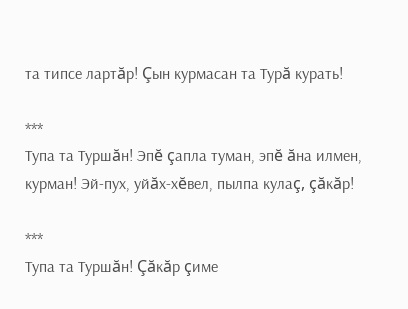та типсе лартăр! Çын курмасан та Турă курать!

***
Тупа та Туршăн! Эпĕ çапла туман, эпĕ ăна илмен, курман! Эй-пух, уйăх-хĕвел, пылпа кулаç, çăкăр!

***
Тупа та Туршăн! Çăкăр çиме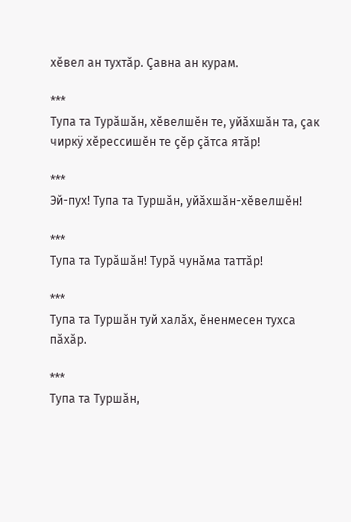хĕвел ан тухтăр. Çавна ан курам.

***
Тупа та Турăшăн, хĕвелшĕн те, уйăхшăн та, çак чиркÿ хĕрессишĕн те çĕр çăтса ятăр!

***
Эй-пух! Тупа та Туршăн, уйăхшăн-хĕвелшĕн!

***
Тупа та Турăшăн! Турă чунăма таттăр!

***
Тупа та Туршăн туй халăх, ĕненмесен тухса пăхăр.

***
Тупа та Туршăн,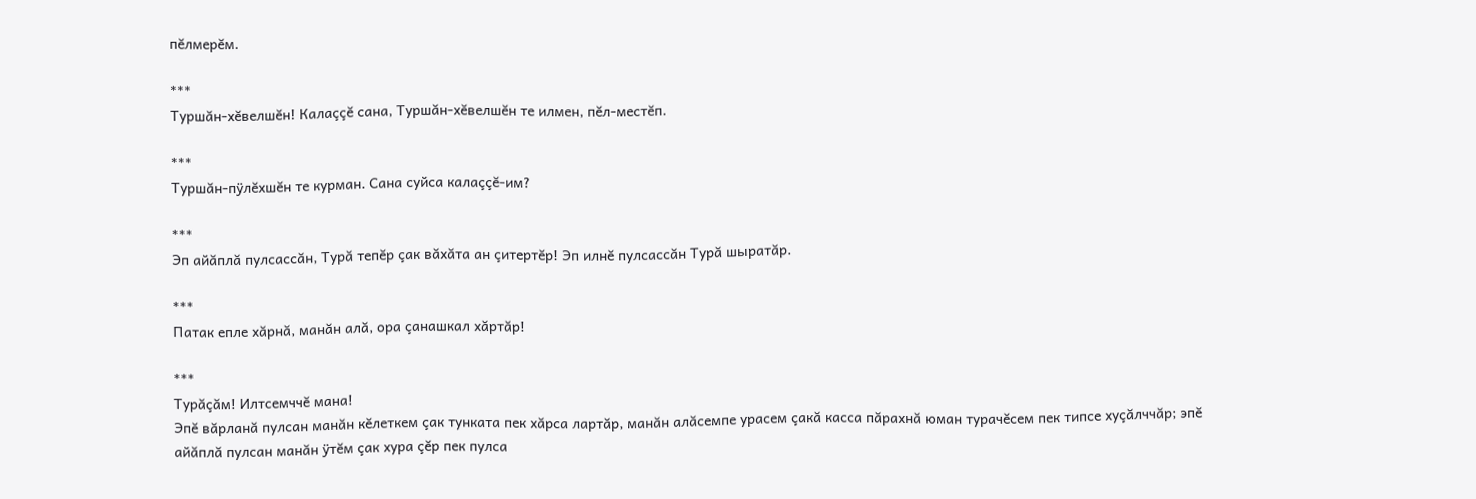пĕлмерĕм.

***
Туршăн-хĕвелшĕн! Калаççĕ сана, Туршăн-хĕвелшĕн те илмен, пĕл-местĕп.

***
Туршăн-пÿлĕхшĕн те курман. Сана суйса калаççĕ-им?

***
Эп айăплă пулсассăн, Турă тепĕр çак вăхăта ан çитертĕр! Эп илнĕ пулсассăн Турă шыратăр.

***
Патак епле хăрнă, манăн алă, ора çанашкал хăртăр!

***
Турăçăм! Илтсемччĕ мана!
Эпĕ вăрланă пулсан манăн кĕлеткем çак тунката пек хăрса лартăр, манăн алăсемпе урасем çакă касса пăрахнă юман турачĕсем пек типсе хуçăлччăр; эпĕ айăплă пулсан манăн ÿтĕм çак хура çĕр пек пулса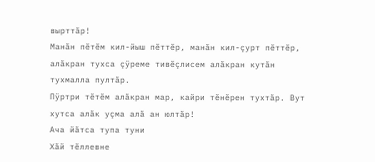вырттăр!
Манăн пĕтĕм кил-йыш пĕттĕр, манăн кил-çурт пĕттĕр, алăкран тухса çÿреме тивĕçлисем алăкран кутăн тухмалла пултăр.
Пÿртри тĕтĕм алăкран мар, кайри тĕнĕрен тухтăр. Вут хутса алăк уçма алă ан юлтăр!
Ача йăтса тупа туни
Хăй тĕллевне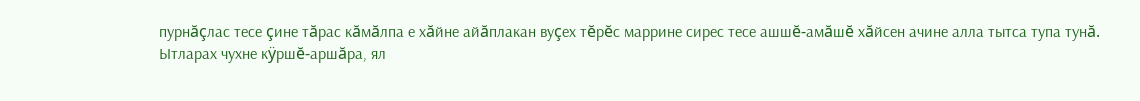пурнăçлас тесе çине тăрас кăмăлпа е хăйне айăплакан вуçех тĕрĕс маррине сирес тесе ашшĕ-амăшĕ хăйсен ачине алла тытса тупа тунă.
Ытларах чухне кÿршĕ-аршăра, ял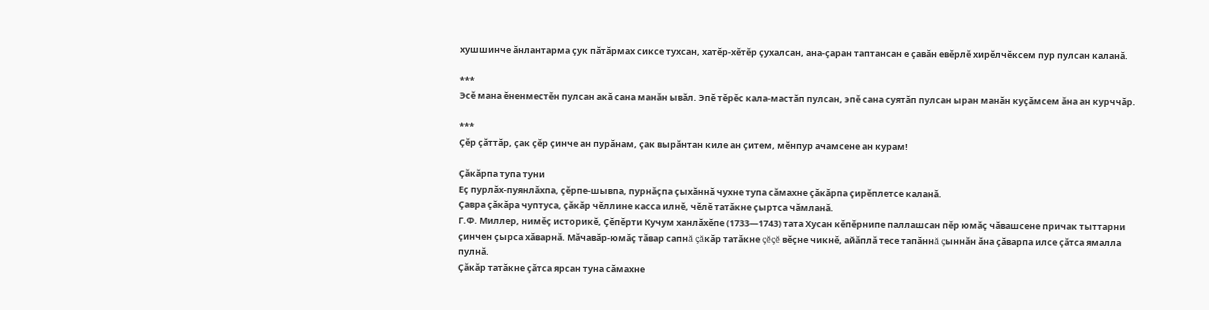хушшинче ăнлантарма çук пăтăрмах сиксе тухсан, хатĕр-хĕтĕр çухалсан, ана-çаран таптансан е çавăн евĕрлĕ хирĕлчĕксем пур пулсан каланă.

***
Эсĕ мана ĕненместĕн пулсан акă сана манăн ывăл. Эпĕ тĕрĕс кала-мастăп пулсан, эпĕ сана суятăп пулсан ыран манăн куçăмсем ăна ан курччăр.

***
Çĕр çăттăр, çак çĕр çинче ан пурăнам, çак вырăнтан киле ан çитем, мĕнпур ачамсене ан курам!

Çăкăрпа тупа туни
Еç пурлăх-пуянлăхпа, çĕрпе-шывпа, пурнăçпа çыхăннă чухне тупа сăмахне çăкăрпа çирĕплетсе каланă.
Çавра çăкăра чуптуса, çăкăр чĕллине касса илнĕ, чĕлĕ татăкне çыртса чăмланă.
Г.Ф. Миллер, нимĕç историкĕ, Çĕпĕрти Кучум ханлăхĕпе (1733—1743) тата Хусан кĕпĕрнипе паллашсан пĕр юмăç чăвашсене причак тыттарни çинчен çырса хăварнă. Мăчавăр-юмăç тăвар сапнă çăкăр татăкне çĕçĕ вĕçне чикнĕ, айăплă тесе тапăннă çыннăн ăна çăварпа илсе çăтса ямалла пулнă.
Çăкăр татăкне çăтса ярсан туна сăмахне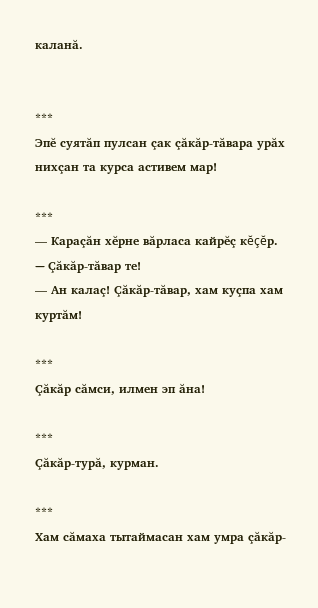каланă.


***
Эпĕ суятăп пулсан çак çăкăр-тăвара урăх нихçан та курса астивем мар!

***
— Караçăн хĕрне вăрласа кайрĕç кĕçĕр.
— Çăкăр-тăвар те!
— Ан калаç! Çăкăр-тăвар, хам куçпа хам куртăм!

***
Çăкăр сăмси, илмен эп ăна!

***
Çăкăр-турă, курман.

***
Хам сăмаха тытаймасан хам умра çăкăр-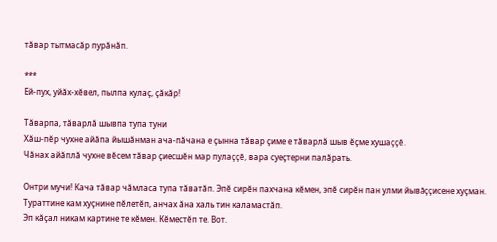тăвар тытмасăр пурăнăп.

***
Ей-пух, уйăх-хĕвел, пылпа кулаç, çăкăр!

Тăварпа, тăварлă шывпа тупа туни
Хăш-пĕр чухне айăпа йышăнман ача-пăчана е çынна тăвар çиме е тăварлă шыв ĕçме хушаççĕ.
Чăнах айăплă чухне вĕсем тăвар çиесшĕн мар пулаççĕ, вара суеçтерни палăрать.

Онтри мучи! Кача тăвар чăмласа тупа тăватăп. Эпĕ сирĕн пахчана кĕмен, эпĕ сирĕн пан улми йывăççисене хуçман. Тураттине кам хуçнине пĕлетĕп, анчах ăна халь тин каламастăп.
Эп кăçал никам картине те кĕмен. Кĕместĕп те. Вот.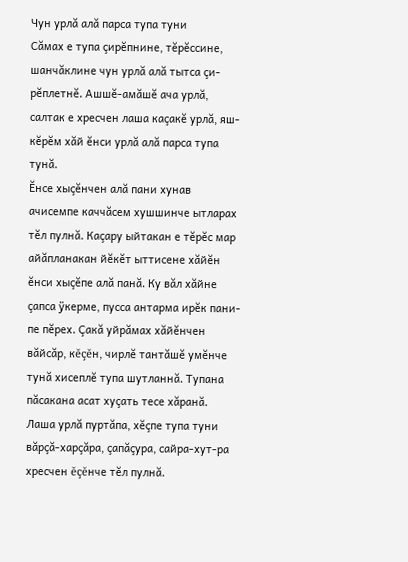Чун урлă алă парса тупа туни
Сăмах е тупа çирĕпнине, тĕрĕссине, шанчăклине чун урлă алă тытса çи-рĕплетнĕ. Ашшĕ-амăшĕ ача урлă, салтак е хресчен лаша каçакĕ урлă, яш-кĕрĕм хăй ĕнси урлă алă парса тупа тунă.
Ĕнсе хыçĕнчен алă пани хунав ачисемпе каччăсем хушшинче ытларах тĕл пулнă. Каçару ыйтакан е тĕрĕс мар айăпланакан йĕкĕт ыттисене хăйĕн ĕнси хыçĕпе алă панă. Ку вăл хăйне çапса ÿкерме, пусса антарма ирĕк пани-пе пĕрех. Çакă уйрăмах хăйĕнчен вăйсăр, кĕçĕн, чирлĕ тантăшĕ умĕнче тунă хисеплĕ тупа шутланнă. Тупана пăсакана асат хуçать тесе хăранă.
Лаша урлă пуртăпа, хĕçпе тупа туни вăрçă-харçăра, çапăçура, сайра-хут-ра хресчен ĕçĕнче тĕл пулнă.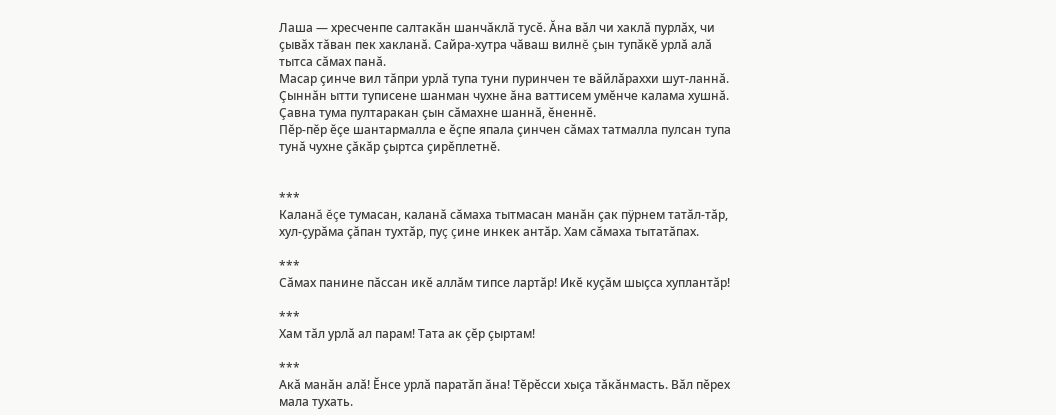Лаша — хресченпе салтакăн шанчăклă тусĕ. Ăна вăл чи хаклă пурлăх, чи çывăх тăван пек хакланă. Сайра-хутра чăваш вилнĕ çын тупăкĕ урлă алă тытса сăмах панă.
Масар çинче вил тăпри урлă тупа туни пуринчен те вăйлăраххи шут-ланнă. Çыннăн ытти туписене шанман чухне ăна ваттисем умĕнче калама хушнă. Çавна тума пултаракан çын сăмахне шаннă, ĕненнĕ.
Пĕр-пĕр ĕçе шантармалла е ĕçпе япала çинчен сăмах татмалла пулсан тупа тунă чухне çăкăр çыртса çирĕплетнĕ.


***
Каланă ĕçе тумасан, каланă сăмаха тытмасан манăн çак пÿрнем татăл-тăр, хул-çурăма çăпан тухтăр, пуç çине инкек антăр. Хам сăмаха тытатăпах.

***
Сăмах панине пăссан икĕ аллăм типсе лартăр! Икĕ куçăм шыçса хуплантăр!

***
Хам тăл урлă ал парам! Тата ак çĕр çыртам!

***
Акă манăн алă! Ĕнсе урлă паратăп ăна! Тĕрĕсси хыçа тăкăнмасть. Вăл пĕрех мала тухать.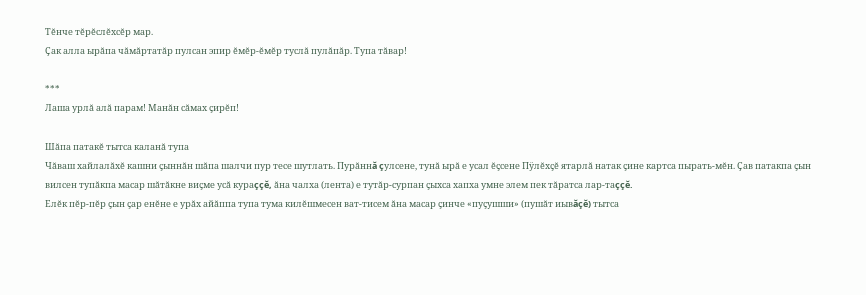Тĕнче тĕрĕслĕхсĕр мар.
Çак алла ырăпа чăмăртатăр пулсан эпир ĕмĕр-ĕмĕр туслă пулăпăр. Тупа тăвар!

***
Лаша урлă алă парам! Манăн сăмах çирĕп!

Шăпа патакĕ тытса каланă тупа
Чăваш хайлалăхĕ кашни çыннăн шăпа шалчи пур тесе шутлать. Пурăннă çулсене, тунă ырă е усал ĕçсене Пÿлĕхçĕ ятарлă натак çине картса пырать-мĕн. Çав патакпа çын вилсен тупăкпа масар шăтăкне виçме усă кураççĕ, ăна чалха (лента) е тутăр-сурпан çыхса хапха умне элем пек тăратса лар-таççĕ.
Елĕк пĕр-пĕр çын çар енĕне е урăх айăппа тупа тума килĕшмесен ват-тисем ăна масар çинче «пуçушши» (пушăт иывăçĕ) тытса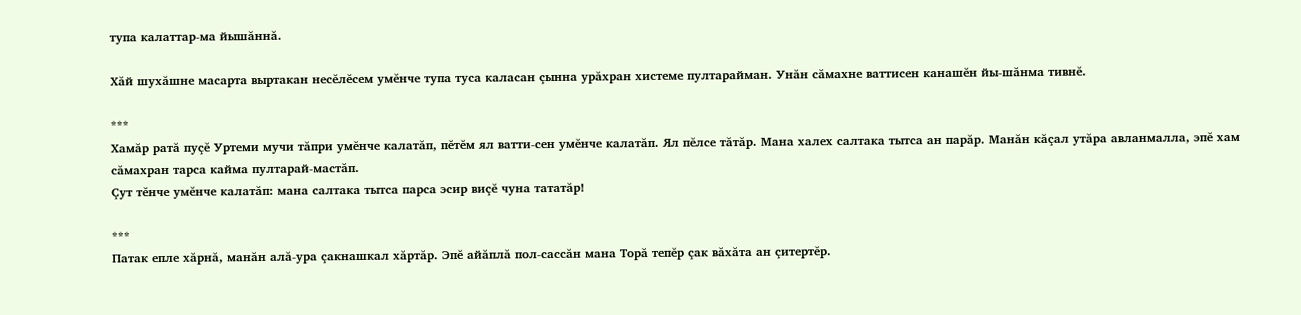тупа калаттар-ма йышăннă.

Хăй шухăшне масарта выртакан несĕлĕсем умĕнче тупа туса каласан çынна урăхран хистеме пултарайман. Унăн сăмахне ваттисен канашĕн йы-шăнма тивнĕ.

***
Хамăр ратă пуçĕ Уртеми мучи тăпри умĕнче калатăп, пĕтĕм ял ватти-сен умĕнче калатăп. Ял пĕлсе тăтăр. Мана халех салтака тытса ан парăр. Манăн кăçал утăра авланмалла, эпĕ хам сăмахран тарса кайма пултарай-мастăп.
Çут тĕнче умĕнче калатăп: мана салтака тытса парса эсир виçĕ чуна тататăр!

***
Патак епле хăрнă, манăн алă-ура çакнашкал хăртăр. Эпĕ айăплă пол-сассăн мана Торă тепĕр çак вăхăта ан çитертĕр.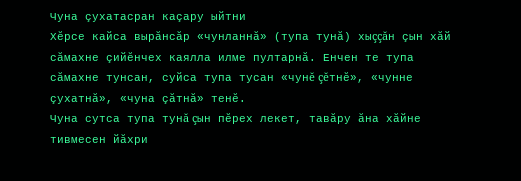Чуна çухатасран каçару ыйтни
Хĕрсе кайса вырăнсăр «чунланнă» (тупа тунă) хыççăн çын хăй сăмахне çийĕнчех каялла илме пултарнă. Енчен те тупа сăмахне тунсан, суйса тупа тусан «чунĕ çĕтнĕ», «чунне çухатнă», «чуна çăтнă» тенĕ.
Чуна сутса тупа тунă çын пĕрех лекет, тавăру ăна хăйне тивмесен йăхри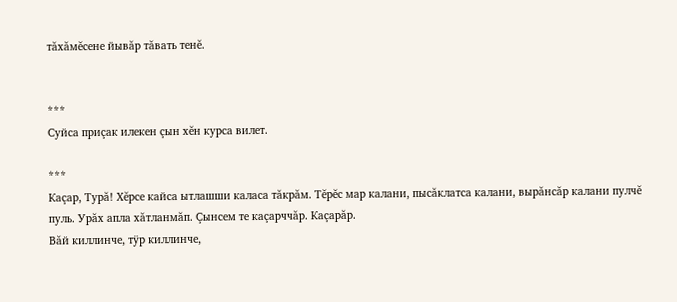тăхăмĕсене йывăр тăвать тенĕ.


***
Суйса приçак илекен çын хĕн курса вилет.

***
Каçар, Турă! Хĕрсе кайса ытлашши каласа тăкрăм. Тĕрĕс мар калани, пысăклатса калани, вырăнсăр калани пулчĕ пуль. Урăх апла хăтланмăп. Çынсем те каçарччăр. Каçарăр.
Вăй киллинче, тÿр киллинче,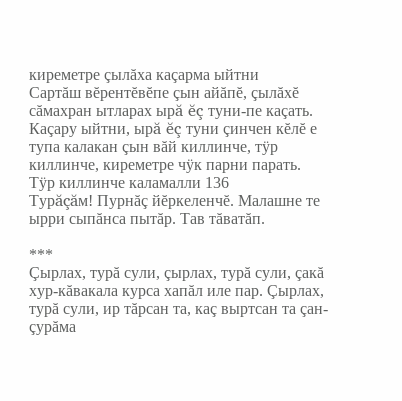киреметре çылăха каçарма ыйтни
Сартăш вĕрентĕвĕпе çын айăпĕ, çылăхĕ сăмахран ытларах ырă ĕç туни-пе каçать. Каçару ыйтни, ырă ĕç туни çинчен кĕлĕ е тупа калакан çын вăй киллинче, тÿр киллинче, киреметре чÿк парни парать.
Тÿр киллинче каламалли 136
Турăçăм! Пурнăç йĕркеленчĕ. Малашне те ырри сыпăнса пытăр. Тав тăватăп.

***
Çырлах, турă сули, çырлах, турă сули, çакă хур-кăвакала курса хапăл иле пар. Çырлах, турă сули, ир тăрсан та, каç выртсан та çан-çурăма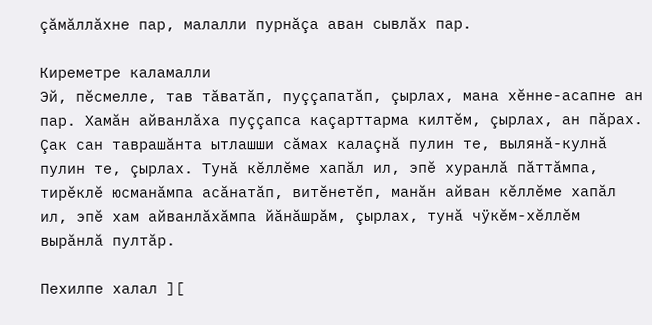çăмăллăхне пар, малалли пурнăçа аван сывлăх пар.

Киреметре каламалли
Эй, пĕсмелле, тав тăватăп, пуççапатăп, çырлах, мана хĕнне-асапне ан пар. Хамăн айванлăха пуççапса каçарттарма килтĕм, çырлах, ан пăрах. Çак сан таврашăнта ытлашши сăмах калаçнă пулин те, вылянă-кулнă пулин те, çырлах. Тунă кĕллĕме хапăл ил, эпĕ хуранлă пăттăмпа, тирĕклĕ юсманăмпа асăнатăп, витĕнетĕп, манăн айван кĕллĕме хапăл ил, эпĕ хам айванлăхăмпа йăнăшрăм, çырлах, тунă чÿкĕм-хĕллĕм вырăнлă пултăр.

Пехилпе халал ][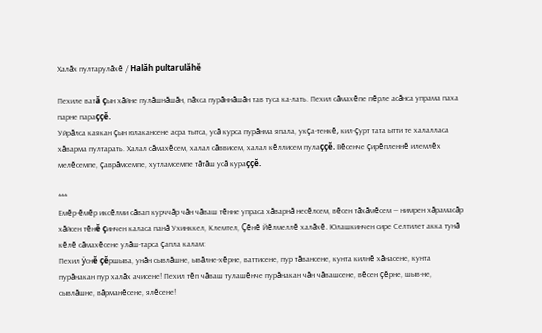Халăх пултарулăхĕ / Halăh pultarulăhĕ

Пехиле ватă çын хăйне пулăшнăшăн, пăхса пурăннăшăн тав туса ка-лать. Пехил сăмахĕпе пĕрле асăнса упрама паха парне параççĕ.
Уйрăлса каякан çын юлакансене асра тытса, усă курса пурăнма япала, укçа-тенкĕ, кил-çурт тата ытти те халалласа хăварма пултарать. Халал сăмахĕсем, халал сăввисем, халал кĕллисем пулаççĕ. Вĕсенче çирĕпленнĕ илемлĕх мелĕсемпе, çаврăмсемпе, хутламсемпе тăтăш усă кураççĕ.

***
Емĕр-ĕмĕр иксĕлми сăвап курччăр чăн чăваш тĕнне упраса хăварнă несĕлсем, вĕсен тăхăмĕсем — нимрен хăрамасăр хăйсен тĕнĕ çинчен каласа панă Ухинккел, Клемтел, Çĕнĕ Йĕлмеллĕ халăхĕ. Юлашкинчен сире Селтилет акка тунă кĕлĕ сăмахĕсене улăш-тарса çапла калам:
Пехил ÿснĕ çĕршыва, унăн сывлăшне, ывăлне-хĕрне, ваттисене, пур тăвансене, кунта килнĕ хăнасене, кунта пурăнакан пур халăх ачисене! Пехил тĕп чăваш тулашĕнче пурăнакан чăн чăвашсене, вĕсен çĕрне, шыв-не, сывлăшне, вăрманĕсене, ялĕсене!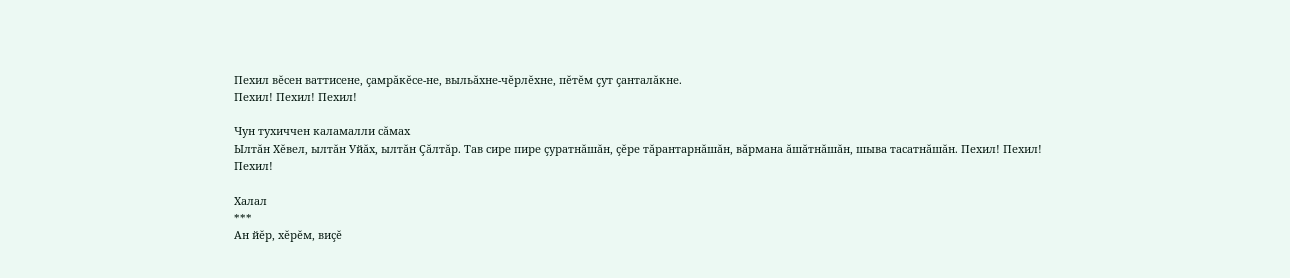Пехил вĕсен ваттисене, çамрăкĕсе-не, выльăхне-чĕрлĕхне, пĕтĕм çут çанталăкне.
Пехил! Пехил! Пехил!

Чун тухиччен каламалли сăмах
Ылтăн Хĕвел, ылтăн Уйăх, ылтăн Çăлтăр. Тав сире пире çуратнăшăн, çĕре тăрантарнăшăн, вăрмана ăшăтнăшăн, шыва тасатнăшăн. Пехил! Пехил! Пехил!

Халал
***
Ан йĕр, хĕрĕм, виçĕ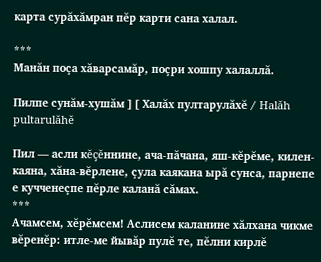карта сурăхăмран пĕр карти сана халал.

***
Манăн поçа хăварсамăр, поçри хошпу халаллă.

Пилпе сунăм-хушăм ][ Халăх пултарулăхĕ / Halăh pultarulăhĕ

Пил — асли кĕçĕннине, ача-пăчана, яш-кĕрĕме, килен-каяна, хăна-вĕрлене, çула каякана ырă сунса, парнепе е кучченеçпе пĕрле каланă сăмах.
***
Ачамсем, хĕрĕмсем! Аслисем каланине хăлхана чикме вĕренĕр: итле-ме йывăр пулĕ те, пĕлни кирлĕ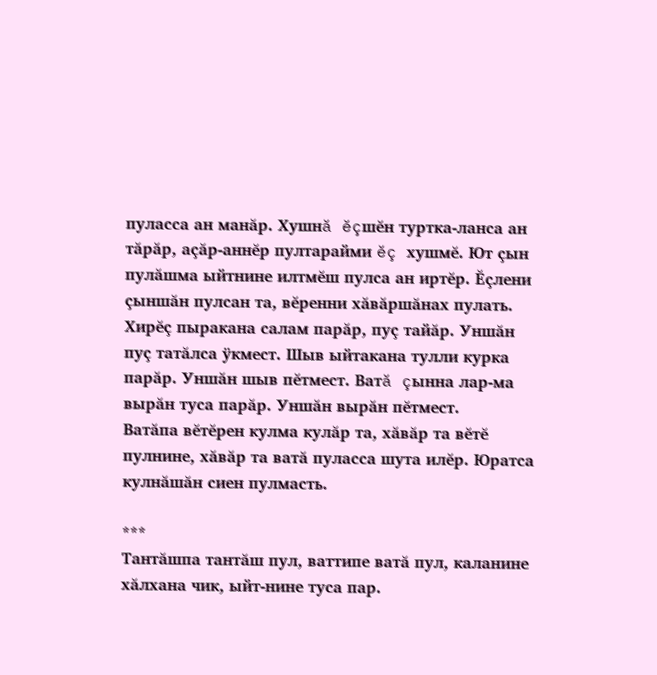пуласса ан манăр. Хушнă ĕçшĕн туртка-ланса ан тăрăр, аçăр-аннĕр пултарайми ĕç хушмĕ. Ют çын пулăшма ыйтнине илтмĕш пулса ан иртĕр. Ĕçлени çыншăн пулсан та, вĕренни хăвăршăнах пулать.
Хирĕç пыракана салам парăр, пуç тайăр. Уншăн пуç татăлса ÿкмест. Шыв ыйтакана тулли курка парăр. Уншăн шыв пĕтмест. Ватă çынна лар-ма вырăн туса парăр. Уншăн вырăн пĕтмест.
Ватăпа вĕтĕрен кулма кулăр та, хăвăр та вĕтĕ пулнине, хăвăр та ватă пуласса шута илĕр. Юратса кулнăшăн сиен пулмасть.

***
Тантăшпа тантăш пул, ваттипе ватă пул, каланине хăлхана чик, ыйт-нине туса пар.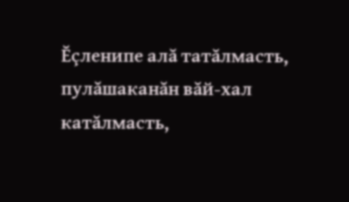Ĕçленипе алă татăлмасть, пулăшаканăн вăй-хал катăлмасть,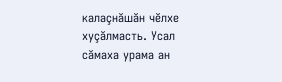калаçнăшăн чĕлхе хуçăлмасть. Усал сăмаха урама ан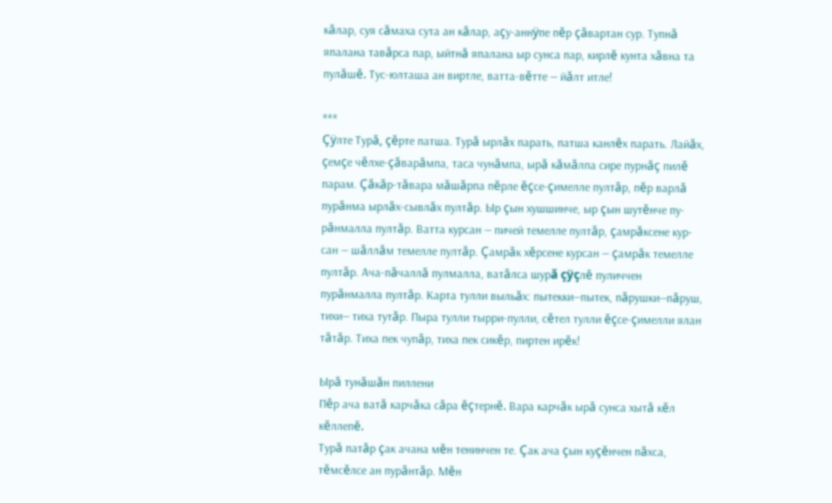кăлар, суя сăмаха сута ан кăлар, аçу-аннÿпе пĕр çăвартан сур. Тупнă япалана тавăрса пар, ыйтнă япалана ыр сунса пар, кирлĕ кунта хăвна та пулăшĕ. Тус-юлташа ан виртле, ватта-вĕтте — йăлт итле!

***
Çÿлте Турă, çĕрте патша. Турă ырлăх парать, патша канлĕх парать. Лайăх, çемçе чĕлхе-çăварăмпа, таса чунăмпа, ырă кăмăлпа сире пурнăç пилĕ парам. Çăкăр-тăвара мăшăрпа пĕрле ĕçсе-çимелле пултăр, пĕр варлă пурăнма ырлăх-сывлăх пултăр. Ыр çын хушшинче, ыр çын шутĕнче пу-рăнмалла пултăр. Ватта курсан — пичей темелле пултăр, çамрăксене кур-сан — шăллăм темелле пултăр. Çамрăк хĕрсене курсан — çамрăк темелле пултăр. Ача-пăчаллă пулмалла, ватăлса шурă çÿçлĕ пуличчен пурăнмалла пултăр. Карта тулли выльăх: пытекки—пытек, пăрушки—пăруш, тихи— тиха тутăр. Пыра тулли тырри-пулли, сĕтел тулли ĕçсе-çимелли ялан тăтăр. Тиха пек чупăр, тиха пек сикĕр, пиртен ирĕк!

Ырă тунăшăн пиллени
Пĕр ача ватă карчăка сăра ĕçтернĕ. Вара карчăк ырă сунса хытă кĕл кĕллепĕ.
Турă патăр çак ачана мĕн тенинчен те. Çак ача çын куçĕнчен пăхса, тĕмсĕлсе ан пурăнтăр. Мĕн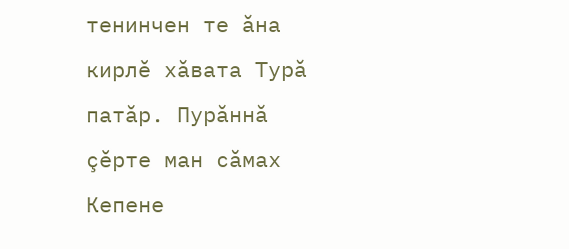тенинчен те ăна кирлĕ хăвата Турă патăр. Пурăннă çĕрте ман сăмах Кепене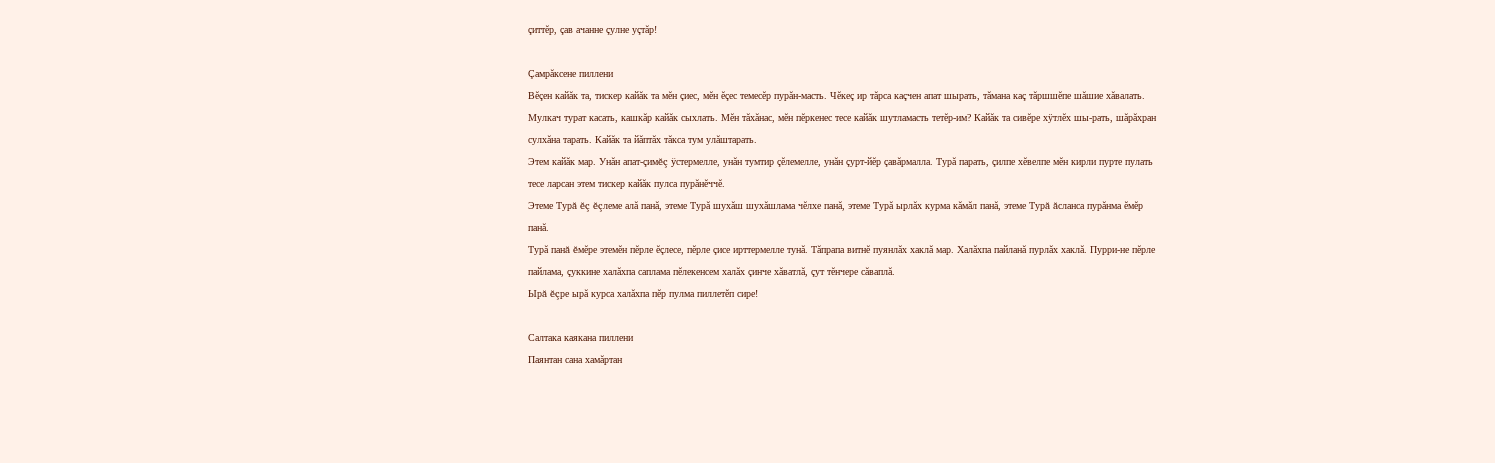çиттĕр, çав ачанне çулне уçтăр!

Çамрăксене пиллени
Вĕçен кайăк та, тискер кайăк та мĕн çиес, мĕн ĕçес темесĕр пурăн-масть. Чĕкеç ир тăрса каçчен апат шырать, тăмана каç тăршшĕпе шăшие хăвалать. Мулкач турат касать, кашкăр кайăк сыхлать. Мĕн тăхăнас, мĕн пĕркенес тесе кайăк шутламасть тетĕр-им? Кайăк та сивĕре хÿтлĕх шы-рать, шăрăхран сулхăна тарать. Кайăк та йăптăх тăкса тум улăштарать.
Этем кайăк мар. Унăн апат-çимĕç ÿстермелле, унăн тумтир çĕлемелле, унăн çурт-йĕр çавăрмалла. Турă парать, çилпе хĕвелпе мĕн кирли пурте пулать тесе ларсан этем тискер кайăк пулса пурăнĕччĕ.
Этеме Турă ĕç ĕçлеме алă панă, этеме Турă шухăш шухăшлама чĕлхе панă, этеме Турă ырлăх курма кăмăл панă, этеме Турă ăсланса пурăнма ĕмĕр панă.
Турă панă ĕмĕре этемĕн пĕрле ĕçлесе, пĕрле çисе ирттермелле тунă. Тăпрапа витнĕ пуянлăх хаклă мар. Халăхпа пайланă пурлăх хаклă. Пурри-не пĕрле пайлама, çуккине халăхпа саплама пĕлекенсем халăх çинче хăватлă, çут тĕнчере сăваплă.
Ырă ĕçре ырă курса халăхпа пĕр пулма пиллетĕп сире!

Салтака каякана пиллени
Паянтан сана хамăртан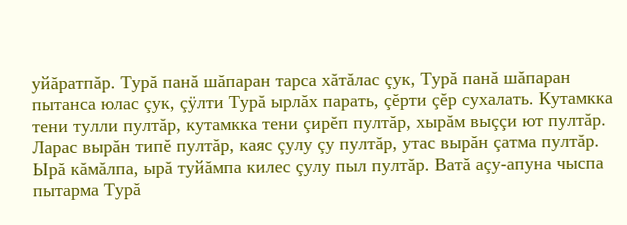уйăратпăр. Турă панă шăпаран тарса хăтăлас çук, Турă панă шăпаран пытанса юлас çук, çÿлти Турă ырлăх парать, çĕрти çĕр сухалать. Кутамкка тени тулли пултăр, кутамкка тени çирĕп пултăр, хырăм выççи ют пултăр. Ларас вырăн типĕ пултăр, каяс çулу çу пултăр, утас вырăн çатма пултăр. Ырă кăмăлпа, ырă туйăмпа килес çулу пыл пултăр. Ватă аçу-апуна чыспа пытарма Турă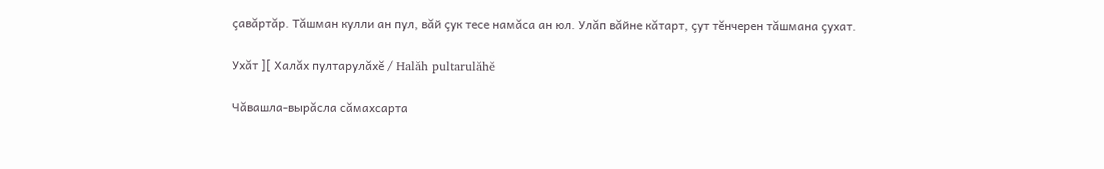çавăртăр. Тăшман кулли ан пул, вăй çук тесе намăса ан юл. Улăп вăйне кăтарт, çут тĕнчерен тăшмана çухат.

Ухăт ][ Халăх пултарулăхĕ / Halăh pultarulăhĕ

Чăвашла-вырăсла сăмахсарта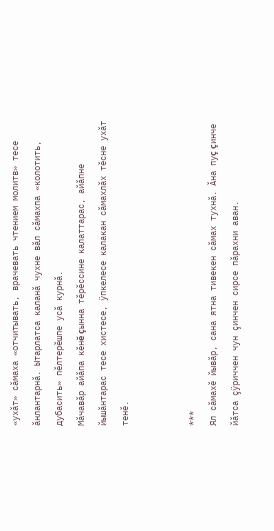«ухăт» сăмаха «отчитывать, врачевать чтением молитв» тесе ăнлантарнă. Ытарлатса каланă чухне вăл сăмахпа «колотить, дубасить» пĕлтерĕшпе усă курнă.
Мăчавăр айăпа кĕнĕ çынна тĕрĕссине калаттарас, айăпне йышăнтарас тесе хистесе, ÿпкелесе калакан сăмахлăх тĕсне ухăт тенĕ.


***
Ял сăмахĕ йывăр, сана ятна тивекен сăмах тухнă. Ăна пуç çинче йăтса çÿриччен чун çинчен сирсе пăрахни аван.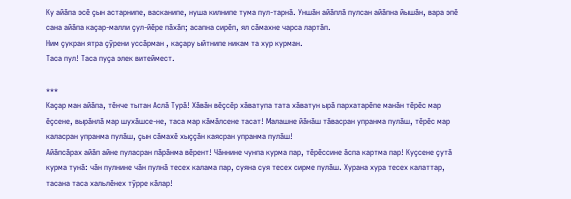Ку айăпа эсĕ çын астарнипе, васканипе, нуша килнипе тума пул-тарнă. Уншăн айăплă пулсан айăпна йышăн, вара эпĕ сана айăпа каçар-малли çул-йĕре пăхăп; асапна сирĕп, ял сăмахне чарса лартăп.
Ним çукран ятра çÿрени уссăрман , каçару ыйтнипе никам та хур курман.
Таса пул! Таса пуçа элек витеймест.

***
Каçар ман айăпа, тĕнче тытан Аслă Турă! Хăвăн вĕçсĕр хăватупа тата хăватун ырă пархатарĕпе манăн тĕрĕс мар ĕçсене, вырăнлă мар шухăшсе-не, таса мар кăмăлсене тасат! Малашне йăнăш тăвасран упранма пулăш, тĕрĕс мар каласран упранма пулăш, çын сăмахĕ хыççăн каясран упранма пулăш!
Айăпсăрах айăп айне пуласран пăрăнма вĕрент! Чăннине чунпа курма пар, тĕрĕссине ăспа картма пар! Куçсене çутă курма тунă: чăн пулнине чăн пулнă тесех калама пар, суяна суя тесех сирме пулăш. Хурана хура тесех калаттар, тасана таса хальлĕнех тÿрре кăлар!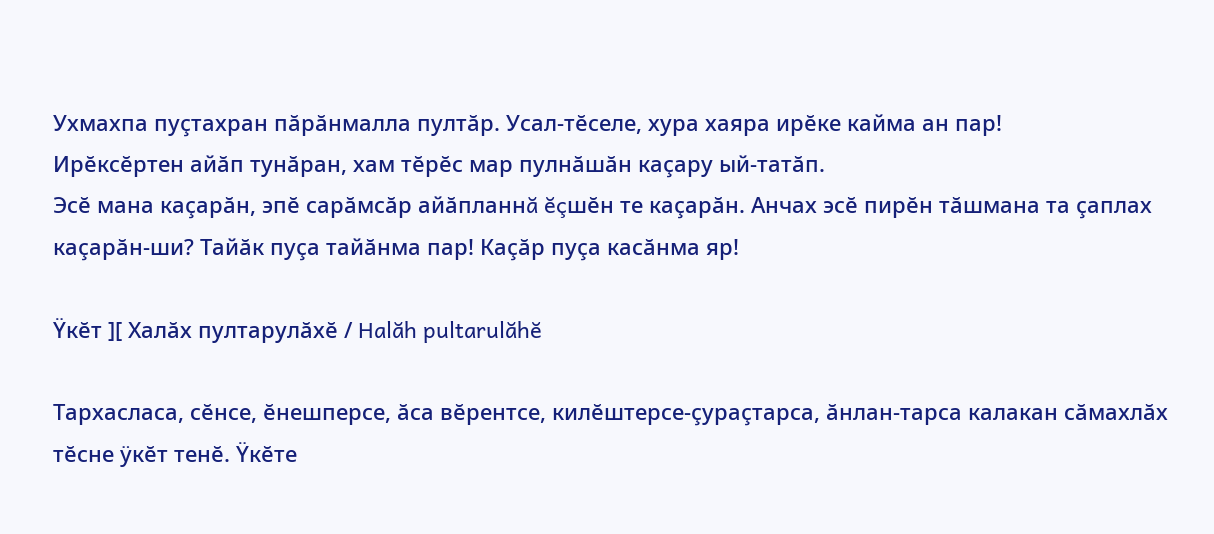Ухмахпа пуçтахран пăрăнмалла пултăр. Усал-тĕселе, хура хаяра ирĕке кайма ан пар!
Ирĕксĕртен айăп тунăран, хам тĕрĕс мар пулнăшăн каçару ый-татăп.
Эсĕ мана каçарăн, эпĕ сарăмсăр айăпланнă ĕçшĕн те каçарăн. Анчах эсĕ пирĕн тăшмана та çаплах каçарăн-ши? Тайăк пуçа тайăнма пар! Каçăр пуçа касăнма яр!

Ÿкĕт ][ Халăх пултарулăхĕ / Halăh pultarulăhĕ

Тархасласа, сĕнсе, ĕнешперсе, ăса вĕрентсе, килĕштерсе-çураçтарса, ăнлан-тарса калакан сăмахлăх тĕсне ÿкĕт тенĕ. Ÿкĕте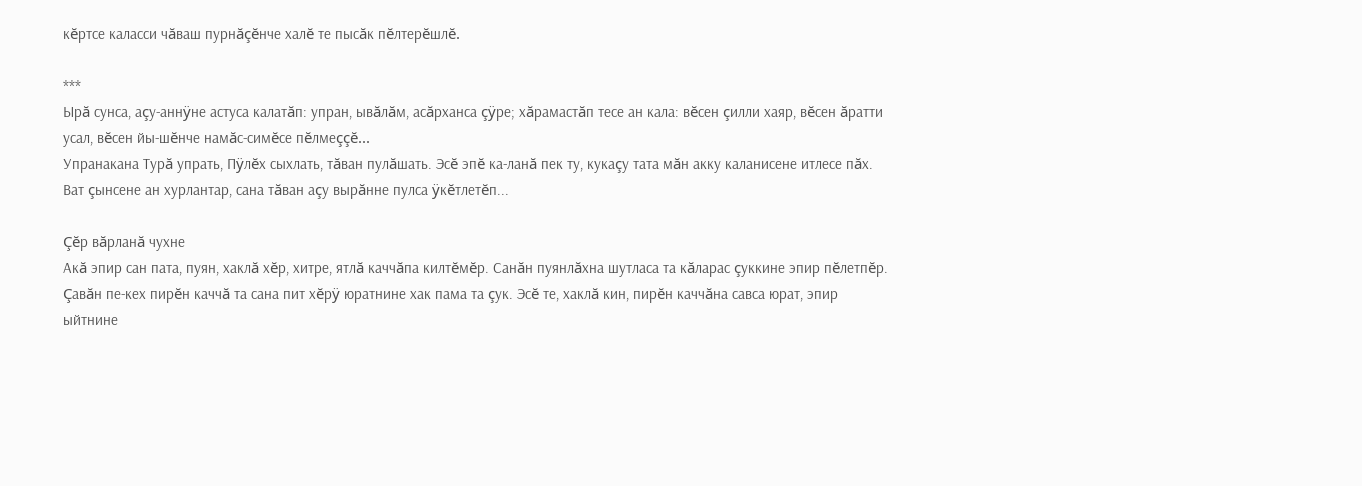кĕртсе каласси чăваш пурнăçĕнче халĕ те пысăк пĕлтерĕшлĕ.

***
Ырă сунса, аçу-аннÿне астуса калатăп: упран, ывăлăм, асăрханса çÿре; хăрамастăп тесе ан кала: вĕсен çилли хаяр, вĕсен ăратти усал, вĕсен йы-шĕнче намăс-симĕсе пĕлмеççĕ...
Упранакана Турă упрать, Пÿлĕх сыхлать, тăван пулăшать. Эсĕ эпĕ ка-ланă пек ту, кукаçу тата мăн акку каланисене итлесе пăх.
Ват çынсене ан хурлантар, сана тăван аçу вырăнне пулса ÿкĕтлетĕп...

Çĕр вăрланă чухне
Акă эпир сан пата, пуян, хаклă хĕр, хитре, ятлă каччăпа килтĕмĕр. Санăн пуянлăхна шутласа та кăларас çуккине эпир пĕлетпĕр. Çавăн пе-кех пирĕн каччă та сана пит хĕрÿ юратнине хак пама та çук. Эсĕ те, хаклă кин, пирĕн каччăна савса юрат, эпир ыйтнине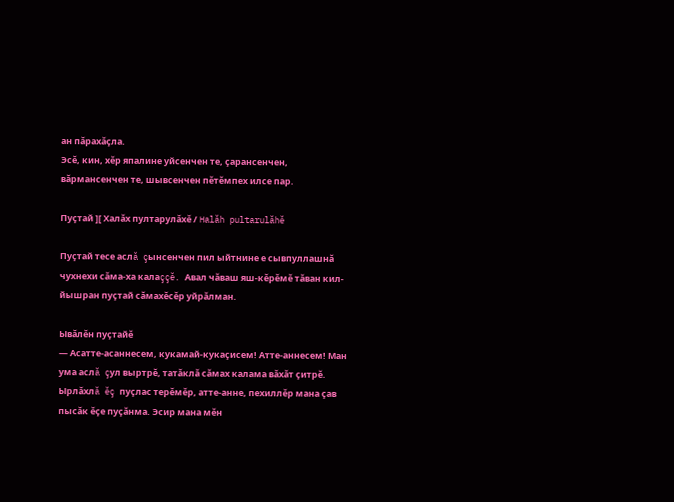ан пăрахăçла.
Эсĕ, кин, хĕр япалине уйсенчен те, çарансенчен, вăрмансенчен те, шывсенчен пĕтĕмпех илсе пар.

Пуçтай ][ Халăх пултарулăхĕ / Halăh pultarulăhĕ

Пуçтай тесе аслă çынсенчен пил ыйтнине е сывпуллашнă чухнехи сăма-ха калаççĕ. Авал чăваш яш-кĕрĕмĕ тăван кил-йышран пуçтай сăмахĕсĕр уйрăлман.

Ывăлĕн пуçтайĕ
— Асатте-асаннесем, кукамай-кукаçисем! Атте-аннесем! Ман ума аслă çул выртрĕ, татăклă сăмах калама вăхăт çитрĕ.
Ырлăхлă ĕç пуçлас терĕмĕр, атте-анне, пехиллĕр мана çав пысăк ĕçе пуçăнма. Эсир мана мĕн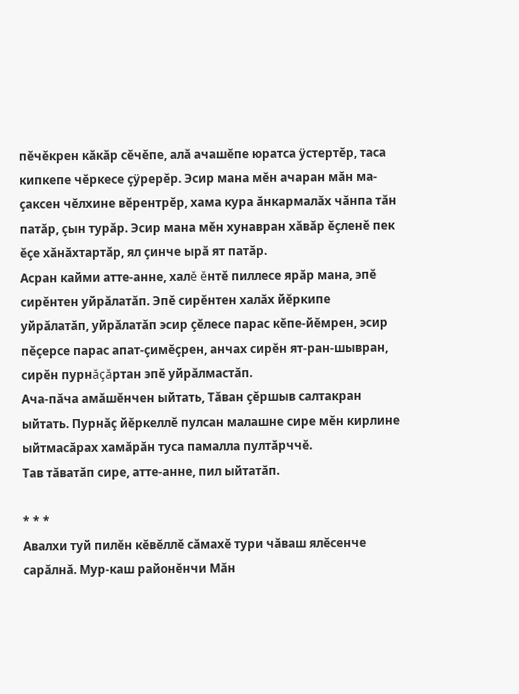пĕчĕкрен кăкăр сĕчĕпе, алă ачашĕпе юратса ÿстертĕр, таса кипкепе чĕркесе çÿрерĕр. Эсир мана мĕн ачаран мăн ма-çаксен чĕлхине вĕрентрĕр, хама кура ăнкармалăх чăнпа тăн патăр, çын турăр. Эсир мана мĕн хунавран хăвăр ĕçленĕ пек ĕçе хăнăхтартăр, ял çинче ырă ят патăр.
Асран кайми атте-анне, халĕ ĕнтĕ пиллесе ярăр мана, эпĕ сирĕнтен уйрăлатăп. Эпĕ сирĕнтен халăх йĕркипе уйрăлатăп, уйрăлатăп эсир çĕлесе парас кĕпе-йĕмрен, эсир пĕçерсе парас апат-çимĕçрен, анчах сирĕн ят-ран-шывран, сирĕн пурнăçăртан эпĕ уйрăлмастăп.
Ача-пăча амăшĕнчен ыйтать, Тăван çĕршыв салтакран ыйтать. Пурнăç йĕркеллĕ пулсан малашне сире мĕн кирлине ыйтмасăрах хамăрăн туса памалла пултăрччĕ.
Тав тăватăп сире, атте-анне, пил ыйтатăп.

* * *
Авалхи туй пилĕн кĕвĕллĕ сăмахĕ тури чăваш ялĕсенче сарăлнă. Мур-каш районĕнчи Мăн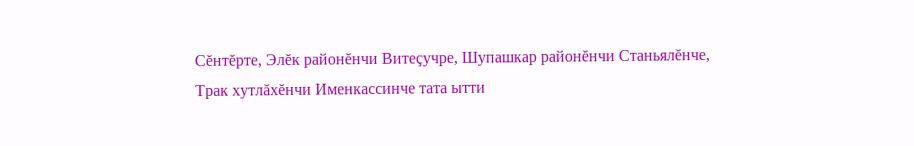Сĕнтĕрте, Элĕк районĕнчи Витеçучре, Шупашкар районĕнчи Станьялĕнче, Трак хутлăхĕнчи Именкассинче тата ытти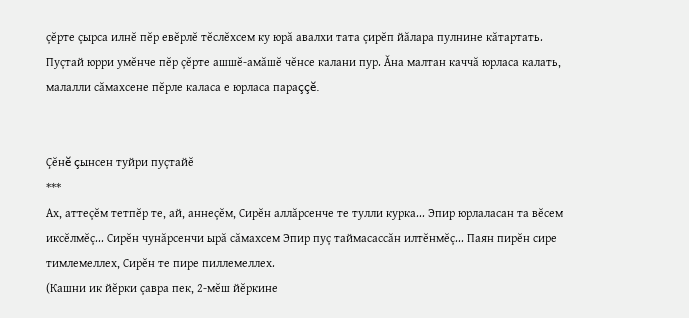çĕрте çырса илнĕ пĕр евĕрлĕ тĕслĕхсем ку юрă авалхи тата çирĕп йăлара пулнине кăтартать.
Пуçтай юрри умĕнче пĕр çĕрте ашшĕ-амăшĕ чĕнсе калани пур. Ăна малтан каччă юрласа калать, малалли сăмахсене пĕрле каласа е юрласа параççĕ.


Çĕнĕ çынсен туйри пуçтайĕ
***
Ах, аттеçĕм тетпĕр те, ай, аннеçĕм, Сирĕн аллăрсенче те тулли курка... Эпир юрлаласан та вĕсем иксĕлмĕç... Сирĕн чунăрсенчи ырă сăмахсем Эпир пуç таймасассăн илтĕнмĕç... Паян пирĕн сире тимлемеллех, Сирĕн те пире пиллемеллех.
(Кашни ик йĕрки çавра пек, 2-мĕш йĕркине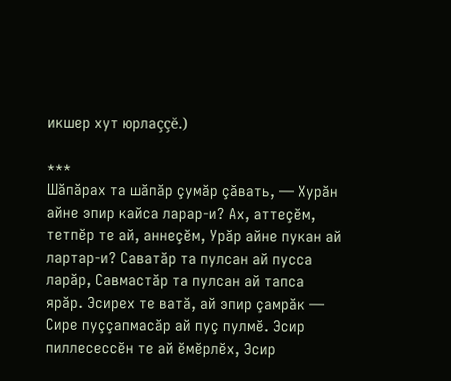икшер хут юрлаççĕ.)

***
Шăпăрах та шăпăр çумăр çăвать, — Хурăн айне эпир кайса ларар-и? Ах, аттеçĕм, тетпĕр те ай, аннеçĕм, Урăр айне пукан ай лартар-и? Саватăр та пулсан ай пусса ларăр, Савмастăр та пулсан ай тапса ярăр. Эсирех те ватă, ай эпир çамрăк — Сире пуççапмасăр ай пуç пулмĕ. Эсир пиллесессĕн те ай ĕмĕрлĕх, Эсир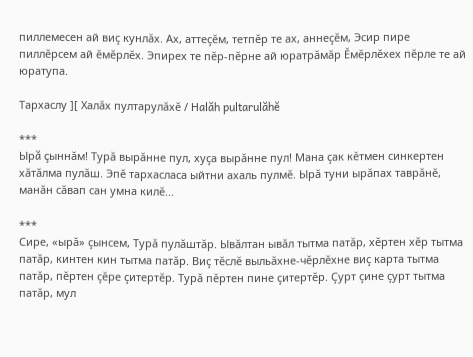пиллемесен ай виç кунлăх. Ах, аттеçĕм, тетпĕр те ах, аннеçĕм, Эсир пире пиллĕрсем ай ĕмĕрлĕх. Эпирех те пĕр-пĕрне ай юратрăмăр Ĕмĕрлĕхех пĕрле те ай юратупа.

Тархаслу ][ Халăх пултарулăхĕ / Halăh pultarulăhĕ

***
Ырă çыннăм! Турă вырăнне пул, хуçа вырăнне пул! Мана çак кĕтмен синкертен хăтăлма пулăш. Эпĕ тархасласа ыйтни ахаль пулмĕ. Ырă туни ырăпах таврăнĕ, манăн сăвап сан умна килĕ...

***
Сире, «ырă» çынсем, Турă пулăштăр. Ывăлтан ывăл тытма патăр, хĕртен хĕр тытма патăр, кинтен кин тытма патăр. Виç тĕслĕ выльăхне-чĕрлĕхне виç карта тытма патăр, пĕртен çĕре çитертĕр. Турă пĕртен пине çитертĕр. Çурт çине çурт тытма патăр, мул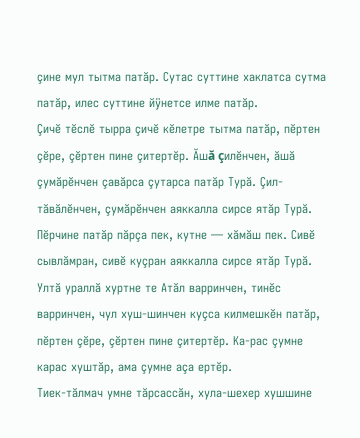çине мул тытма патăр. Сутас суттине хаклатса сутма патăр, илес суттине йÿнетсе илме патăр.
Çичĕ тĕслĕ тырра çичĕ кĕлетре тытма патăр, пĕртен çĕре, çĕртен пине çитертĕр. Ăшă çилĕнчен, ăшă çумăрĕнчен çавăрса çутарса патăр Турă. Çил-тăвăлĕнчен, çумăрĕнчен аяккалла сирсе ятăр Турă. Пĕрчине патăр пăрçа пек, кутне — хăмăш пек. Сивĕ сывлăмран, сивĕ куçран аяккалла сирсе ятăр Турă.
Ултă ураллă хуртне те Атăл варринчен, тинĕс варринчен, чул хуш-шинчен куçса килмешкĕн патăр, пĕртен çĕре, çĕртен пине çитертĕр. Ка-рас çумне карас хуштăр, ама çумне аçа ертĕр.
Тиек-тăлмач умне тăрсассăн, хула-шехер хушшине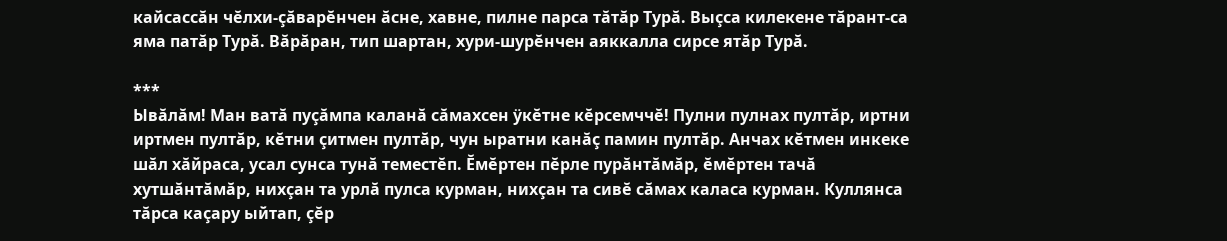кайсассăн чĕлхи-çăварĕнчен ăсне, хавне, пилне парса тăтăр Турă. Выçса килекене тăрант-са яма патăр Турă. Вăрăран, тип шартан, хури-шурĕнчен аяккалла сирсе ятăр Турă.

***
Ывăлăм! Ман ватă пуçăмпа каланă сăмахсен ÿкĕтне кĕрсемччĕ! Пулни пулнах пултăр, иртни иртмен пултăр, кĕтни çитмен пултăр, чун ыратни канăç памин пултăр. Анчах кĕтмен инкеке шăл хăйраса, усал сунса тунă теместĕп. Ĕмĕртен пĕрле пурăнтăмăр, ĕмĕртен тачă хутшăнтăмăр, нихçан та урлă пулса курман, нихçан та сивĕ сăмах каласа курман. Куллянса тăрса каçару ыйтап, çĕр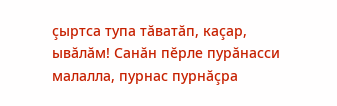çыртса тупа тăватăп, каçар, ывăлăм! Санăн пĕрле пурăнасси малалла, пурнас пурнăçра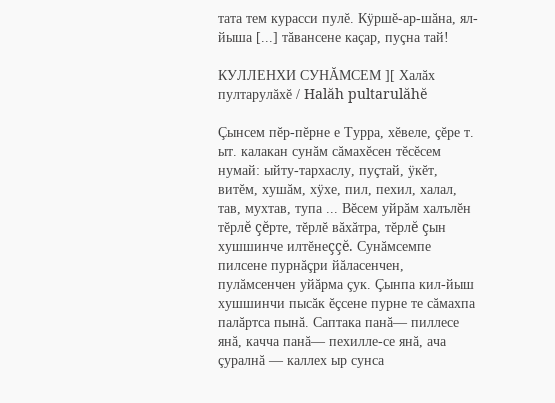тата тем курасси пулĕ. Кÿршĕ-ар-шăна, ял-йыша [...] тăвансене каçар, пуçна тай!

КУЛЛЕНХИ СУНĂМСЕМ ][ Халăх пултарулăхĕ / Halăh pultarulăhĕ

Çынсем пĕр-пĕрне е Турра, хĕвеле, çĕре т. ыт. калакан сунăм сăмахĕсен тĕсĕсем нумай: ыйту-тархаслу, пуçтай, ÿкĕт, витĕм, хушăм, хÿхе, пил, пехил, халал, тав, мухтав, тупа ... Вĕсем уйрăм халълĕн тĕрлĕ çĕрте, тĕрлĕ вăхăтра, тĕрлĕ çын хушшинче илтĕнеççĕ. Сунăмсемпе пилсене пурнăçри йăласенчен, пулăмсенчен уйăрма çук. Çынпа кил-йыш хушшинчи пысăк ĕçсене пурне те сăмахпа палăртса пынă. Саптака панă— пиллесе янă, качча панă— пехилле-се янă, ача çуралнă — каллех ыр сунса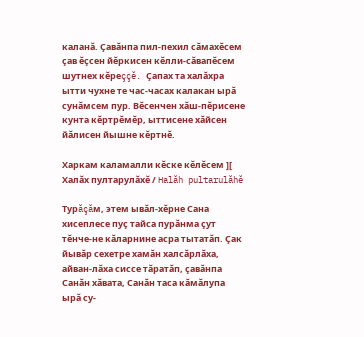каланă. Çавăнпа пил-пехил сăмахĕсем çав ĕçсен йĕркисен кĕлли-сăвапĕсем шутнех кĕреççĕ. Çапах та халăхра ытти чухне те час-часах калакан ырă сунăмсем пур. Вĕсенчен хăш-пĕрисене кунта кĕртрĕмĕр, ыттисене хăйсен йăлисен йышне кĕртнĕ.

Харкам каламалли кĕске кĕлĕсем ][ Халăх пултарулăхĕ / Halăh pultarulăhĕ

Турăçăм, этем ывăл-хĕрне Сана хисеплесе пуç тайса пурăнма çут тĕнче-не кăларнине асра тытатăп. Çак йывăр сехетре хамăн халсăрлăха, айван-лăха сиссе тăратăп, çавăнпа Санăн хăвата, Санăн таса кăмăлупа ырă су-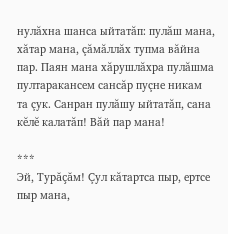нулăхна шанса ыйтатăп: пулăш мана, хăтар мана, çăмăллăх тупма вăйна пар. Паян мана хăрушлăхра пулăшма пултаракансем сансăр пуçне никам та çук. Санран пулăшу ыйтатăп, сана кĕлĕ калатăп! Вăй пар мана!

***
Эй, Турăçăм! Çул кăтартса пыр, ертсе пыр мана,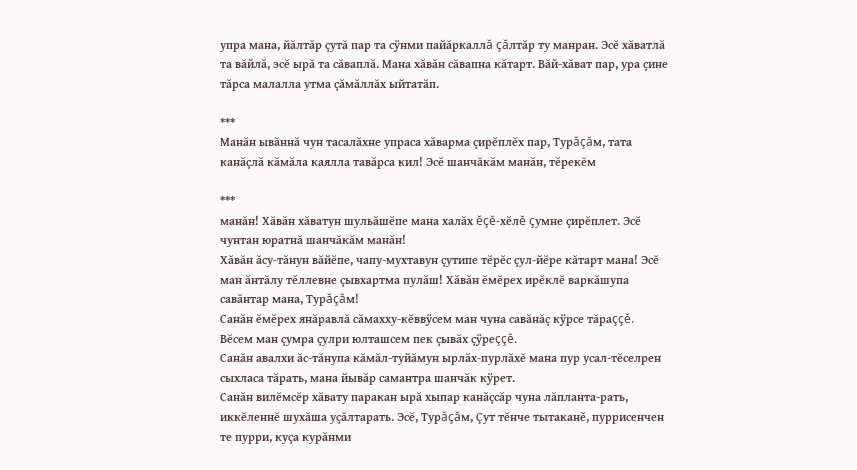упра мана, йăлтăр çутă пар та сÿнми пайăркаллă çăлтăр ту манран. Эсĕ хăватлă та вăйлă, эсĕ ырă та сăваплă. Мана хăвăн сăвапна кăтарт. Вăй-хăват пар, ура çине тăрса малалла утма çăмăллăх ыйтатăп.

***
Манăн ывăннă чун тасалăхне упраса хăварма çирĕплĕх пар, Турăçăм, тата канăçлă кăмăла каялла тавăрса кил! Эсĕ шанчăкăм манăн, тĕрекĕм

***
манăн! Хăвăн хăватун шульăшĕпе мана халăх ĕçĕ-хĕлĕ çумне çирĕплет. Эсĕ чунтан юратнă шанчăкăм манăн!
Хăвăн ăсу-тăнун вăйĕпе, чапу-мухтавун çутипе тĕрĕс çул-йĕре кăтарт мана! Эсĕ ман ăнтăлу тĕллевне çывхартма пулăш! Хăвăн ĕмĕрех ирĕклĕ варкăшупа савăнтар мана, Турăçăм!
Санăн ĕмĕрех янăравлă сăмахху-кĕввÿсем ман чуна савăнăç кÿрсе тăраççĕ. Вĕсем ман çумра çулри юлташсем пек çывăх çÿреççĕ.
Санăн авалхи ăс-тăнупа кăмăл-туйăмун ырлăх-пурлăхĕ мана пур усал-тĕселрен сыхласа тăрать, мана йывăр самантра шанчăк кÿрет.
Санăн вилĕмсĕр хăвату паракан ырă хыпар канăçсăр чуна лăпланта-рать, иккĕленнĕ шухăша уçăлтарать. Эсĕ, Турăçăм, Çут тĕнче тытаканĕ, пуррисенчен те пурри, куçа курăнми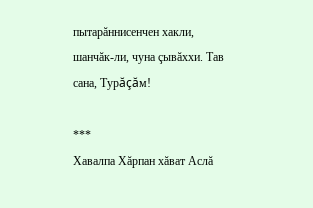пытарăннисенчен хакли, шанчăк-ли, чуна çывăххи. Тав сана, Турăçăм!

***
Хавалпа Хăрпан хăват Аслă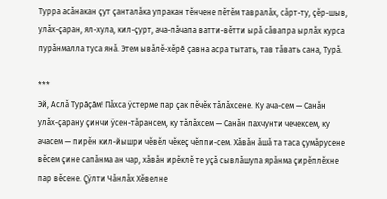Турра асăнакан çут çанталăка упракан тĕнчене пĕтĕм тавралăх, сăрт-ту, çĕр-шыв, улăх-çаран, ял-хула, кил-çурт, ача-пăчапа ватти-вĕтти ырă сăвапра ырлăх курса пурăнмалла туса янă. Этем ывăлĕ-хĕрĕ çавна асра тытать, тав тăвать сана, Турă.

***
Эй, Аслă Турăçăм! Пăхса ÿстерме пар çак пĕчĕк тăлăхсене. Ку ача-сем — Санăн улăх-çарану çинчи ÿсен-тăрансем, ку тăлăхсем — Санăн пахчунти чечексем, ку ачасем — пирĕн кил-йышри чĕвĕл чĕкеç чĕппи-сем. Хăвăн ăшă та таса çумăрусене вĕсем çине сапăнма ан чар, хăвăн ирĕклĕ те уçă сывлăшупа ярăнма çирĕплĕхне пар вĕсене. Çÿлти Чăнлăх Хĕвелне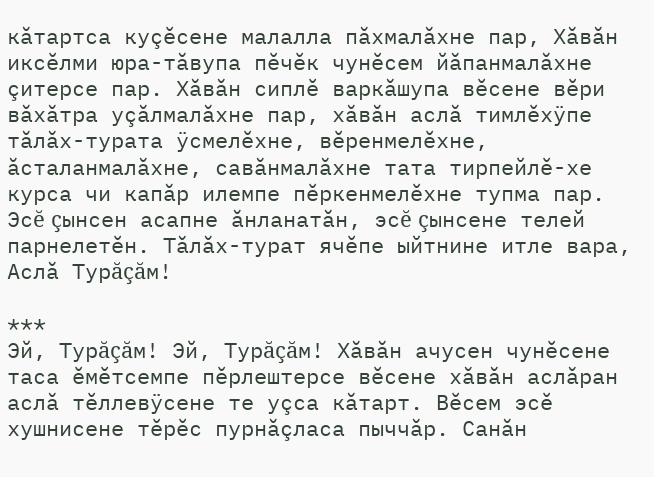кăтартса куçĕсене малалла пăхмалăхне пар, Хăвăн иксĕлми юра-тăвупа пĕчĕк чунĕсем йăпанмалăхне çитерсе пар. Хăвăн сиплĕ варкăшупа вĕсене вĕри вăхăтра уçăлмалăхне пар, хăвăн аслă тимлĕхÿпе тăлăх-турата ÿсмелĕхне, вĕренмелĕхне, ăсталанмалăхне, савăнмалăхне тата тирпейлĕ-хе курса чи капăр илемпе пĕркенмелĕхне тупма пар.
Эсĕ çынсен асапне ăнланатăн, эсĕ çынсене телей парнелетĕн. Тăлăх-турат ячĕпе ыйтнине итле вара, Аслă Турăçăм!

***
Эй, Турăçăм! Эй, Турăçăм! Хăвăн ачусен чунĕсене таса ĕмĕтсемпе пĕрлештерсе вĕсене хăвăн аслăран аслă тĕллевÿсене те уçса кăтарт. Вĕсем эсĕ хушнисене тĕрĕс пурнăçласа пыччăр. Санăн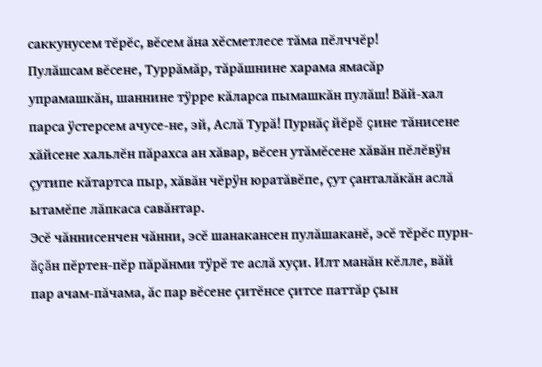саккунусем тĕрĕс, вĕсем ăна хĕсметлесе тăма пĕлччĕр!
Пулăшсам вĕсене, Туррăмăр, тăрăшнине харама ямасăр упрамашкăн, шаннине тÿрре кăларса пымашкăн пулăш! Вăй-хал парса ÿстерсем ачусе-не, эй, Аслă Турă! Пурнăç йĕрĕ çине тăнисене хăйсене хальлĕн пăрахса ан хăвар, вĕсен утăмĕсене хăвăн пĕлĕвÿн çутипе кăтартса пыр, хăвăн чĕрÿн юратăвĕпе, çут çанталăкăн аслă ытамĕпе лăпкаса савăнтар.
Эсĕ чăннисенчен чăнни, эсĕ шанакансен пулăшаканĕ, эсĕ тĕрĕс пурн-ăçăн пĕртен-пĕр пăрăнми тÿрĕ те аслă хуçи. Илт манăн кĕлле, вăй пар ачам-пăчама, ăс пар вĕсене çитĕнсе çитсе паттăр çын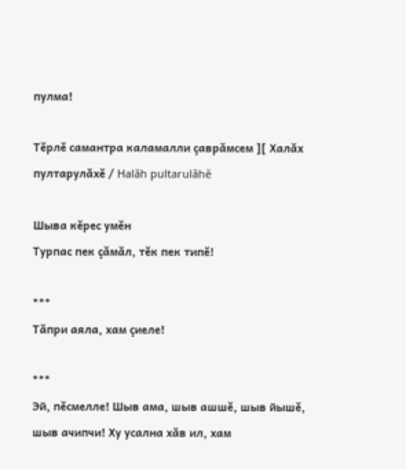пулма!

Тĕрлĕ самантра каламалли çаврăмсем ][ Халăх пултарулăхĕ / Halăh pultarulăhĕ

Шыва кĕрес умĕн
Турпас пек çăмăл, тĕк пек типĕ!

***
Тăпри аяла, хам çиеле!

***
Эй, пĕсмелле! Шыв ама, шыв ашшĕ, шыв йышĕ, шыв ачипчи! Ху усална хăв ил, хам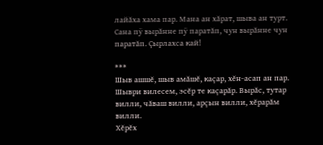лайăха хама пар. Мана ан хăрат, шыва ан турт. Сана пÿ вырăнне пÿ паратăп, чун вырăнне чун паратăп. Çырлахса кай!

***
Шыв ашшĕ, шыв амăшĕ, каçар, хĕн-асап ан пар. Шыври вилесем, эсĕр те каçарăр. Вырăс, тутар вилли, чăваш вилли, арçын вилли, хĕрарăм вилли.
Хĕрĕх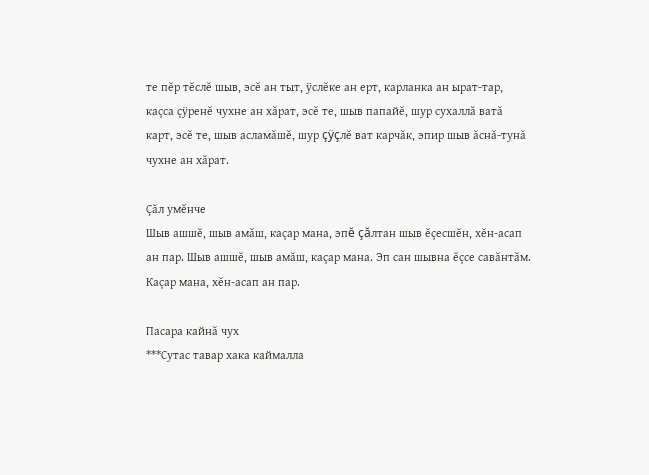те пĕр тĕслĕ шыв, эсĕ ан тыт, ÿслĕке ан ерт, карланка ан ырат-тар, каçса çÿренĕ чухне ан хăрат, эсĕ те, шыв папайĕ, шур сухаллă ватă карт, эсĕ те, шыв асламăшĕ, шур çÿçлĕ ват карчăк, эпир шыв ăснă-тунă чухне ан хăрат.

Çăл умĕнче
Шыв ашшĕ, шыв амăш, каçар мана, эпĕ çăлтан шыв ĕçесшĕн, хĕн-асап ан пар. Шыв ашшĕ, шыв амăш, каçар мана. Эп сан шывна ĕçсе савăнтăм. Каçар мана, хĕн-асап ан пар.

Пасара кайнă чух
***Сутас тавар хака каймалла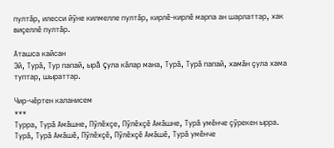пултăр, илесси йÿне килмелле пултăр, кирлĕ-кирлĕ марпа ан шарлаттар, хак виçеллĕ пултăр.

Аташса кайсан
Эй, Турă, Тур папай, ырă çула кăлар мана, Турă, Турă папай, хамăн çула хама туптар, шыраттар.

Чир-чĕртен каланисем
***
Турра, Турă Амăшне, Пÿлĕхçе, Пÿлĕхçĕ Амăшне, Турă умĕнче çÿрекен ырра. Турă, Турă Амăшĕ, Пÿлĕхçĕ, Пÿлĕхçĕ Амăшĕ, Турă умĕнче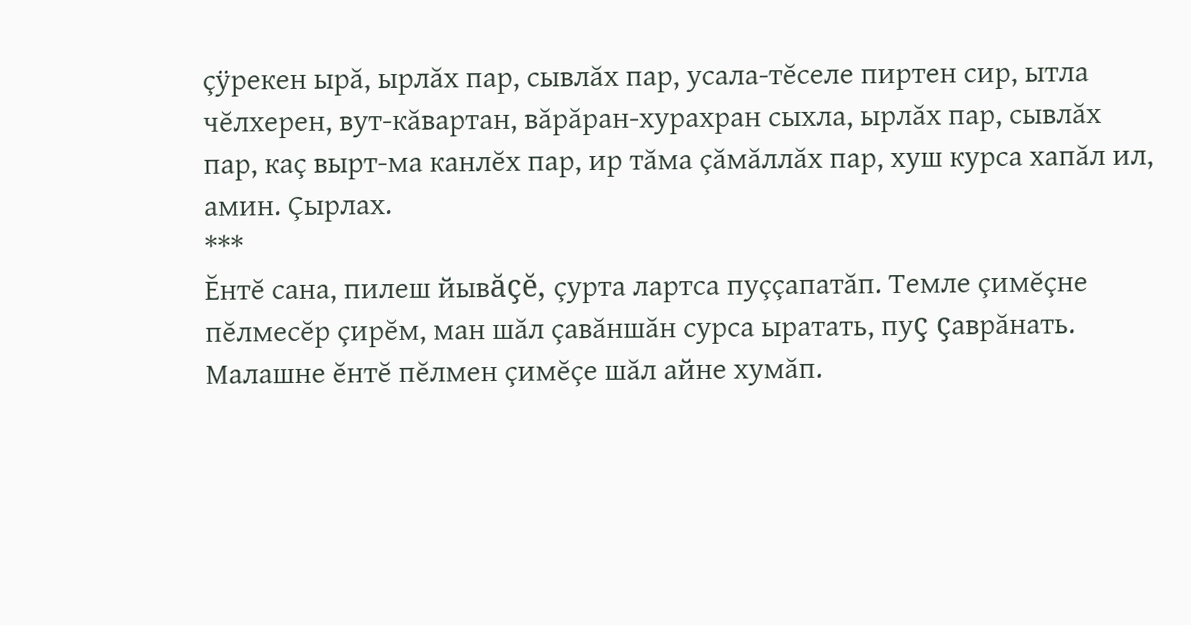çÿрекен ырă, ырлăх пар, сывлăх пар, усала-тĕселе пиртен сир, ытла чĕлхерен, вут-кăвартан, вăрăран-хурахран сыхла, ырлăх пар, сывлăх пар, каç вырт-ма канлĕх пар, ир тăма çăмăллăх пар, хуш курса хапăл ил, амин. Çырлах.
***
Ĕнтĕ сана, пилеш йывăçĕ, çурта лартса пуççапатăп. Темле çимĕçне пĕлмесĕр çирĕм, ман шăл çавăншăн сурса ыратать, пуç çаврăнать. Малашне ĕнтĕ пĕлмен çимĕçе шăл айне хумăп.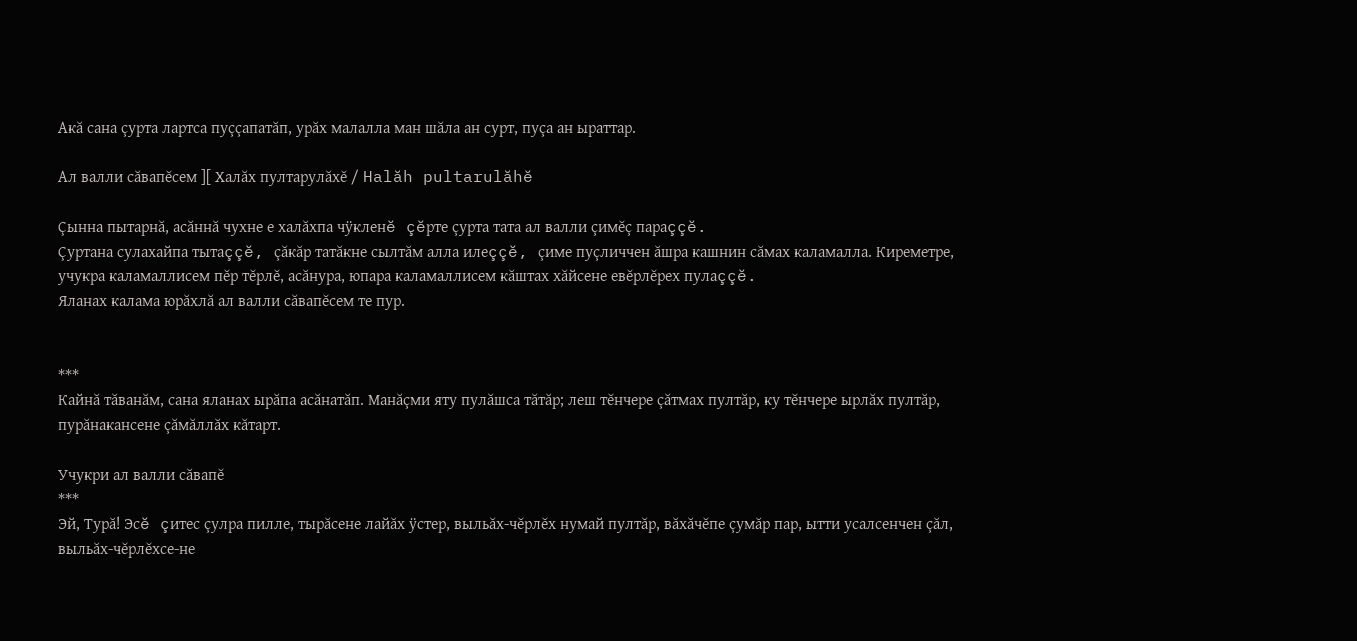Акă сана çурта лартса пуççапатăп, урăх малалла ман шăла ан сурт, пуçа ан ыраттар.

Ал валли сăвапĕсем ][ Халăх пултарулăхĕ / Halăh pultarulăhĕ

Çынна пытарнă, асăннă чухне е халăхпа чÿкленĕ çĕрте çурта тата ал валли çимĕç параççĕ.
Çуртана сулахайпа тытаççĕ, çăкăр татăкне сылтăм алла илеççĕ, çиме пуçличчен ăшра кашнин сăмах каламалла. Киреметре, учукра каламаллисем пĕр тĕрлĕ, асăнура, юпара каламаллисем кăштах хăйсене евĕрлĕрех пулаççĕ.
Яланах калама юрăхлă ал валли сăвапĕсем те пур.


***
Кайнă тăванăм, сана яланах ырăпа асăнатăп. Манăçми яту пулăшса тăтăр; леш тĕнчере çăтмах пултăр, ку тĕнчере ырлăх пултăр, пурăнакансене çăмăллăх кăтарт.

Учукри ал валли сăвапĕ
***
Эй, Турă! Эсĕ çитес çулра пилле, тырăсене лайăх ÿстер, выльăх-чĕрлĕх нумай пултăр, вăхăчĕпе çумăр пар, ытти усалсенчен çăл, выльăх-чĕрлĕхсе-не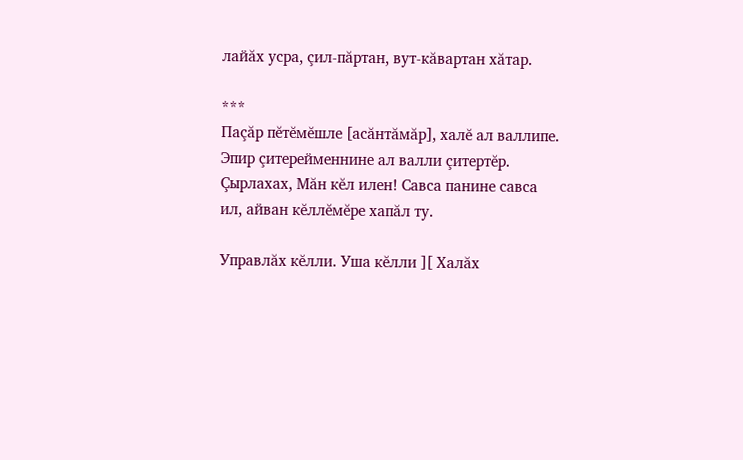лайăх усра, çил-пăртан, вут-кăвартан хăтар.

***
Паçăр пĕтĕмĕшле [асăнтăмăр], халĕ ал валлипе. Эпир çитерейменнине ал валли çитертĕр.
Çырлахах, Мăн кĕл илен! Савса панине савса ил, айван кĕллĕмĕре хапăл ту.

Управлăх кĕлли. Уша кĕлли ][ Халăх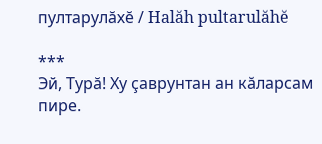пултарулăхĕ / Halăh pultarulăhĕ

***
Эй, Турă! Ху çаврунтан ан кăларсам пире.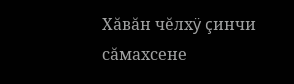Хăвăн чĕлхÿ çинчи сăмахсене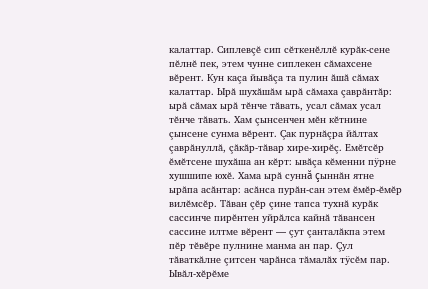калаттар. Сиплевçĕ сип сĕткенĕллĕ курăк-сене пĕлнĕ пек, этем чунне сиплекен сăмахсене вĕрент. Кун каçа йывăçа та пулин ăшă сăмах калаттар. Ырă шухăшăм ырă сăмаха çаврăнтăр: ырă сăмах ырă тĕнче тăвать, усал сăмах усал тĕнче тăвать. Хам çынсенчен мĕн кĕтнине çынсене сунма вĕрент. Çак пурнăçра йăлтах çаврăнуллă, çăкăр-тăвар хире-хирĕç. Емĕтсĕр ĕмĕтсене шухăша ан кĕрт: ывăçа кĕменни пÿрне хушшипе юхĕ. Хама ырă суннă çыннăн ятне ырăпа асăнтар: асăнса пурăн-сан этем ĕмĕр-ĕмĕр вилĕмсĕр. Тăван çĕр çине тапса тухнă курăк сассинче пирĕнтен уйрăлса кайнă тăвансен сассине илтме вĕрент — çут çанталăкпа этем пĕр тĕвĕре пулнине манма ан пар. Çул тăваткăлне çитсен чарăнса тăмалăх тÿсĕм пар. Ывăл-хĕрĕме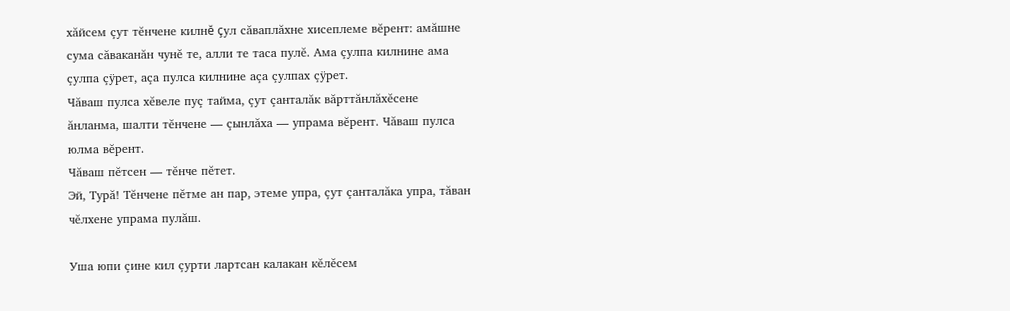хăйсем çут тĕнчене килнĕ çул сăваплăхне хисеплеме вĕрент: амăшне сума сăваканăн чунĕ те, алли те таса пулĕ. Ама çулпа килнине ама çулпа çÿрет, аçа пулса килнине аçа çулпах çÿрет.
Чăваш пулса хĕвеле пуç тайма, çут çанталăк вăрттăнлăхĕсене ăнланма, шалти тĕнчене — çынлăха — упрама вĕрент. Чăваш пулса юлма вĕрент.
Чăваш пĕтсен — тĕнче пĕтет.
Эй, Турă! Тĕнчене пĕтме ан пар, этеме упра, çут çанталăка упра, тăван чĕлхене упрама пулăш.

Уша юпи çине кил çурти лартсан калакан кĕлĕсем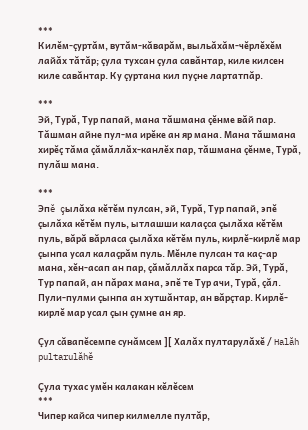***
Килĕм-çуртăм, вутăм-кăварăм, выльăхăм-чĕрлĕхĕм лайăх тăтăр; çула тухсан çула савăнтар, киле килсен киле савăнтар. Ку çуртана кил пуçне лартатпăр.

***
Эй, Турă, Тур папай, мана тăшмана çĕнме вăй пар. Тăшман айне пул-ма ирĕке ан яр мана. Мана тăшмана хирĕç тăма çăмăллăх-канлĕх пар, тăшмана çĕнме, Турă, пулăш мана.

***
Эпĕ çылăха кĕтĕм пулсан, эй, Турă, Тур папай, эпĕ çылăха кĕтĕм пуль, ытлашши калаçса çылăха кĕтĕм пуль, вăрă вăрласа çылăха кĕтĕм пуль, кирлĕ-кирлĕ мар çынпа усал калаçрăм пуль. Мĕнле пулсан та каç-ар мана, хĕн-асап ан пар, çăмăллăх парса тăр. Эй, Турă, Тур папай, ан пăрах мана, эпĕ те Тур ачи, Турă, çăл. Пули-пулми çынпа ан хутшăнтар, ан вăрçтар. Кирлĕ-кирлĕ мар усал çын çумне ан яр.

Çул сăвапĕсемпе сунăмсем ][ Халăх пултарулăхĕ / Halăh pultarulăhĕ

Çула тухас умĕн калакан кĕлĕсем
***
Чипер кайса чипер килмелле пултăр,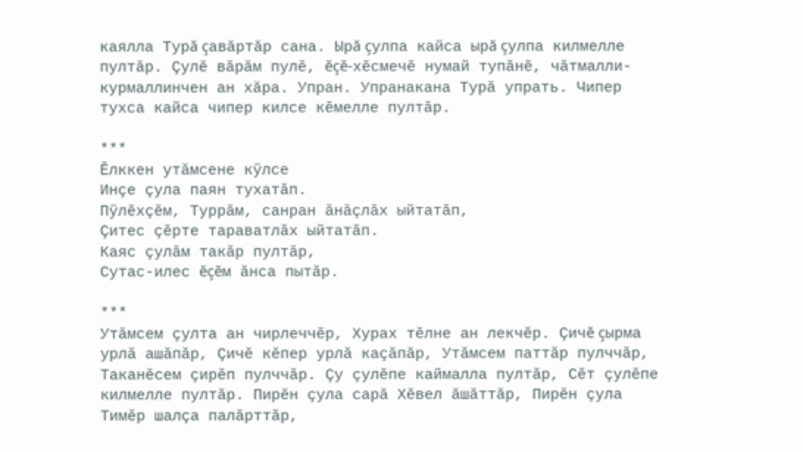каялла Турă çавăртăр сана. Ырă çулпа кайса ырă çулпа килмелле пултăр. Çулĕ вăрăм пулĕ, ĕçĕ-хĕсмечĕ нумай тупăнĕ, чăтмалли-курмаллинчен ан хăра. Упран. Упранакана Турă упрать. Чипер тухса кайса чипер килсе кĕмелле пултăр.

***
Ĕлккен утăмсене кÿлсе
Инçе çула паян тухатăп.
Пÿлĕхçĕм, Туррăм, санран ăнăçлăх ыйтатăп,
Çитес çĕрте тараватлăх ыйтатăп.
Каяс çулăм такăр пултăр,
Сутас-илес ĕçĕм ăнса пытăр.

***
Утăмсем çулта ан чирлеччĕр, Хурах тĕлне ан лекчĕр. Çичĕ çырма урлă ашăпăр, Çичĕ кĕпер урлă каçăпăр, Утăмсем паттăр пулччăр, Таканĕсем çирĕп пулччăр. Çу çулĕпе каймалла пултăр, Сĕт çулĕпе килмелле пултăр. Пирĕн çула сарă Хĕвел ăшăттăр, Пирĕн çула Тимĕр шалçа палăрттăр,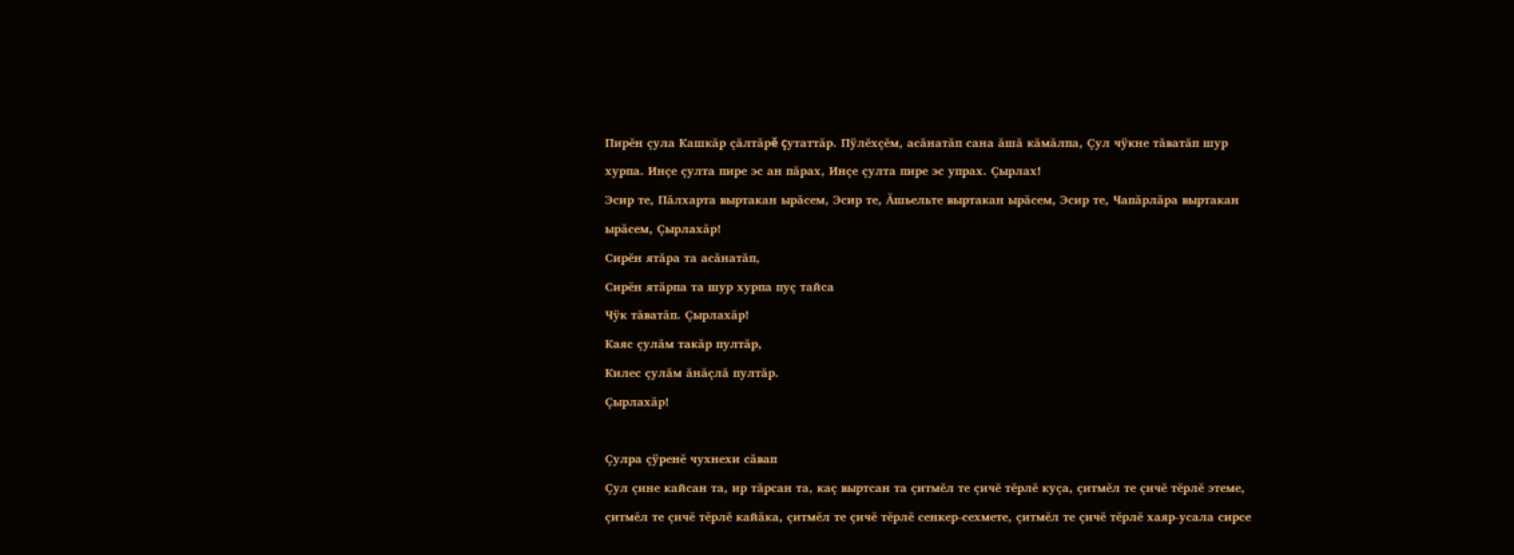Пирĕн çула Кашкăр çăлтăрĕ çутаттăр. Пÿлĕхçĕм, асăнатăп сана ăшă кăмăлпа, Çул чÿкне тăватăп шур хурпа. Инçе çулта пире эс ан пăрах, Инçе çулта пире эс упрах. Çырлах!
Эсир те, Пăлхарта выртакан ырăсем, Эсир те, Ăшьельте выртакан ырăсем, Эсир те, Чапăрлăра выртакан ырăсем, Çырлахăр!
Сирĕн ятăра та асăнатăп,
Сирĕн ятăрпа та шур хурпа пуç тайса
Чÿк тăватăп. Çырлахăр!
Каяс çулăм такăр пултăр,
Килес çулăм ăнăçлă пултăр.
Çырлахăр!

Çулра çÿренĕ чухнехи сăвап
Çул çине кайсан та, ир тăрсан та, каç выртсан та çитмĕл те çичĕ тĕрлĕ куçа, çитмĕл те çичĕ тĕрлĕ этеме, çитмĕл те çичĕ тĕрлĕ кайăка, çитмĕл те çичĕ тĕрлĕ сенкер-сехмете, çитмĕл те çичĕ тĕрлĕ хаяр-усала сирсе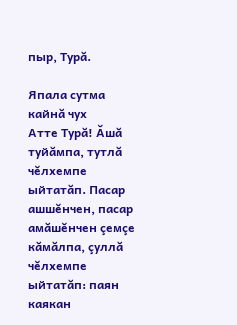пыр, Турă.

Япала сутма кайнă чух
Атте Турă! Ăшă туйăмпа, тутлă чĕлхемпе ыйтатăп. Пасар ашшĕнчен, пасар амăшĕнчен çемçе кăмăлпа, çуллă чĕлхемпе ыйтатăп: паян каякан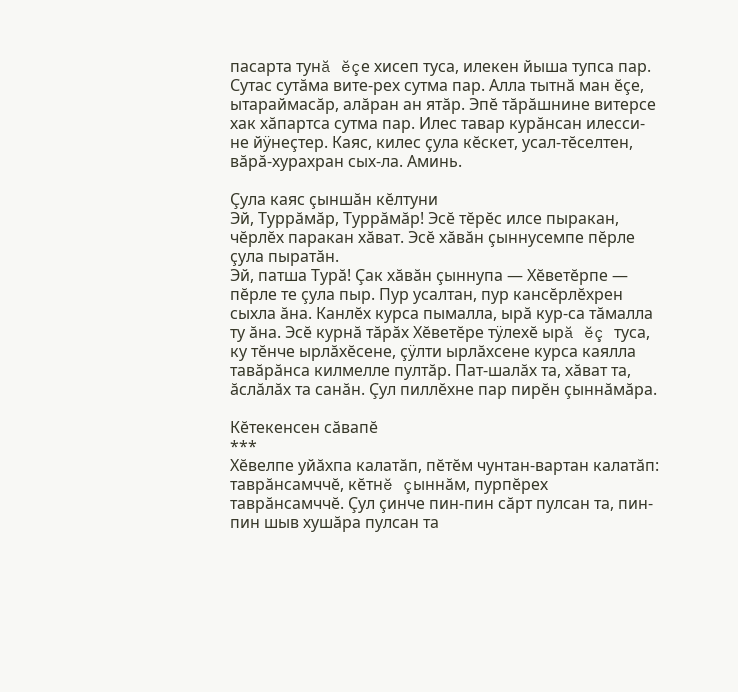пасарта тунă ĕçе хисеп туса, илекен йыша тупса пар. Сутас сутăма вите-рех сутма пар. Алла тытнă ман ĕçе, ытараймасăр, алăран ан ятăр. Эпĕ тăрăшнине витерсе хак хăпартса сутма пар. Илес тавар курăнсан илесси-не йÿнеçтер. Каяс, килес çула кĕскет, усал-тĕселтен, вăрă-хурахран сых-ла. Аминь.

Çула каяс çыншăн кĕлтуни
Эй, Туррăмăр, Туррăмăр! Эсĕ тĕрĕс илсе пыракан, чĕрлĕх паракан хăват. Эсĕ хăвăн çыннусемпе пĕрле çула пыратăн.
Эй, патша Турă! Çак хăвăн çыннупа — Хĕветĕрпе — пĕрле те çула пыр. Пур усалтан, пур кансĕрлĕхрен сыхла ăна. Канлĕх курса пымалла, ырă кур-са тăмалла ту ăна. Эсĕ курнă тăрăх Хĕветĕре тÿлехĕ ырă ĕç туса, ку тĕнче ырлăхĕсене, çÿлти ырлăхсене курса каялла тавăрăнса килмелле пултăр. Пат-шалăх та, хăват та, ăслăлăх та санăн. Çул пиллĕхне пар пирĕн çыннăмăра.

Кĕтекенсен сăвапĕ
***
Хĕвелпе уйăхпа калатăп, пĕтĕм чунтан-вартан калатăп: таврăнсамччĕ, кĕтнĕ çыннăм, пурпĕрех таврăнсамччĕ. Çул çинче пин-пин сăрт пулсан та, пин-пин шыв хушăра пулсан та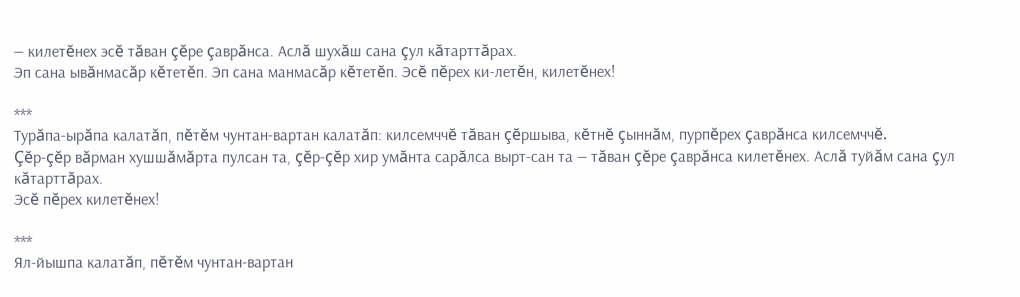— килетĕнех эсĕ тăван çĕре çаврăнса. Аслă шухăш сана çул кăтарттăрах.
Эп сана ывăнмасăр кĕтетĕп. Эп сана манмасăр кĕтетĕп. Эсĕ пĕрех ки-летĕн, килетĕнех!

***
Турăпа-ырăпа калатăп, пĕтĕм чунтан-вартан калатăп: килсемччĕ тăван çĕршыва, кĕтнĕ çыннăм, пурпĕрех çаврăнса килсемччĕ.
Çĕр-çĕр вăрман хушшăмăрта пулсан та, çĕр-çĕр хир умăнта сарăлса вырт-сан та — тăван çĕре çаврăнса килетĕнех. Аслă туйăм сана çул кăтарттăрах.
Эсĕ пĕрех килетĕнех!

***
Ял-йышпа калатăп, пĕтĕм чунтан-вартан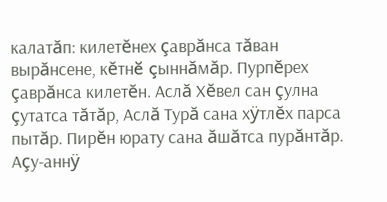калатăп: килетĕнех çаврăнса тăван вырăнсене, кĕтнĕ çыннăмăр. Пурпĕрех çаврăнса килетĕн. Аслă Хĕвел сан çулна çутатса тăтăр, Аслă Турă сана хÿтлĕх парса пытăр. Пирĕн юрату сана ăшăтса пурăнтăр.
Аçу-аннÿ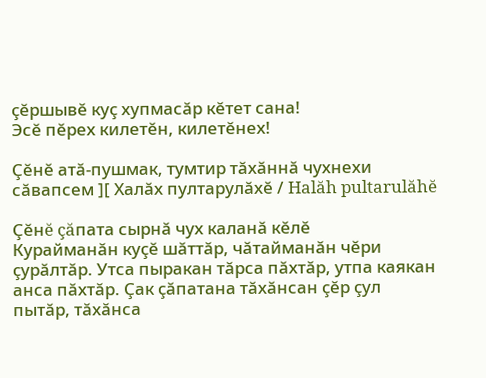çĕршывĕ куç хупмасăр кĕтет сана!
Эсĕ пĕрех килетĕн, килетĕнех!

Çĕнĕ атă-пушмак, тумтир тăхăннă чухнехи сăвапсем ][ Халăх пултарулăхĕ / Halăh pultarulăhĕ

Çĕнĕ çăпата сырнă чух каланă кĕлĕ
Курайманăн куçĕ шăттăр, чăтайманăн чĕри çурăлтăр. Утса пыракан тăрса пăхтăр, утпа каякан анса пăхтăр. Çак çăпатана тăхăнсан çĕр çул пытăр, тăхăнса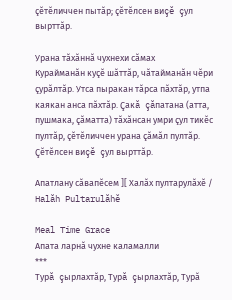çĕтĕличчен пытăр; çĕтĕлсен виçĕ çул вырттăр.

Урана тăхăннă чухнехи сăмах
Курайманăн куçĕ шăттăр, чăтайманăн чĕри çурăлтăр. Утса пыракан тăрса пăхтăр, утпа каякан анса пăхтăр. Çакă çăпатана (атта, пушмака, çăматта) тăхăнсан умри çул тикĕс пултăр, çĕтĕличчен урана çăмăл пултăр. Çĕтĕлсен виçĕ çул вырттăр.

Апатлану сăвапĕсем ][ Халăх пултарулăхĕ / Halăh Pultarulăhĕ

Meal Time Grace
Апата ларнă чухне каламалли
***
Турă çырлахтăр, Турă çырлахтăр, Турă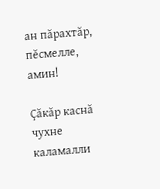ан пăрахтăр, пĕсмелле, амин!

Çăкăр каснă чухне каламалли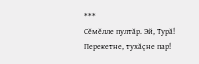***
Сĕмĕлле пултăр. Эй, Турă! Перекетне, тухăçне пар!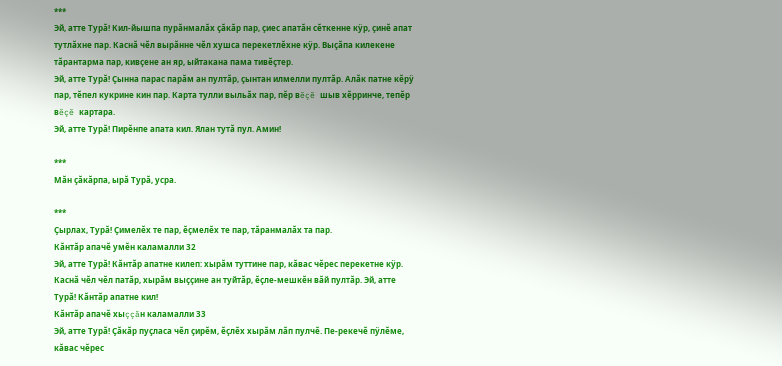***
Эй, атте Турă! Кил-йышпа пурăнмалăх çăкăр пар, çиес апатăн сĕткенне кÿр, çинĕ апат тутлăхне пар. Каснă чĕл вырăнне чĕл хушса перекетлĕхне кÿр. Выçăпа килекене тăрантарма пар, кивçене ан яр, ыйтакана пама тивĕçтер.
Эй, атте Турă! Çынна парас парăм ан пултăр, çынтан илмелли пултăр. Алăк патне кĕрÿ пар, тĕпел кукрине кин пар. Карта тулли выльăх пар, пĕр вĕçĕ шыв хĕрринче, тепĕр вĕçĕ картара.
Эй, атте Турă! Пирĕнпе апата кил. Ялан тутă пул. Амин!

***
Мăн çăкăрпа, ырă Турă, усра.

***
Çырлах, Турă! Çимелĕх те пар, ĕçмелĕх те пар, тăранмалăх та пар.
Кăнтăр апачĕ умĕн каламалли 32
Эй, атте Турă! Кăнтăр апатне килеп: хырăм туттине пар, кăвас чĕрес перекетне кÿр. Каснă чĕл чĕл патăр, хырăм выççине ан туйтăр, ĕçле-мешкĕн вăй пултăр. Эй, атте Турă! Кăнтăр апатне кил!
Кăнтăр апачĕ хыççăн каламалли 33
Эй, атте Турă! Çăкăр пуçласа чĕл çирĕм, ĕçлĕх хырăм лăп пулчĕ. Пе-рекечĕ пÿлĕме, кăвас чĕрес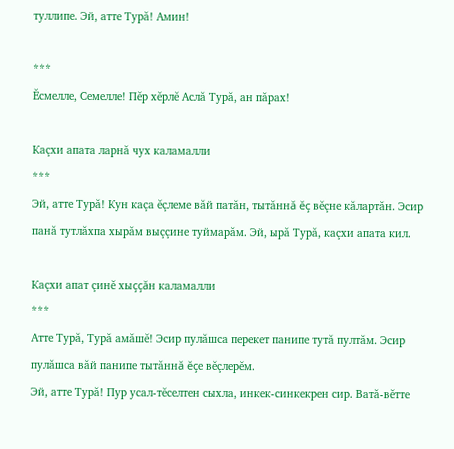туллипе. Эй, атте Турă! Амин!

***
Ĕcмелле, Семелле! Пĕр хĕрлĕ Аслă Турă, ан пăрах!

Каçхи апата ларнă чух каламалли
***
Эй, атте Турă! Кун каçа ĕçлеме вăй патăн, тытăннă ĕç вĕçне кăлартăн. Эсир панă тутлăхпа хырăм выççине туймарăм. Эй, ырă Турă, каçхи апата кил.

Каçхи апат çинĕ хыççăн каламалли
***
Атте Турă, Турă амăшĕ! Эсир пулăшса перекет панипе тутă пултăм. Эсир пулăшса вăй панипе тытăннă ĕçе вĕçлерĕм.
Эй, атте Турă! Пур усал-тĕселтен сыхла, инкек-синкекрен сир. Ватă-вĕтте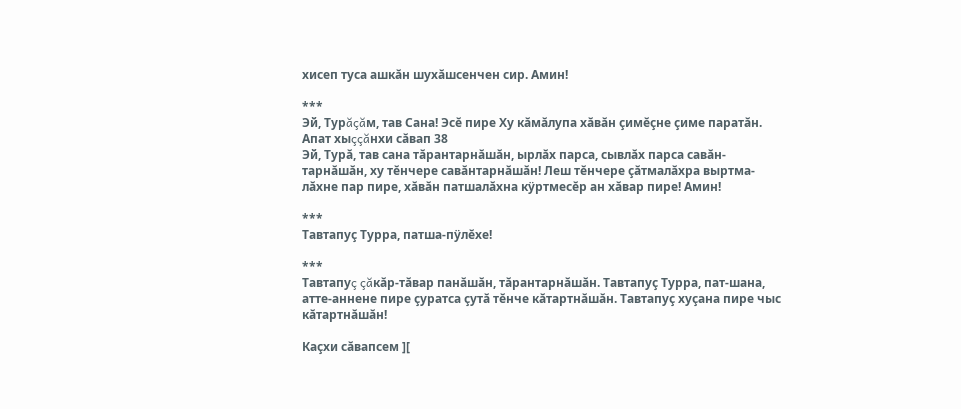хисеп туса ашкăн шухăшсенчен сир. Амин!

***
Эй, Турăçăм, тав Сана! Эсĕ пире Ху кăмăлупа хăвăн çимĕçне çиме паратăн.
Апат хыççăнхи сăвап 38
Эй, Турă, тав сана тăрантарнăшăн, ырлăх парса, сывлăх парса савăн-тарнăшăн, ху тĕнчере савăнтарнăшăн! Леш тĕнчере çăтмалăхра выртма-лăхне пар пире, хăвăн патшалăхна кÿртмесĕр ан хăвар пире! Амин!

***
Тавтапуç Турра, патша-пÿлĕхе!

***
Тавтапуç çăкăр-тăвар панăшăн, тăрантарнăшăн. Тавтапуç Турра, пат-шана, атте-аннене пире çуратса çутă тĕнче кăтартнăшăн. Тавтапуç хуçана пире чыс кăтартнăшăн!

Каçхи сăвапсем ][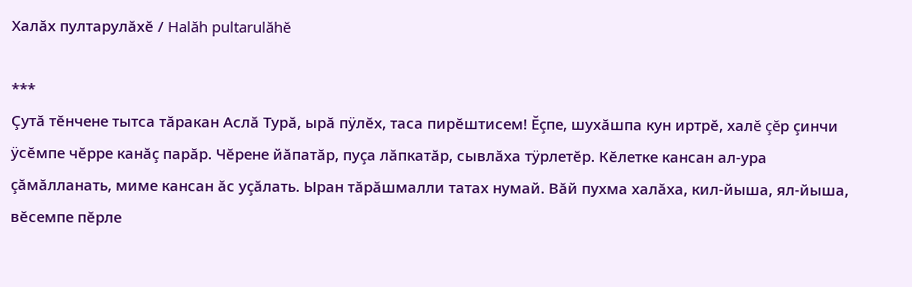Халăх пултарулăхĕ / Halăh pultarulăhĕ

***
Çутă тĕнчене тытса тăракан Аслă Турă, ырă пÿлĕх, таса пирĕштисем! Ĕçпе, шухăшпа кун иртрĕ, халĕ çĕр çинчи ÿсĕмпе чĕрре канăç парăр. Чĕрене йăпатăр, пуçа лăпкатăр, сывлăха тÿрлетĕр. Кĕлетке кансан ал-ура çăмăлланать, миме кансан ăс уçăлать. Ыран тăрăшмалли татах нумай. Вăй пухма халăха, кил-йыша, ял-йыша, вĕсемпе пĕрле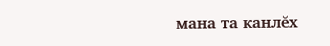мана та канлĕх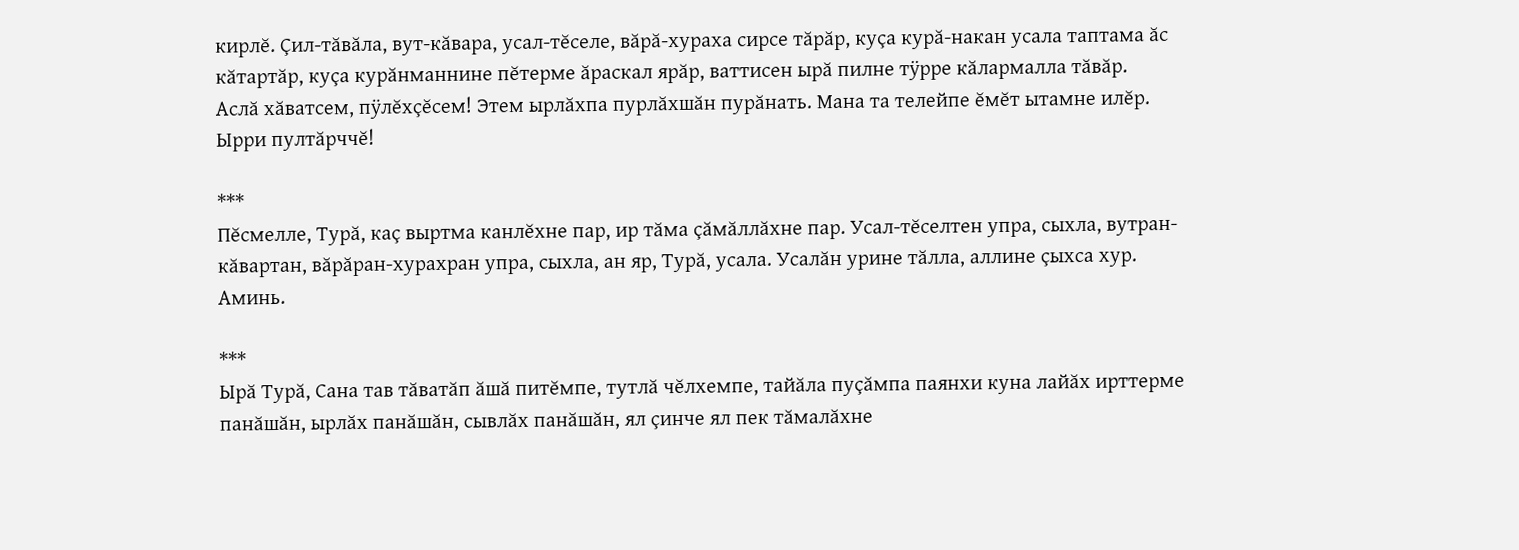кирлĕ. Çил-тăвăла, вут-кăвара, усал-тĕселе, вăрă-хураха сирсе тăрăр, куçа курă-накан усала таптама ăс кăтартăр, куçа курăнманнине пĕтерме ăраскал ярăр, ваттисен ырă пилне тÿрре кăлармалла тăвăр.
Аслă хăватсем, пÿлĕхçĕсем! Этем ырлăхпа пурлăхшăн пурăнать. Мана та телейпе ĕмĕт ытамне илĕр. Ырри пултăрччĕ!

***
Пĕсмелле, Турă, каç выртма канлĕхне пар, ир тăма çăмăллăхне пар. Усал-тĕселтен упра, сыхла, вутран-кăвартан, вăрăран-хурахран упра, сыхла, ан яр, Турă, усала. Усалăн урине тăлла, аллине çыхса хур. Аминь.

***
Ырă Турă, Сана тав тăватăп ăшă питĕмпе, тутлă чĕлхемпе, тайăла пуçăмпа паянхи куна лайăх ирттерме панăшăн, ырлăх панăшăн, сывлăх панăшăн, ял çинче ял пек тăмалăхне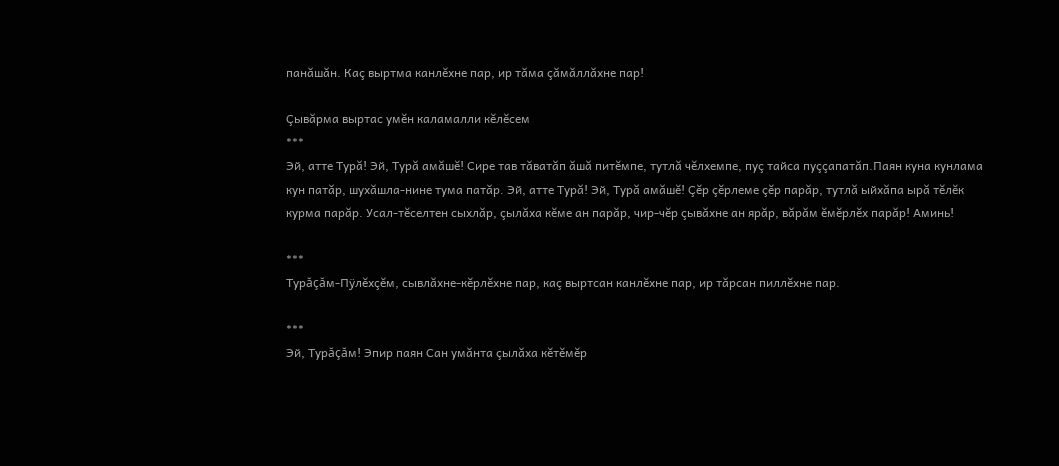панăшăн. Каç выртма канлĕхне пар, ир тăма çăмăллăхне пар!

Çывăрма выртас умĕн каламалли кĕлĕсем
***
Эй, атте Турă! Эй, Турă амăшĕ! Сире тав тăватăп ăшă питĕмпе, тутлă чĕлхемпе, пуç тайса пуççапатăп.Паян куна кунлама кун патăр, шухăшла-нине тума патăр. Эй, атте Турă! Эй, Турă амăшĕ! Çĕр çĕрлеме çĕр парăр, тутлă ыйхăпа ырă тĕлĕк курма парăр. Усал-тĕселтен сыхлăр, çылăха кĕме ан парăр, чир-чĕр çывăхне ан ярăр, вăрăм ĕмĕрлĕх парăр! Аминь!

***
Турăçăм-Пÿлĕхçĕм, сывлăхне-кĕрлĕхне пар, каç выртсан канлĕхне пар, ир тăрсан пиллĕхне пар.

***
Эй, Турăçăм! Эпир паян Сан умăнта çылăха кĕтĕмĕр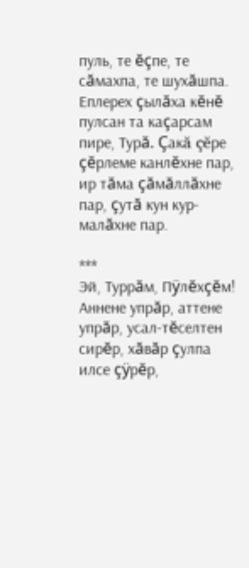пуль, те ĕçпе, те сăмахпа, те шухăшпа. Еплерех çылăха кĕнĕ пулсан та каçарсам пире, Турă. Çакă çĕре çĕрлеме канлĕхне пар, ир тăма çăмăллăхне пар, çутă кун кур-малăхне пар.

***
Эй, Туррăм, Пÿлĕхçĕм! Аннене упрăр, аттене упрăр, усал-тĕселтен сирĕр, хăвăр çулпа илсе çÿрĕр,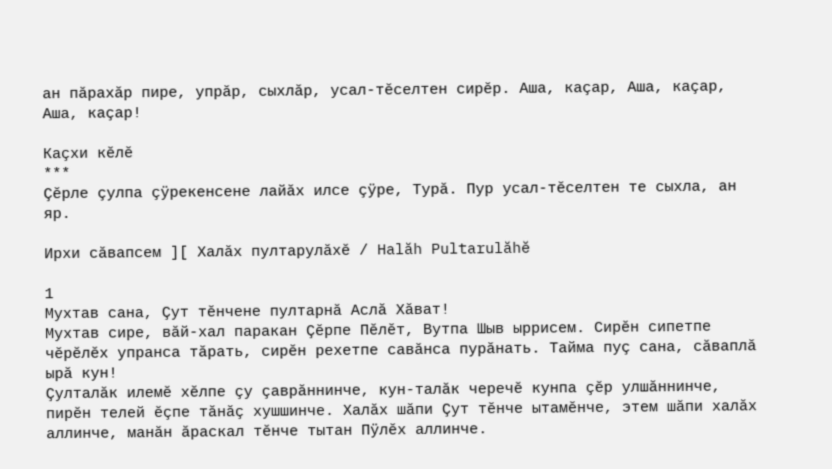ан пăрахăр пире, упрăр, сыхлăр, усал-тĕселтен сирĕр. Аша, каçар, Аша, каçар, Аша, каçар!

Каçхи кĕлĕ
***
Çĕрле çулпа çÿрекенсене лайăх илсе çÿре, Турă. Пур усал-тĕселтен те сыхла, ан яр.

Ирхи сăвапсем ][ Халăх пултарулăхĕ / Halăh Pultarulăhĕ

1
Мухтав сана, Çут тĕнчене пултарнă Аслă Хăват!
Мухтав сире, вăй-хал паракан Çĕрпе Пĕлĕт, Вутпа Шыв ыррисем. Сирĕн сипетпе чĕрĕлĕх упранса тăрать, сирĕн рехетпе савăнса пурăнать. Тайма пуç сана, сăваплă ырă кун!
Çулталăк илемĕ хĕлпе çу çаврăннинче, кун-талăк черечĕ кунпа çĕр улшăннинче, пирĕн телей ĕçпе тăнăç хушшинче. Халăх шăпи Çут тĕнче ытамĕнче, этем шăпи халăх аллинче, манăн ăраскал тĕнче тытан Пÿлĕх аллинче.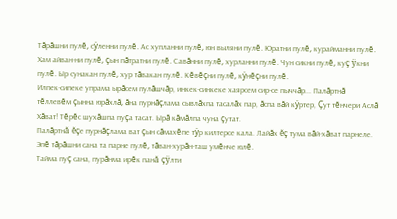Тăрăшни пулĕ, сÿленни пулĕ. Ас хупланни пулĕ, юн выляни пулĕ. Юратни пулĕ, курайманни пулĕ. Хам айван-ни пулĕ, çын пăтратни пулĕ. Савăнни пулĕ, хурланни пулĕ. Чун сикни пулĕ, куç ÿкни пулĕ. Ыр сунакан пулĕ, хур тăвакан пулĕ. Кĕвĕçни пулĕ, кÿнĕçни пулĕ.
Илпек-сипеке упрама ырăсем пулăшчăр, инкек-синкеке хаярсем сир-се пыччăр... Палăртнă тĕллевĕм çынна юрăхлă, ăна пурнăçлама сывлăхпа тасалăх пар, ăспа вăй кÿртер, Çут тĕнчери Аслă Хăват! Тĕрĕс шухăшпа пуçа тасат. Ырă кăмăлпа чуна çутат.
Палăртнă ĕçе пурнăçлама ват çын сăмахĕпе тÿр килтерсе кала. Лайăх ĕç тума вăй-хăват парнеле. Эпĕ тăрăшни сана та парне пулĕ, тăван-хурăн-таш умĕнче юлĕ.
Тайма пуç сана, пурăнма ирĕк панă çÿлти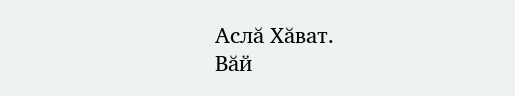Аслă Хăват.
Вăй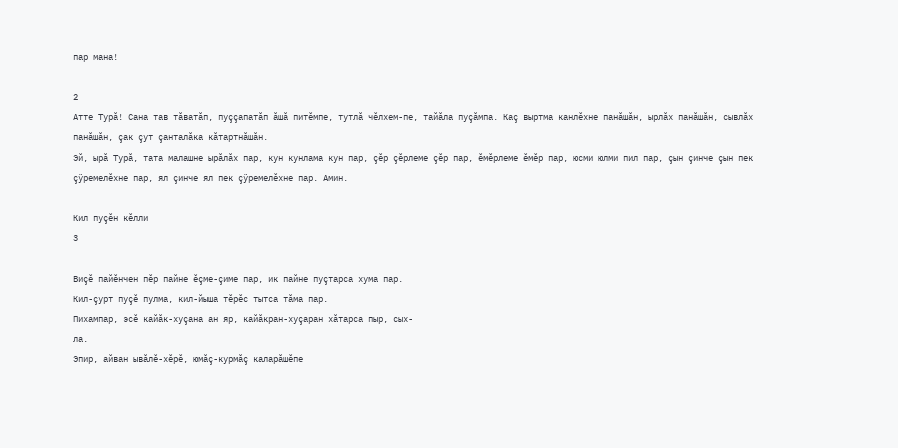пар мана!

2
Атте Турă! Сана тав тăватăп, пуççапатăп ăшă питĕмпе, тутлă чĕлхем-пе, тайăла пуçăмпа. Каç выртма канлĕхне панăшăн, ырлăх панăшăн, сывлăх панăшăн, çак çут çанталăка кăтартнăшăн.
Эй, ырă Турă, тата малашне ырăлăх пар, кун кунлама кун пар, çĕр çĕрлеме çĕр пар, ĕмĕрлеме ĕмĕр пар, юсми юлми пил пар, çын çинче çын пек çÿремелĕхне пар, ял çинче ял пек çÿремелĕхне пар. Амин.

Кил пуçĕн кĕлли
3

Виçĕ пайĕнчен пĕр пайне ĕçме-çиме пар, ик пайне пуçтарса хума пар.
Кил-çурт пуçĕ пулма, кил-йыша тĕрĕс тытса тăма пар.
Пихампар, эсĕ кайăк-хуçана ан яр, кайăкран-хуçаран хăтарса пыр, сых-
ла.
Эпир, айван ывăлĕ-хĕрĕ, юмăç-курмăç каларăшĕпе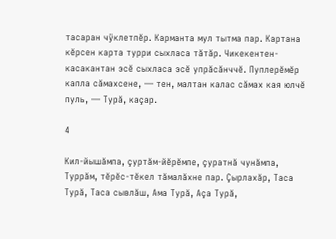тасаран чÿклетпĕр. Карманта мул тытма пар. Картана кĕрсен карта турри сыхласа тăтăр. Чикекентен-касакантан эсĕ сыхласа эсĕ упрăсăнччĕ. Пуплерĕмĕр капла сăмахсене, — тен, малтан калас сăмах кая юлчĕ пуль, — Турă, каçар.

4

Кил-йышăмпа, çуртăм-йĕрĕмпе, çуратнă чунăмпа, Туррăм, тĕрĕс-тĕкел тăмалăхне пар. Çырлахăр, Таса Турă, Таса сывлăш, Ама Турă, Аçа Турă,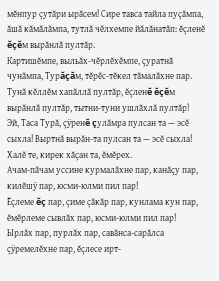мĕнпур çутăри ырăсем! Сире тавса тайла пуçăмпа, ăшă кăмăлăмпа, тутлă чĕлхемпе йăлăнатăп: ĕçленĕ ĕçĕм вырăнлă пултăр.
Картишĕмпе, выльăх-чĕрлĕхĕмпе, çуратнă чунăмпа, Турăçăм, тĕрĕс-тĕкел тăмалăхне пар. Тунă кĕллĕм хапăллă пултăр, ĕçленĕ ĕçĕм вырăнлă пултăр, тытни-туни ушлăхлă пултăр!
Эй, Таса Турă, çÿренĕ çулăмра пулсан та — эсĕ сыхла! Выртнă вырăн-та пулсан та — эсĕ сыхла! Халĕ те, кирек хăçан та, ĕмĕрех.
Ачам-пăчам уссине курмалăхне пар, канăçу пар, килĕшÿ пар, юсми-юлми пил пар!
Ĕçлеме ĕç пар, çиме çăкăр пар, кунлама кун пар, ĕмĕрлеме сывлăх пар, юсми-юлми пил пар!
Ырлăх пар, пурлăх пар, савăнса-сарăлса çÿремелĕхне пар, ĕçлесе ирт-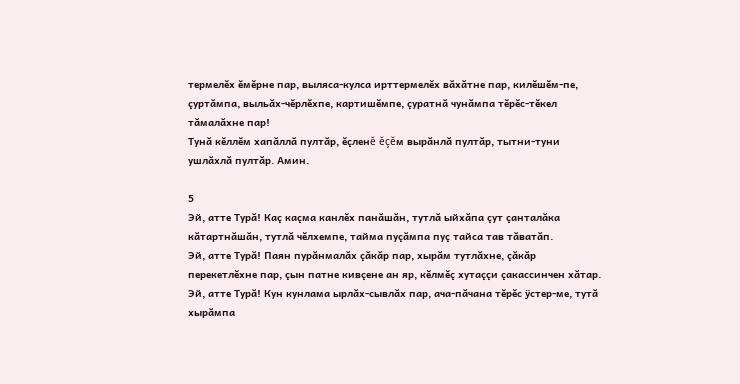термелĕх ĕмĕрне пар, выляса-кулса ирттермелĕх вăхăтне пар, килĕшĕм-пе, çуртăмпа, выльăх-чĕрлĕхпе, картишĕмпе, çуратнă чунăмпа тĕрĕс-тĕкел тăмалăхне пар!
Тунă кĕллĕм хапăллă пултăр, ĕçленĕ ĕçĕм вырăнлă пултăр, тытни-туни ушлăхлă пултăр. Амин.

5
Эй, атте Турă! Каç каçма канлĕх панăшăн, тутлă ыйхăпа çут çанталăка кăтартнăшăн, тутлă чĕлхемпе, тайма пуçăмпа пуç тайса тав тăватăп.
Эй, атте Турă! Паян пурăнмалăх çăкăр пар, хырăм тутлăхне, çăкăр перекетлĕхне пар, çын патне кивçене ан яр, кĕлмĕç хутаççи çакассинчен хăтар.
Эй, атте Турă! Кун кунлама ырлăх-сывлăх пар, ача-пăчана тĕрĕс ÿстер-ме, тутă хырăмпа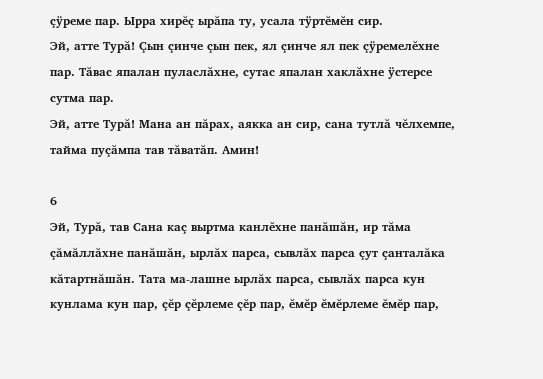çÿреме пар. Ырра хирĕç ырăпа ту, усала тÿртĕмĕн сир.
Эй, атте Турă! Çын çинче çын пек, ял çинче ял пек çÿремелĕхне пар. Тăвас япалан пуласлăхне, сутас япалан хаклăхне ÿстерсе сутма пар.
Эй, атте Турă! Мана ан пăрах, аякка ан сир, сана тутлă чĕлхемпе, тайма пуçăмпа тав тăватăп. Амин!

6
Эй, Турă, тав Сана каç выртма канлĕхне панăшăн, ир тăма çăмăллăхне панăшăн, ырлăх парса, сывлăх парса çут çанталăка кăтартнăшăн. Тата ма-лашне ырлăх парса, сывлăх парса кун кунлама кун пар, çĕр çĕрлеме çĕр пар, ĕмĕр ĕмĕрлеме ĕмĕр пар,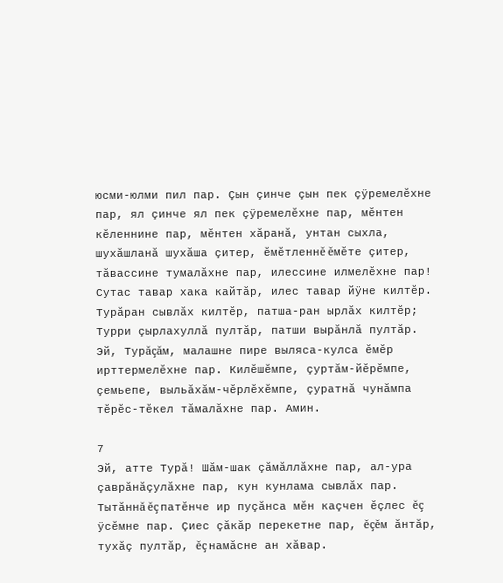юсми-юлми пил пар. Çын çинче çын пек çÿремелĕхне пар, ял çинче ял пек çÿремелĕхне пар, мĕнтен кĕленнине пар, мĕнтен хăранă, унтан сыхла, шухăшланă шухăша çитер, ĕмĕтленнĕ ĕмĕте çитер, тăвассине тумалăхне пар, илессине илмелĕхне пар! Сутас тавар хака кайтăр, илес тавар йÿне килтĕр. Турăран сывлăх килтĕр, патша-ран ырлăх килтĕр; Турри çырлахуллă пултăр, патши вырăнлă пултăр.
Эй, Турăçăм, малашне пире выляса-кулса ĕмĕр ирттермелĕхне пар. Килĕшĕмпе, çуртăм-йĕрĕмпе, çемьепе, выльăхăм-чĕрлĕхĕмпе, çуратнă чунăмпа тĕрĕс-тĕкел тăмалăхне пар. Амин.

7
Эй, атте Турă! Шăм-шак çăмăллăхне пар, ал-ура çаврăнăçулăхне пар, кун кунлама сывлăх пар. Тытăннă ĕç патĕнче ир пуçăнса мĕн каçчен ĕçлес ĕç ÿсĕмне пар. Çиес çăкăр перекетне пар, ĕçĕм ăнтăр, тухăç пултăр, ĕç намăсне ан хăвар.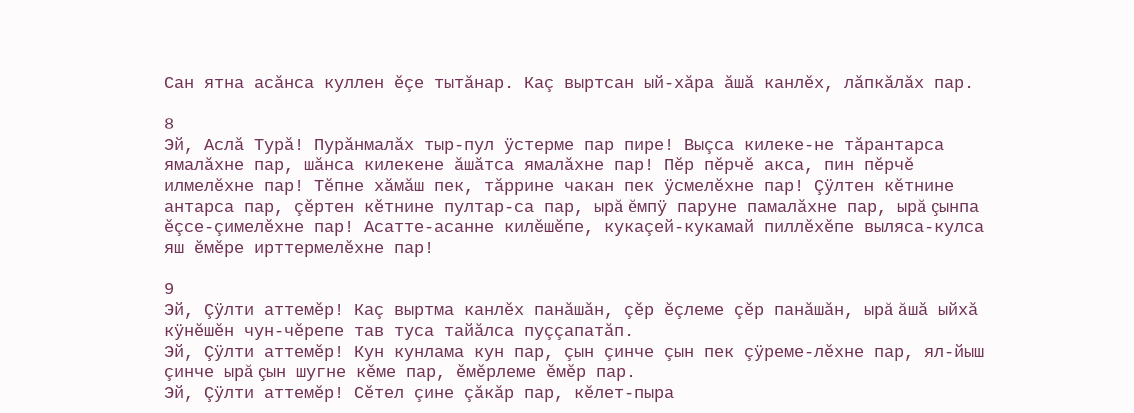Сан ятна асăнса куллен ĕçе тытăнар. Каç выртсан ый-хăра ăшă канлĕх, лăпкăлăх пар.

8
Эй, Аслă Турă! Пурăнмалăх тыр-пул ÿстерме пар пире! Выçса килеке-не тăрантарса ямалăхне пар, шăнса килекене ăшăтса ямалăхне пар! Пĕр пĕрчĕ акса, пин пĕрчĕ илмелĕхне пар! Тĕпне хăмăш пек, тăррине чакан пек ÿсмелĕхне пар! Çÿлтен кĕтнине антарса пар, çĕртен кĕтнине пултар-са пар, ырă ĕмпÿ паруне памалăхне пар, ырă çынпа ĕçсе-çимелĕхне пар! Асатте-асанне килĕшĕпе, кукаçей-кукамай пиллĕхĕпе выляса-кулса яш ĕмĕре ирттермелĕхне пар!

9
Эй, Çÿлти аттемĕр! Каç выртма канлĕх панăшăн, çĕр ĕçлеме çĕр панăшăн, ырă ăшă ыйхă кÿнĕшĕн чун-чĕрепе тав туса тайăлса пуççапатăп.
Эй, Çÿлти аттемĕр! Кун кунлама кун пар, çын çинче çын пек çÿреме-лĕхне пар, ял-йыш çинче ырă çын шугне кĕме пар, ĕмĕрлеме ĕмĕр пар.
Эй, Çÿлти аттемĕр! Сĕтел çине çăкăр пар, кĕлет-пыра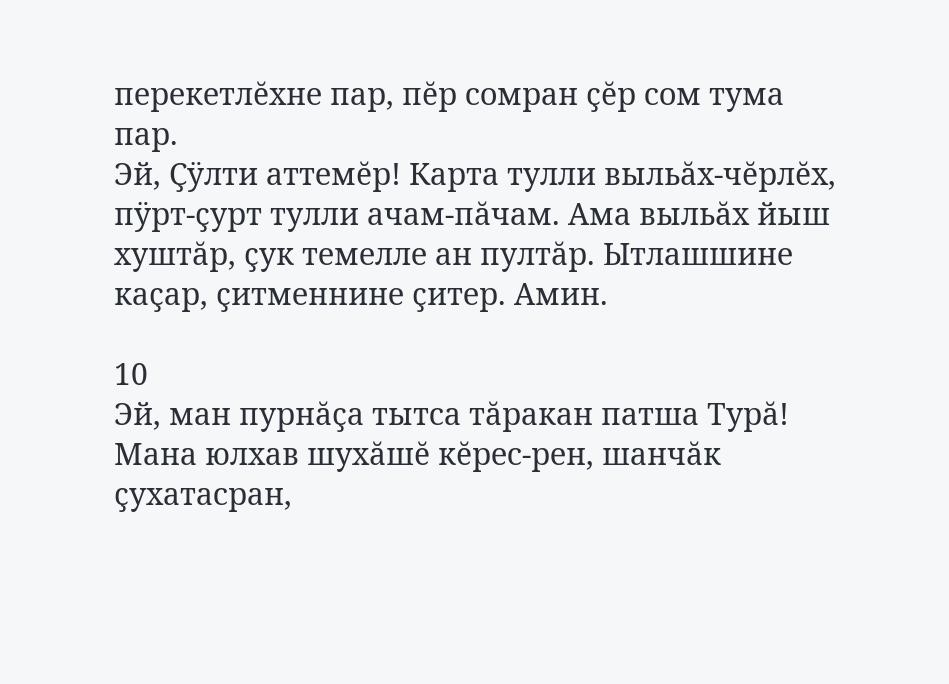перекетлĕхне пар, пĕр сомран çĕр сом тума пар.
Эй, Çÿлти аттемĕр! Карта тулли выльăх-чĕрлĕх, пÿрт-çурт тулли ачам-пăчам. Ама выльăх йыш хуштăр, çук темелле ан пултăр. Ытлашшине каçар, çитменнине çитер. Амин.

10
Эй, ман пурнăçа тытса тăракан патша Турă! Мана юлхав шухăшĕ кĕрес-рен, шанчăк çухатасран,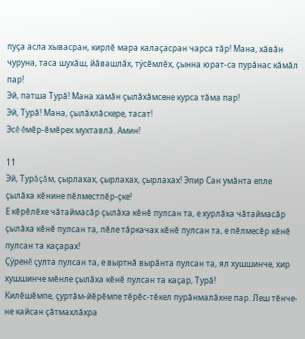пуçа асла хывасран, кирлĕ мара калаçасран чарса тăр! Мана, хăвăн чуруна, таса шухăш, йăвашлăх, тÿсĕмлĕх, çынна юрат-са пурăнас кăмăл пар!
Эй, патша Турă! Мана хамăн çылăхăмсене курса тăма пар!
Эй, Турă! Мана, çылăхлăскере, тасат!
Эсĕ ĕмĕр-ĕмĕрех мухтавлă. Амин!

11
Эй, Турăçăм, çырлахах, çырлахах, çырлахах! Эпир Сан умăнта епле çылăха кĕнине пĕлместпĕр-çке!
Е кĕрĕлĕхе чăтаймасăр çылăха кĕнĕ пулсан та, е хурлăха чăтаймасăр çылăха кĕнĕ пулсан та, пĕле тăркачах кĕнĕ пулсан та, е пĕлмесĕр кĕнĕ пулсан та каçарах!
Çÿренĕ çулта пулсан та, е выртнă вырăнта пулсан та, ял хушшинче, хир хушшинче мĕнле çылăха кĕнĕ пулсан та каçар, Турă!
Килĕшĕмпе, çуртăм-йĕрĕмпе тĕрĕс-тĕкел пурăнмалăхне пар. Леш тĕнче-не кайсан çăтмахлăхра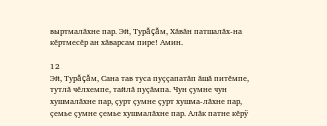выртмалăхне пар. Эй, Турăçăм, Хăвăн патшалăх-на кĕртмесĕр ан хăварсам пире! Амин.

12
Эй, Турăçăм, Сана тав туса пуççапатăп ăшă питĕмпе, тутлă чĕлхемпе, тайлă пуçăмпа. Чун çумне чун хушмалăхне пар, çурт çумне çурт хушма-лăхне пар, çемье çумне çемье хушмалăхне пар. Алăк патне кĕрÿ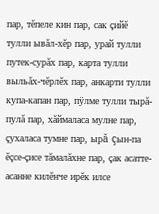пар, тĕпеле кин пар, сак çийĕ тулли ывăл-хĕр пар, урай тулли путек-сурăх пар, карта тулли выльăх-чĕрлĕх пар, анкарти тулли купа-капан пар, пÿлме тулли тырă-пулă пар, хăймаласа мулне пар, çухаласа тумне пар, ырă çын-па ĕçсе-çисе тăмалăхне пар, çак асатте-асанне килĕнче ирĕк илсе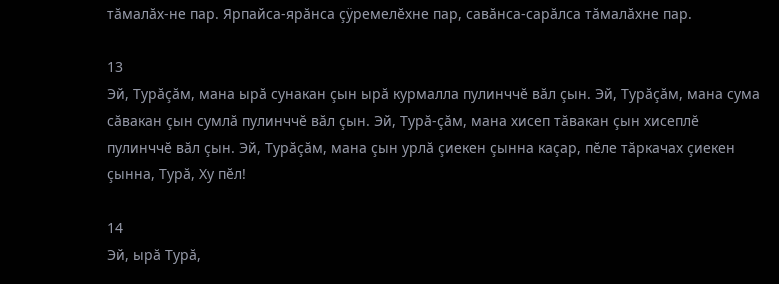тăмалăх-не пар. Ярпайса-ярăнса çÿремелĕхне пар, савăнса-сарăлса тăмалăхне пар.

13
Эй, Турăçăм, мана ырă сунакан çын ырă курмалла пулинччĕ вăл çын. Эй, Турăçăм, мана сума сăвакан çын сумлă пулинччĕ вăл çын. Эй, Турă-çăм, мана хисеп тăвакан çын хисеплĕ пулинччĕ вăл çын. Эй, Турăçăм, мана çын урлă çиекен çынна каçар, пĕле тăркачах çиекен çынна, Турă, Ху пĕл!

14
Эй, ырă Турă,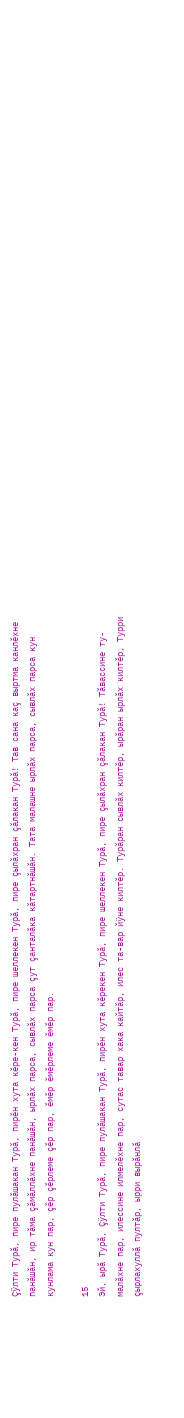Çÿлти Турă, пире пулăшакан Турă, пирĕн хута кĕре-кен Турă, пире шеллекен Турă, пире çылăхран çăлакан Турă! Тав сана каç выртма канлĕхне панăшăн, ир тăма çăмăллăхне панăшăн, ырлăх парса, сывлăх парса çут çанталăка кăтартнăшăн. Тата малашне ырлăх парса, сывлăх парса кун кунлама кун пар, çĕр çĕрлеме çĕр пар, ĕмĕр ĕмĕрлеме ĕмĕр пар.

15
Эй, ырă Турă, Çÿлти Турă, пире пулăшакан Турă, пирĕн хута кĕрекен Турă, пире шеллекен Турă, пире çылăхран çăлакан Турă! Тăвассине ту-малăхне пар, илессине илмелĕхне пар, сутас тавар хака кайтăр, илес та-вар йÿне килтĕр. Турăран сывлăх килтĕр, ырăран ырлăх килтĕр, Турри çырлахуллă пултăр, ырри вырăнлă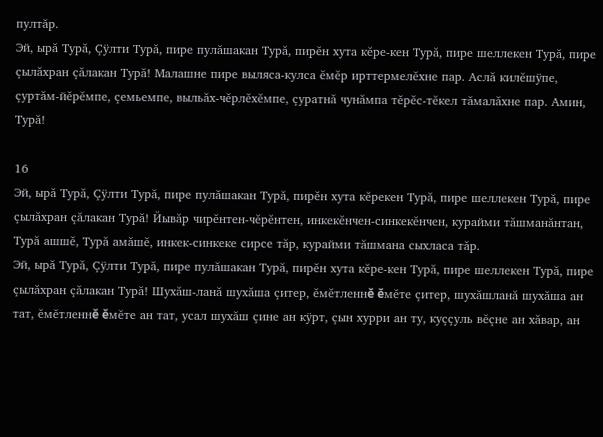пултăр.
Эй, ырă Турă, Çÿлти Турă, пире пулăшакан Турă, пирĕн хута кĕре-кен Турă, пире шеллекен Турă, пире çылăхран çăлакан Турă! Малашне пире выляса-кулса ĕмĕр ирттермелĕхне пар. Аслă килĕшÿпе, çуртăм-йĕрĕмпе, çемьемпе, выльăх-чĕрлĕхĕмпе, çуратнă чунăмпа тĕрĕс-тĕкел тăмалăхне пар. Амин, Турă!

16
Эй, ырă Турă, Çÿлти Турă, пире пулăшакан Турă, пирĕн хута кĕрекен Турă, пире шеллекен Турă, пире çылăхран çăлакан Турă! Йывăр чирĕнтен-чĕрĕнтен, инкекĕнчен-синкекĕнчен, курайми тăшманăнтан, Турă ашшĕ, Турă амăшĕ, инкек-синкеке сирсе тăр, курайми тăшмана сыхласа тăр.
Эй, ырă Турă, Çÿлти Турă, пире пулăшакан Турă, пирĕн хута кĕре-кен Турă, пире шеллекен Турă, пире çылăхран çăлакан Турă! Шухăш-ланă шухăша çитер, ĕмĕтленнĕ ĕмĕте çитер, шухăшланă шухăша ан тат, ĕмĕтленнĕ ĕмĕте ан тат, усал шухăш çине ан кÿрт, çын хурри ан ту, куççуль вĕçне ан хăвар, ан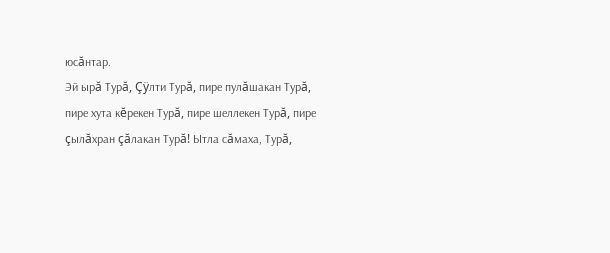юсăнтар.
Эй ырă Турă, Çÿлти Турă, пире пулăшакан Турă, пире хута кĕрекен Турă, пире шеллекен Турă, пире çылăхран çăлакан Турă! Ытла сăмаха, Турă,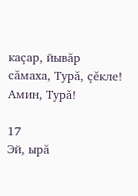каçар, йывăр сăмаха, Турă, çĕкле! Амин, Турă!

17
Эй, ырă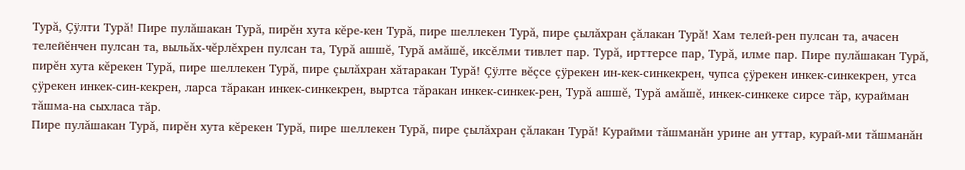Турă, Çÿлти Турă! Пире пулăшакан Турă, пирĕн хута кĕре-кен Турă, пире шеллекен Турă, пире çылăхран çăлакан Турă! Хам телей-рен пулсан та, ачасен телейĕнчен пулсан та, выльăх-чĕрлĕхрен пулсан та, Турă ашшĕ, Турă амăшĕ, иксĕлми тивлет пар. Турă, ирттерсе пар, Турă, илме пар. Пире пулăшакан Турă, пирĕн хута кĕрекен Турă, пире шеллекен Турă, пире çылăхран хăтаракан Турă! Çÿлте вĕçсе çÿрекен ин-кек-синкекрен, чупса çÿрекен инкек-синкекрен, утса çÿрекен инкек-син-кекрен, ларса тăракан инкек-синкекрен, выртса тăракан инкек-синкек-рен, Турă ашшĕ, Турă амăшĕ, инкек-синкеке сирсе тăр, курайман тăшма-на сыхласа тăр.
Пире пулăшакан Турă, пирĕн хута кĕрекен Турă, пире шеллекен Турă, пире çылăхран çăлакан Турă! Курайми тăшманăн урине ан уттар, курай-ми тăшманăн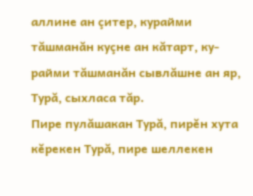аллине ан çитер, курайми тăшманăн куçне ан кăтарт, ку-райми тăшманăн сывлăшне ан яр, Турă, сыхласа тăр.
Пире пулăшакан Турă, пирĕн хута кĕрекен Турă, пире шеллекен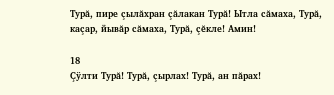Турă, пире çылăхран çăлакан Турă! Ытла сăмаха, Турă, каçар, йывăр сăмаха, Турă, çĕкле! Амин!

18
Çÿлти Турă! Турă, çырлах! Турă, ан пăрах!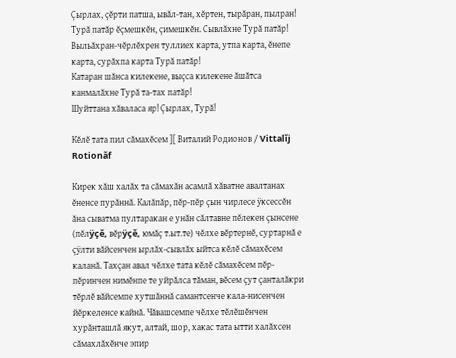Çырлах, çĕрти патша, ывăл-тан, хĕртен, тырăран, пылран!
Турă патăр ĕçмешкĕн, çимешкĕн. Сывлăхне Турă патăр!
Выльăхран-чĕрлĕхрен туллиех карта, утпа карта, ĕнепе карта, сурăхпа карта Турă патăр!
Катаран шăнса килекене, выçса килекене ăшăтса канмалăхне Турă та-тах патăр!
Шуйттана хăваласа яр! Çырлах, Турă!

Кĕлĕ тата пил сăмахĕсем ][ Виталий Родионов / Vittalĭj Rotionăf

Кирек хăш халăх та сăмахăн асамлă хăватне авалтанах ĕненсе пурăннă. Калăпăр, пĕр-пĕр çын чирлесе ÿксессĕн ăна сыватма пултаракан е унăн сăлтавне пĕлекен çынсене (пĕлÿçĕ, вĕрÿçĕ, юмăç т.ыт.те) чĕлхе вĕртернĕ, суртарнă е çÿлти вăйсенчен ырлăх-сывлăх ыйтса кĕлĕ сăмахĕсем каланă. Тахçан авал чĕлхе тата кĕлĕ сăмахĕсем пĕр-пĕринчен нимĕнпе те уйрăлса тăман, вĕсем çут çанталăкри тĕрлĕ вăйсемпе хутшăннă самантсенче кала-нисенчен йĕркеленсе кайнă. Чăвашсемпе чĕлхе тĕлĕшĕнчен хурăнташлă якут, алтай, шор, хакас тата ытти халăхсен сăмахлăхĕнче эпир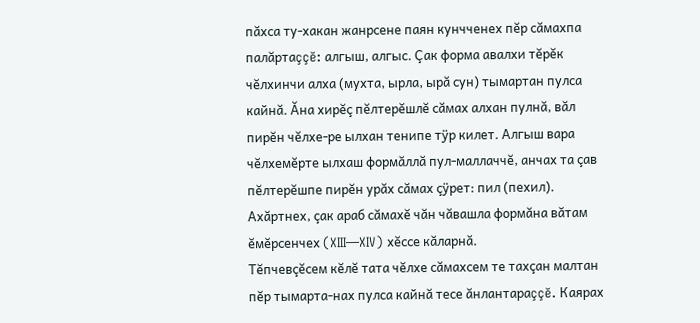пăхса ту-хакан жанрсене паян кунчченех пĕр сăмахпа палăртаççĕ: алгыш, алгыс. Çак форма авалхи тĕрĕк чĕлхинчи алха (мухта, ырла, ырă сун) тымартан пулса кайнă. Ăна хирĕç пĕлтерĕшлĕ сăмах алхан пулнă, вăл пирĕн чĕлхе-ре ылхан тенипе тÿр килет. Алгыш вара чĕлхемĕрте ылхаш формăллă пул-маллаччĕ, анчах та çав пĕлтерĕшпе пирĕн урăх сăмах çÿрет: пил (пехил). Ахăртнех, çак араб сăмахĕ чăн чăвашла формăна вăтам ĕмĕрсенчех (XIII—XIV) хĕссе кăларнă.
Тĕпчевçĕсем кĕлĕ тата чĕлхе сăмахсем те тахçан малтан пĕр тымарта-нах пулса кайнă тесе ăнлантараççĕ. Каярах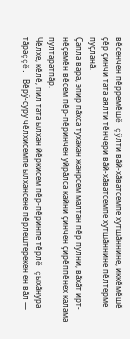вĕсенчен пĕрремĕшĕ çÿлти вăй-хăватсемпе хутшăннине, иккĕмĕшĕ çĕр çинчи тата аялти тĕнчери вăй-хăватсемпе хутшăннине пĕлтерме пуçланă.
Çапла вара, эпир пăхса тухакан жанрсем малтан пĕр пулни, вăхăт ирт-нĕçемĕн вĕсем пĕр-пĕринчен уйрăлса кайни çинчен çирĕппĕнех калама пултаратпăр.
Чĕлхе, кĕлĕ, пил тата ылхан йĕркисем пĕр-пĕринпе тĕрлĕ çыхăнура тăраççĕ. Вĕрÿ-суру чĕлхисемпе ылхансене пĕрлештерекен ен вăл —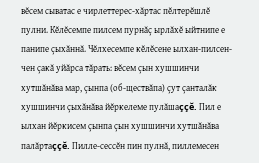вĕсем сыватас е чирлеттерес-хăртас пĕлтерĕшлĕ пулни. Кĕлĕсемпе пилсем пурнăç ырлăхĕ ыйтнипе е панипе çыхăннă. Чĕлхесемпе кĕлĕсене ылхан-пилсен-чен çакă уйăрса тăрать: вĕсем çын хушшинчи хутшăнăва мар, çынпа (об-ществăпа) çут çанталăк хушшинчи çыхăнăва йĕркелеме пулăшаççĕ. Пил е ылхан йĕркисем çынпа çын хушшинчи хутшăнăва палăртаççĕ. Пилле-сессĕн пин пулнă, пиллемесен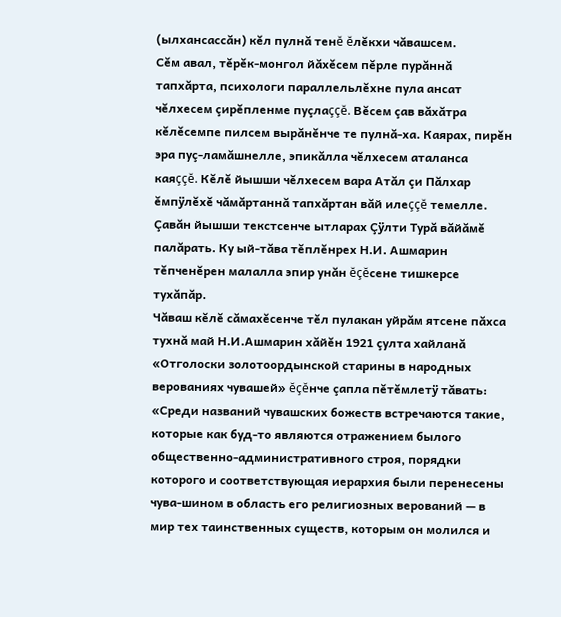(ылхансассăн) кĕл пулнă тенĕ ĕлĕкхи чăвашсем.
Сĕм авал, тĕрĕк-монгол йăхĕсем пĕрле пурăннă тапхăрта, психологи параллельлĕхне пула ансат чĕлхесем çирĕпленме пуçлаççĕ. Вĕсем çав вăхăтра кĕлĕсемпе пилсем вырăнĕнче те пулнă-ха. Каярах, пирĕн эра пуç-ламăшнелле, эпикăлла чĕлхесем аталанса каяççĕ. Кĕлĕ йышши чĕлхесем вара Атăл çи Пăлхар ĕмпÿлĕхĕ чăмăртаннă тапхăртан вăй илеççĕ темелле.
Çавăн йышши текстсенче ытларах Çÿлти Турă вăйăмĕ палăрать. Ку ый-тăва тĕплĕнрех Н.И. Ашмарин тĕпченĕрен малалла эпир унăн ĕçĕсене тишкерсе тухăпăр.
Чăваш кĕлĕ сăмахĕсенче тĕл пулакан уйрăм ятсене пăхса тухнă май Н.И.Ашмарин хăйĕн 1921 çулта хайланă «Отголоски золотоордынской старины в народных верованиях чувашей» ĕçĕнче çапла пĕтĕмлетÿ тăвать: «Среди названий чувашских божеств встречаются такие, которые как буд-то являются отражением былого общественно-административного строя, порядки которого и соответствующая иерархия были перенесены чува-шином в область его религиозных верований — в мир тех таинственных существ, которым он молился и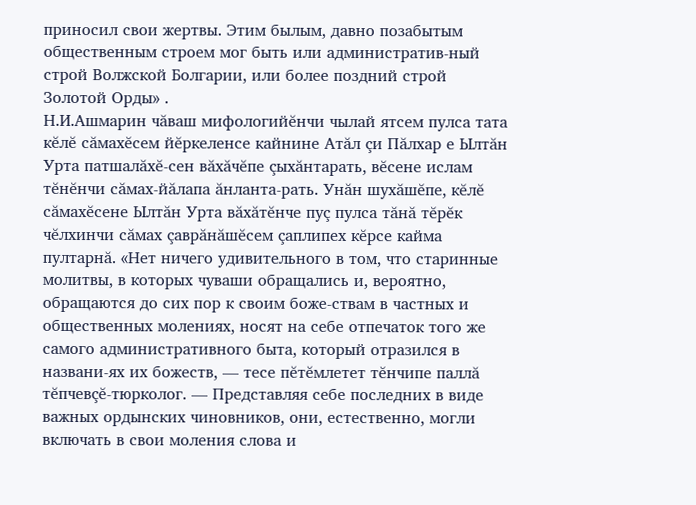приносил свои жертвы. Этим былым, давно позабытым общественным строем мог быть или административ-ный строй Волжской Болгарии, или более поздний строй Золотой Орды» .
Н.И.Ашмарин чăваш мифологийĕнчи чылай ятсем пулса тата кĕлĕ сăмахĕсем йĕркеленсе кайнине Атăл çи Пăлхар е Ылтăн Урта патшалăхĕ-сен вăхăчĕпе çыхăнтарать, вĕсене ислам тĕнĕнчи сăмах-йăлапа ăнланта-рать. Унăн шухăшĕпе, кĕлĕ сăмахĕсене Ылтăн Урта вăхăтĕнче пуç пулса тăнă тĕрĕк чĕлхинчи сăмах çаврăнăшĕсем çаплипех кĕрсе кайма пултарнă. «Нет ничего удивительного в том, что старинные молитвы, в которых чуваши обращались и, вероятно, обращаются до сих пор к своим боже-ствам в частных и общественных молениях, носят на себе отпечаток того же самого административного быта, который отразился в названи-ях их божеств, — тесе пĕтĕмлетет тĕнчипе паллă тĕпчевçĕ-тюрколог. — Представляя себе последних в виде важных ордынских чиновников, они, естественно, могли включать в свои моления слова и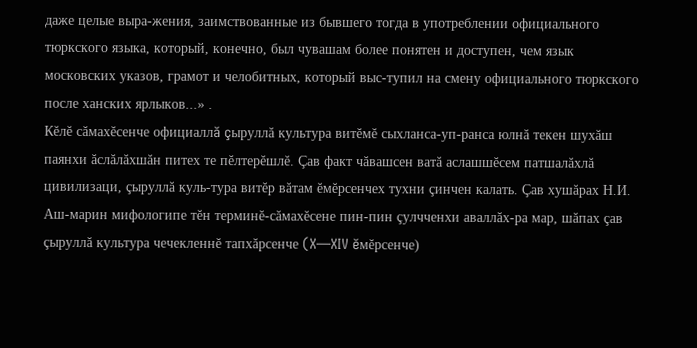даже целые выра-жения, заимствованные из бывшего тогда в употреблении официального тюркского языка, который, конечно, был чувашам более понятен и доступен, чем язык московских указов, грамот и челобитных, который выс-тупил на смену официального тюркского после ханских ярлыков...» .
Кĕлĕ сăмахĕсенче официаллă çыруллă культура витĕмĕ сыхланса-уп-ранса юлнă текен шухăш паянхи ăслăлăхшăн питех те пĕлтерĕшлĕ. Çав факт чăвашсен ватă аслашшĕсем патшалăхлă цивилизаци, çыруллă куль-тура витĕр вăтам ĕмĕрсенчех тухни çинчен калать. Çав хушăрах Н.И. Аш-марин мифологипе тĕн терминĕ-сăмахĕсене пин-пин çулчченхи аваллăх-ра мар, шăпах çав çыруллă культура чечекленнĕ тапхăрсенче (X—XIV ĕмĕрсенче)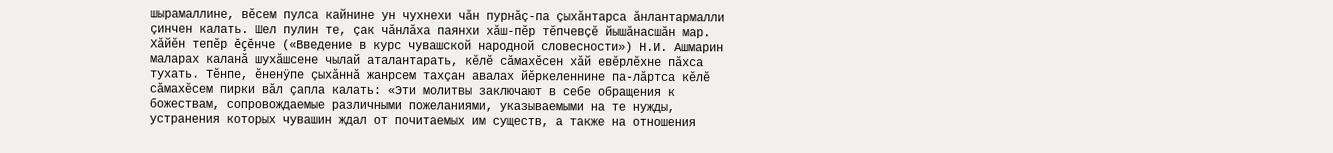шырамаллине, вĕсем пулса кайнине ун чухнехи чăн пурнăç-па çыхăнтарса ăнлантармалли çинчен калать. Шел пулин те, çак чăнлăха паянхи хăш-пĕр тĕпчевçĕ йышăнасшăн мар. Хăйĕн тепĕр ĕçĕнче («Введение в курс чувашской народной словесности») Н.И. Ашмарин маларах каланă шухăшсене чылай аталантарать, кĕлĕ сăмахĕсен хăй евĕрлĕхне пăхса тухать. Тĕнпе, ĕненÿпе çыхăннă жанрсем тахçан авалах йĕркеленнине па-лăртса кĕлĕ сăмахĕсем пирки вăл çапла калать: «Эти молитвы заключают в себе обращения к божествам, сопровождаемые различными пожеланиями, указываемыми на те нужды, устранения которых чувашин ждал от почитаемых им существ, а также на отношения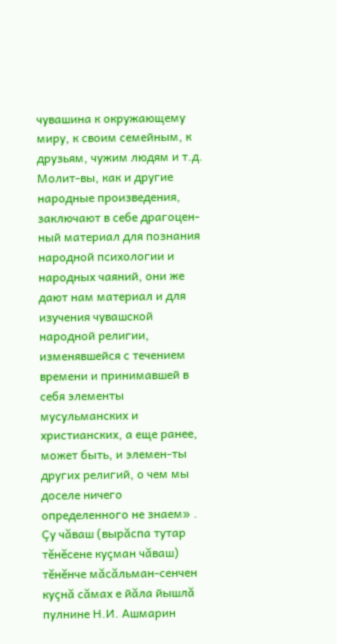чувашина к окружающему миру, к своим семейным, к друзьям, чужим людям и т.д. Молит-вы, как и другие народные произведения, заключают в себе драгоцен-ный материал для познания народной психологии и народных чаяний, они же дают нам материал и для изучения чувашской народной религии, изменявшейся с течением времени и принимавшей в себя элементы мусульманских и христианских, а еще ранее, может быть, и элемен-ты других религий, о чем мы доселе ничего определенного не знаем» .
Çу чăваш (вырăспа тутар тĕнĕсене куçман чăваш) тĕнĕнче мăсăльман-сенчен куçнă сăмах е йăла йышлă пулнине Н.И. Ашмарин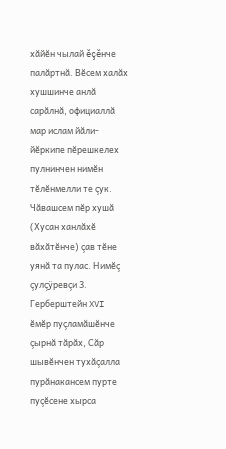хăйĕн чылай ĕçĕнче палăртнă. Вĕсем халăх хушшинче анлă сарăлнă, официаллă мар ислам йăли-йĕркипе пĕрешкелех пулнинчен нимĕн тĕлĕнмелли те çук. Чăвашсем пĕр хушă (Хусан ханлăхĕ вăхăтĕнче) çав тĕне уянă та пулас. Нимĕç çулçÿревçи 3. Герберштейн XVI ĕмĕр пуçламăшĕнче çырнă тăрăх, Сăр шывĕнчен тухăçалла пурăнакансем пурте пуçĕсене хырса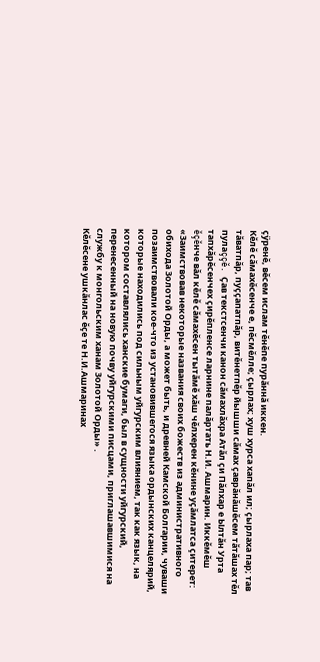çÿренĕ, вĕсем ислам тĕнĕпе пурăннă иккен.
Кĕлĕ сăмахĕсенче е, пĕсмĕлле; çырлах; хуш хурса хапăл ил; çырлаха пар; тав тăватпăр, пуççапатпăр, витĕнетпĕр йышши сăмах çаврăнăшĕсем тăтăшах тĕл пулаççĕ. Çав текстсенчи канон сăмахлăхра Атăл çи Пăлхар е Ылтăн Урта тапхăрĕсенчех çирĕпленсе ларнине палăртать Н.И. Ашмарин. Иккĕмĕш ĕçĕнче вăл кĕлĕ сăмахĕсен тытăмĕ хăш чĕлхерен кĕнине уçăмлатса çитерет: «Заимствовав некоторые названия своих божеств из административного обихода Золотой Орды, а может быть, и древней Камской Болгарии, чуваши позаимствовали кое-что из установившегося языка ордынских канцелярий, которые находились под сильным уйгурским влиянием, так как язык, на котором составлялись ханские бумаги, был в сущности уйгурский, перенесенный на новую почву уйгурскими писцами, приглашавшимися на службу к монгольским ханам Золотой Орды» .
Кĕлĕсене ушкăнлас ĕçе те Н.И.Ашмаринах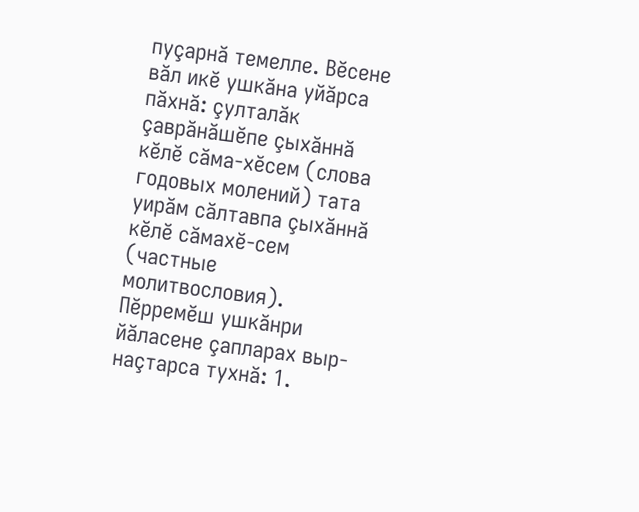пуçарнă темелле. Вĕсене вăл икĕ ушкăна уйăрса пăхнă: çулталăк çаврăнăшĕпе çыхăннă кĕлĕ сăма-хĕсем (слова годовых молений) тата уирăм сăлтавпа çыхăннă кĕлĕ сăмахĕ-сем (частные молитвословия). Пĕрремĕш ушкăнри йăласене çапларах выр-наçтарса тухнă: 1.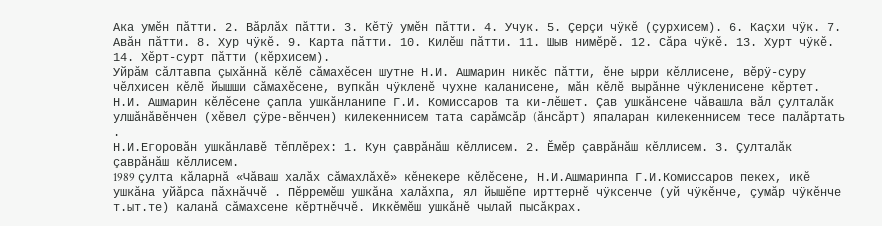Ака умĕн пăтти. 2. Вăрлăх пăтти. 3. Кĕтÿ умĕн пăтти. 4. Учук. 5. Çерçи чÿкĕ (çурхисем). 6. Каçхи чÿк. 7. Авăн пăтти. 8. Хур чÿкĕ. 9. Карта пăтти. 10. Килĕш пăтти. 11. Шыв нимĕрĕ. 12. Сăра чÿкĕ. 13. Хурт чÿкĕ. 14. Хĕрт-сурт пăтти (кĕрхисем).
Уйрăм сăлтавпа çыхăннă кĕлĕ сăмахĕсен шутне Н.И. Ашмарин никĕс пăтти, ĕне ырри кĕллисене, вĕрÿ-суру чĕлхисен кĕлĕ йышши сăмахĕсене, вупкăн чÿкленĕ чухне каланисене, мăн кĕлĕ вырăнне чÿкленисене кĕртет.
Н.И. Ашмарин кĕлĕсене çапла ушкăнланипе Г.И. Комиссаров та ки-лĕшет. Çав ушкăнсене чăвашла вăл çулталăк улшăнăвĕнчен (хĕвел çÿре-вĕнчен) килекеннисем тата сарăмсăр (ăнсăрт) япаларан килекеннисем тесе палăртать .
Н.И.Егоровăн ушкăнлавĕ тĕплĕрех: 1. Кун çаврăнăш кĕллисем. 2. Ĕмĕр çаврăнăш кĕллисем. 3. Çулталăк çаврăнăш кĕллисем.
1989 çулта кăларнă «Чăваш халăх сăмахлăхĕ» кĕнекере кĕлĕсене, Н.И.Ашмаринпа Г.И.Комиссаров пекех, икĕ ушкăна уйăрса пăхнăччĕ . Пĕрремĕш ушкăна халăхпа, ял йышĕпе ирттернĕ чÿксенче (уй чÿкĕнче, çумăр чÿкĕнче т.ыт.те) каланă сăмахсене кĕртнĕччĕ. Иккĕмĕш ушкăнĕ чылай пысăкрах.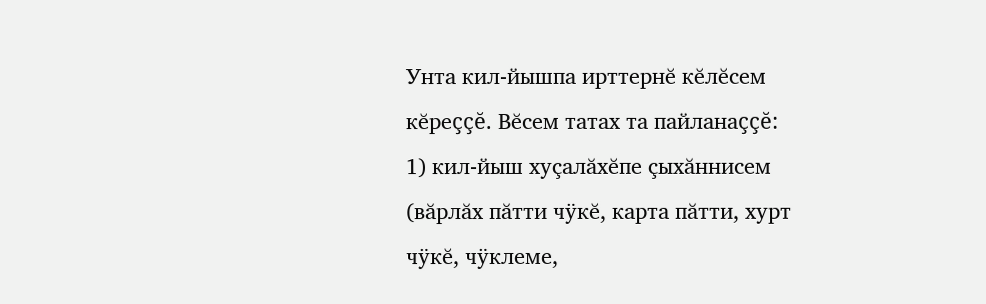Унта кил-йышпа ирттернĕ кĕлĕсем кĕреççĕ. Вĕсем татах та пайланаççĕ: 1) кил-йыш хуçалăхĕпе çыхăннисем (вăрлăх пăтти чÿкĕ, карта пăтти, хурт чÿкĕ, чÿклеме,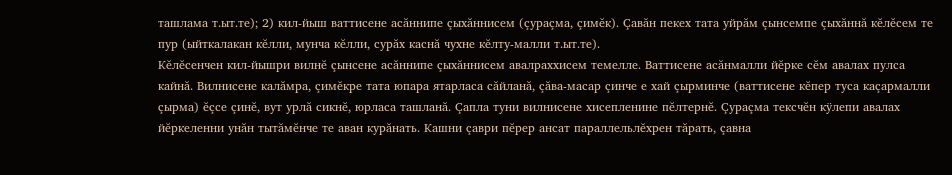ташлама т.ыт.те); 2) кил-йыш ваттисене асăннипе çыхăннисем (çураçма, çимĕк). Çавăн пекех тата уйрăм çынсемпе çыхăннă кĕлĕсем те пур (ыйткалакан кĕлли, мунча кĕлли, сурăх каснă чухне кĕлту-малли т.ыт.те).
Кĕлĕсенчен кил-йышри вилнĕ çынсене асăннипе çыхăннисем авалраххисем темелле. Ваттисене асăнмалли йĕрке сĕм авалах пулса кайнă. Вилнисене калăмра, çимĕкре тата юпара ятарласа сăйланă, çăва-масар çинче е хай çырминче (ваттисене кĕпер туса каçармалли çырма) ĕçсе çинĕ, вут урлă сикнĕ, юрласа ташланă. Çапла туни вилнисене хисепленине пĕлтернĕ. Çураçма тексчĕн кÿлепи авалах йĕркеленни унăн тытăмĕнче те аван курăнать. Кашни çаври пĕрер ансат параллельлĕхрен тăрать, çавна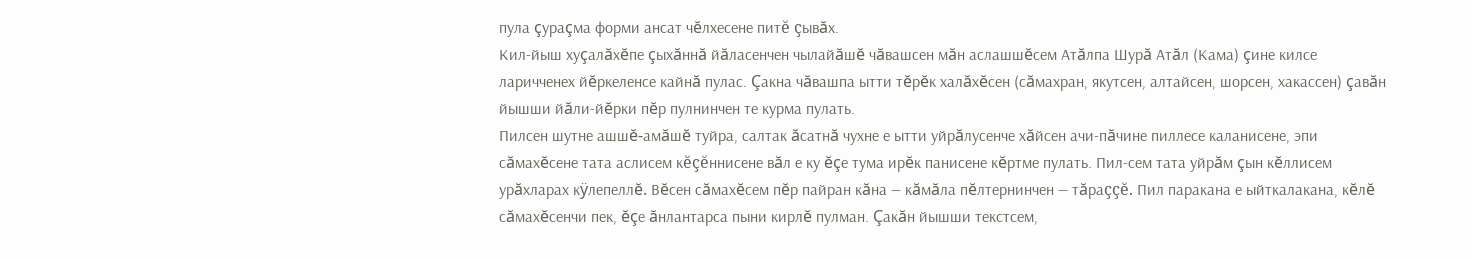пула çураçма форми ансат чĕлхесене питĕ çывăх.
Кил-йыш хуçалăхĕпе çыхăннă йăласенчен чылайăшĕ чăвашсен мăн аслашшĕсем Атăлпа Шурă Атăл (Кама) çине килсе ларичченех йĕркеленсе кайнă пулас. Çакна чăвашпа ытти тĕрĕк халăхĕсен (сăмахран, якутсен, алтайсен, шорсен, хакассен) çавăн йышши йăли-йĕрки пĕр пулнинчен те курма пулать.
Пилсен шутне ашшĕ-амăшĕ туйра, салтак ăсатнă чухне е ытти уйрăлусенче хăйсен ачи-пăчине пиллесе каланисене, эпи сăмахĕсене тата аслисем кĕçĕннисене вăл е ку ĕçе тума ирĕк панисене кĕртме пулать. Пил-сем тата уйрăм çын кĕллисем урăхларах кÿлепеллĕ. Вĕсен сăмахĕсем пĕр пайран кăна — кăмăла пĕлтернинчен — тăраççĕ. Пил паракана е ыйткалакана, кĕлĕ сăмахĕсенчи пек, ĕçе ăнлантарса пыни кирлĕ пулман. Çакăн йышши текстсем,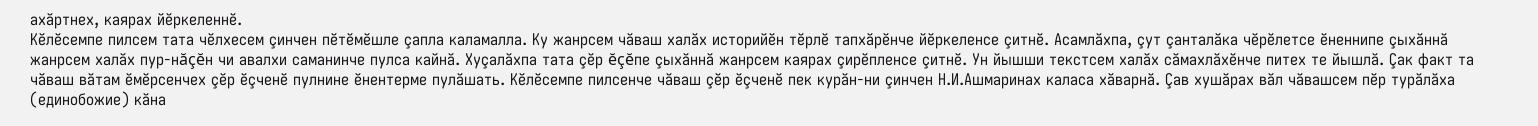ахăртнех, каярах йĕркеленнĕ.
Кĕлĕсемпе пилсем тата чĕлхесем çинчен пĕтĕмĕшле çапла каламалла. Ку жанрсем чăваш халăх историйĕн тĕрлĕ тапхăрĕнче йĕркеленсе çитнĕ. Асамлăхпа, çут çанталăка чĕрĕлетсе ĕненнипе çыхăннă жанрсем халăх пур-нăçĕн чи авалхи саманинче пулса кайнă. Хуçалăхпа тата çĕр ĕçĕпе çыхăннă жанрсем каярах çирĕпленсе çитнĕ. Ун йышши текстсем халăх сăмахлăхĕнче питех те йышлă. Çак факт та чăваш вăтам ĕмĕрсенчех çĕр ĕçченĕ пулнине ĕнентерме пулăшать. Кĕлĕсемпе пилсенче чăваш çĕр ĕçченĕ пек курăн-ни çинчен Н.И.Ашмаринах каласа хăварнă. Çав хушăрах вăл чăвашсем пĕр турăлăха (единобожие) кăна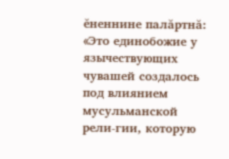ĕненнине палăртнă: «Это единобожие у язычествующих чувашей создалось под влиянием мусульманской рели-гии, которую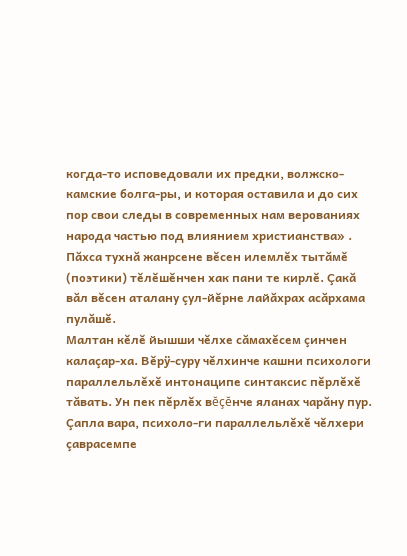когда-то исповедовали их предки, волжско-камские болга-ры, и которая оставила и до сих пор свои следы в современных нам верованиях народа частью под влиянием христианства» .
Пăхса тухнă жанрсене вĕсен илемлĕх тытăмĕ (поэтики) тĕлĕшĕнчен хак пани те кирлĕ. Çакă вăл вĕсен аталану çул-йĕрне лайăхрах асăрхама пулăшĕ.
Малтан кĕлĕ йышши чĕлхе сăмахĕсем çинчен калаçар-ха. Вĕрÿ-суру чĕлхинче кашни психологи параллельлĕхĕ интонаципе синтаксис пĕрлĕхĕ тăвать. Ун пек пĕрлĕх вĕçĕнче яланах чарăну пур. Çапла вара, психоло-ги параллельлĕхĕ чĕлхери çаврасемпе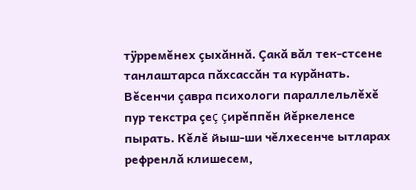тÿрремĕнех çыхăннă. Çакă вăл тек-стсене танлаштарса пăхсассăн та курăнать. Вĕсенчи çавра психологи параллельлĕхĕ пур текстра çеç çирĕппĕн йĕркеленсе пырать. Кĕлĕ йыш-ши чĕлхесенче ытларах рефренлă клишесем,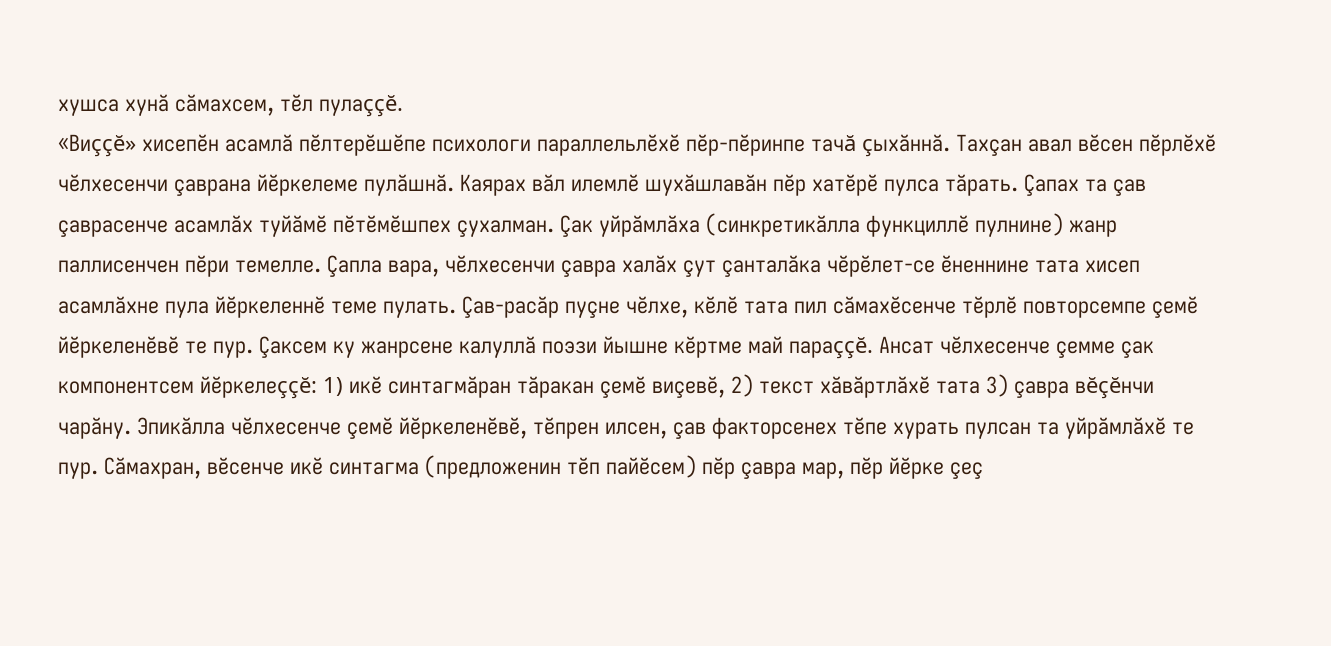хушса хунă сăмахсем, тĕл пулаççĕ.
«Виççĕ» хисепĕн асамлă пĕлтерĕшĕпе психологи параллельлĕхĕ пĕр-пĕринпе тачă çыхăннă. Тахçан авал вĕсен пĕрлĕхĕ чĕлхесенчи çаврана йĕркелеме пулăшнă. Каярах вăл илемлĕ шухăшлавăн пĕр хатĕрĕ пулса тăрать. Çапах та çав çаврасенче асамлăх туйăмĕ пĕтĕмĕшпех çухалман. Çак уйрăмлăха (синкретикăлла функциллĕ пулнине) жанр паллисенчен пĕри темелле. Çапла вара, чĕлхесенчи çавра халăх çут çанталăка чĕрĕлет-се ĕненнине тата хисеп асамлăхне пула йĕркеленнĕ теме пулать. Çав-расăр пуçне чĕлхе, кĕлĕ тата пил сăмахĕсенче тĕрлĕ повторсемпе çемĕ йĕркеленĕвĕ те пур. Çаксем ку жанрсене калуллă поэзи йышне кĕртме май параççĕ. Ансат чĕлхесенче çемме çак компонентсем йĕркелеççĕ: 1) икĕ синтагмăран тăракан çемĕ виçевĕ, 2) текст хăвăртлăхĕ тата 3) çавра вĕçĕнчи чарăну. Эпикăлла чĕлхесенче çемĕ йĕркеленĕвĕ, тĕпрен илсен, çав факторсенех тĕпе хурать пулсан та уйрăмлăхĕ те пур. Сăмахран, вĕсенче икĕ синтагма (предложенин тĕп пайĕсем) пĕр çавра мар, пĕр йĕрке çеç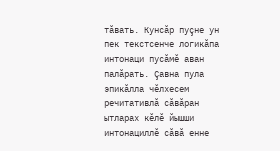тăвать. Кунсăр пуçне ун пек текстсенче логикăпа интонаци пусăмĕ аван палăрать. Çавна пула эпикăлла чĕлхесем речитативлă сăвăран ытларах кĕлĕ йышши интонациллĕ сăвă енне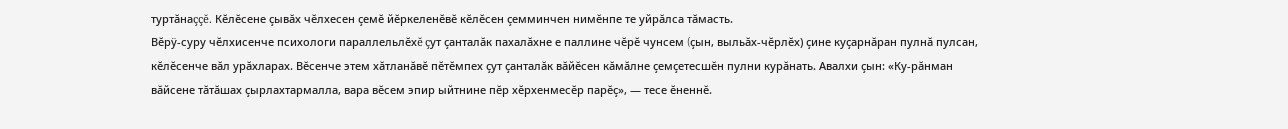туртăнаççĕ. Кĕлĕсене çывăх чĕлхесен çемĕ йĕркеленĕвĕ кĕлĕсен çемминчен нимĕнпе те уйрăлса тăмасть.
Вĕрÿ-суру чĕлхисенче психологи параллельлĕхĕ çут çанталăк пахалăхне е паллине чĕрĕ чунсем (çын, выльăх-чĕрлĕх) çине куçарнăран пулнă пулсан, кĕлĕсенче вăл урăхларах. Вĕсенче этем хăтланăвĕ пĕтĕмпех çут çанталăк вăйĕсен кăмăлне çемçетесшĕн пулни курăнать. Авалхи çын: «Ку-рăнман вăйсене тăтăшах çырлахтармалла, вара вĕсем эпир ыйтнине пĕр хĕрхенмесĕр парĕç», — тесе ĕненнĕ.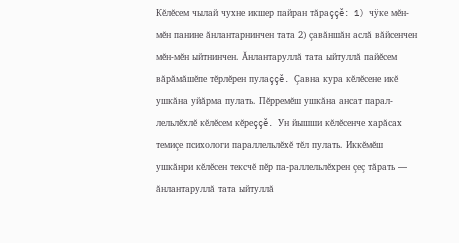Кĕлĕсем чылай чухне икшер пайран тăраççĕ: 1) чÿке мĕн-мĕн панине ăнлантарнинчен тата 2) çавăншăн аслă вăйсенчен мĕн-мĕн ыйтнинчен. Ăнлантаруллă тата ыйтуллă пайĕсем вăрăмăшĕпе тĕрлĕрен пулаççĕ. Çавна кура кĕлĕсене икĕ ушкăна уйăрма пулать. Пĕрремĕш ушкăна ансат парал-лельлĕхлĕ кĕлĕсем кĕреççĕ. Ун йышши кĕлĕсенче харăсах темиçе психологи параллельлĕхĕ тĕл пулать. Иккĕмĕш ушкăнри кĕлĕсен тексчĕ пĕр па-раллельлĕхрен çеç тăрать — ăнлантаруллă тата ыйтуллă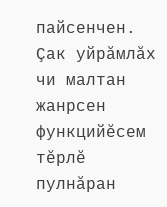пайсенчен. Çак уйрăмлăх чи малтан жанрсен функцийĕсем тĕрлĕ пулнăран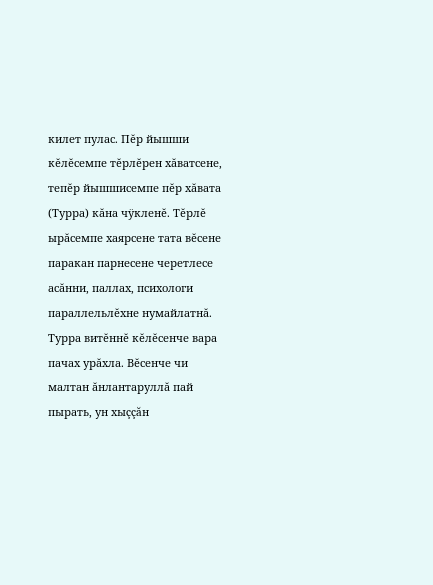килет пулас. Пĕр йышши кĕлĕсемпе тĕрлĕрен хăватсене, тепĕр йышшисемпе пĕр хăвата (Турра) кăна чÿкленĕ. Тĕрлĕ ырăсемпе хаярсене тата вĕсене паракан парнесене черетлесе асăнни, паллах, психологи параллельлĕхне нумайлатнă. Турра витĕннĕ кĕлĕсенче вара пачах урăхла. Вĕсенче чи малтан ăнлантаруллă пай пырать, ун хыççăн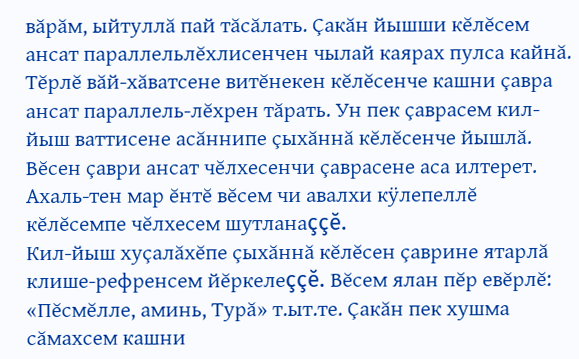вăрăм, ыйтуллă пай тăсăлать. Çакăн йышши кĕлĕсем ансат параллельлĕхлисенчен чылай каярах пулса кайнă.
Тĕрлĕ вăй-хăватсене витĕнекен кĕлĕсенче кашни çавра ансат параллель-лĕхрен тăрать. Ун пек çаврасем кил-йыш ваттисене асăннипе çыхăннă кĕлĕсенче йышлă. Вĕсен çаври ансат чĕлхесенчи çаврасене аса илтерет. Ахаль-тен мар ĕнтĕ вĕсем чи авалхи кÿлепеллĕ кĕлĕсемпе чĕлхесем шутланаççĕ.
Кил-йыш хуçалăхĕпе çыхăннă кĕлĕсен çаврине ятарлă клише-рефренсем йĕркелеççĕ. Вĕсем ялан пĕр евĕрлĕ: «Пĕсмĕлле, аминь, Турă» т.ыт.те. Çакăн пек хушма сăмахсем кашни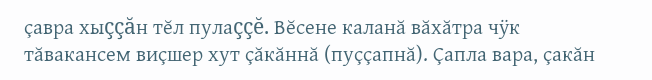çавра хыççăн тĕл пулаççĕ. Вĕсене каланă вăхăтра чÿк тăвакансем виçшер хут çăкăннă (пуççапнă). Çапла вара, çакăн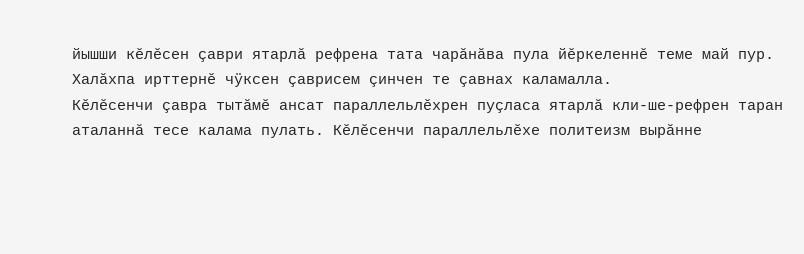йышши кĕлĕсен çаври ятарлă рефрена тата чарăнăва пула йĕркеленнĕ теме май пур. Халăхпа ирттернĕ чÿксен çаврисем çинчен те çавнах каламалла.
Кĕлĕсенчи çавра тытăмĕ ансат параллельлĕхрен пуçласа ятарлă кли-ше-рефрен таран аталаннă тесе калама пулать. Кĕлĕсенчи параллельлĕхе политеизм вырăнне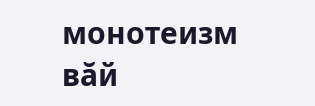монотеизм вăй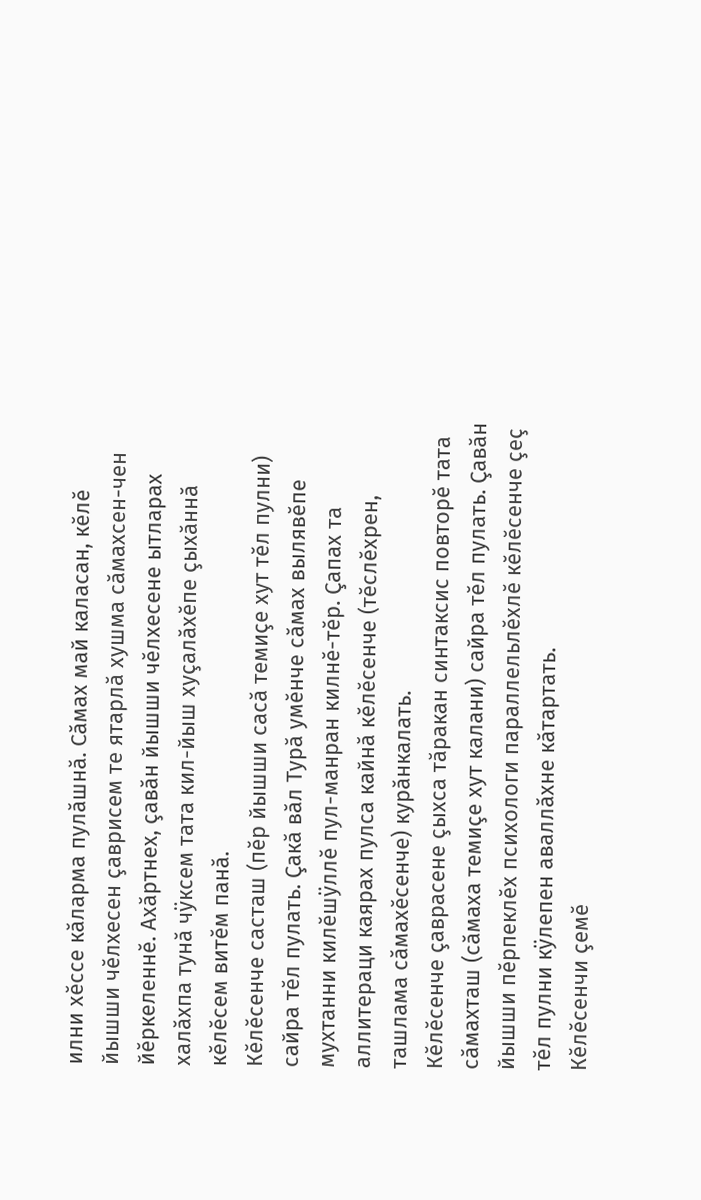илни хĕссе кăларма пулăшнă. Сăмах май каласан, кĕлĕ йышши чĕлхесен çаврисем те ятарлă хушма сăмахсен-чен йĕркеленнĕ. Ахăртнех, çавăн йышши чĕлхесене ытларах халăхпа тунă чÿксем тата кил-йыш хуçалăхĕпе çыхăннă кĕлĕсем витĕм панă.
Кĕлĕсенче састаш (пĕр йышши сасă темиçе хут тĕл пулни) сайра тĕл пулать. Çакă вăл Турă умĕнче сăмах вылявĕпе мухтанни килĕшÿллĕ пул-манран килнĕ-тĕр. Çапах та аллитераци каярах пулса кайнă кĕлĕсенче (тĕслĕхрен, ташлама сăмахĕсенче) курăнкалать.
Кĕлĕсенче çаврасене çыхса тăракан синтаксис повторĕ тата сăмахташ (сăмаха темиçе хут калани) сайра тĕл пулать. Çавăн йышши пĕрпеклĕх психологи параллельлĕхлĕ кĕлĕсенче çеç тĕл пулни кÿлепен аваллăхне кăтартать.
Кĕлĕсенчи çемĕ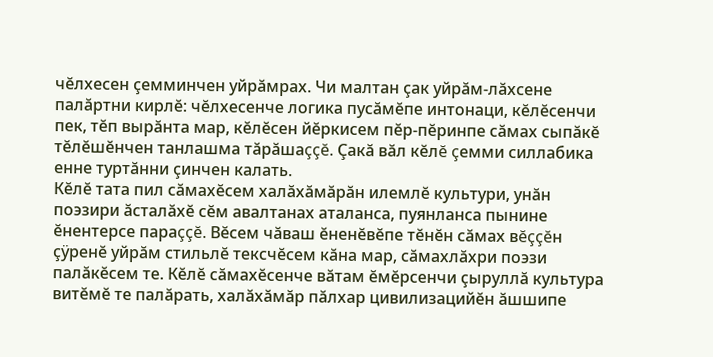чĕлхесен çемминчен уйрăмрах. Чи малтан çак уйрăм-лăхсене палăртни кирлĕ: чĕлхесенче логика пусăмĕпе интонаци, кĕлĕсенчи пек, тĕп вырăнта мар, кĕлĕсен йĕркисем пĕр-пĕринпе сăмах сыпăкĕ тĕлĕшĕнчен танлашма тăрăшаççĕ. Çакă вăл кĕлĕ çемми силлабика енне туртăнни çинчен калать.
Кĕлĕ тата пил сăмахĕсем халăхăмăрăн илемлĕ культури, унăн поэзири ăсталăхĕ сĕм авалтанах аталанса, пуянланса пынине ĕнентерсе параççĕ. Вĕсем чăваш ĕненĕвĕпе тĕнĕн сăмах вĕççĕн çÿренĕ уйрăм стильлĕ тексчĕсем кăна мар, сăмахлăхри поэзи палăкĕсем те. Кĕлĕ сăмахĕсенче вăтам ĕмĕрсенчи çыруллă культура витĕмĕ те палăрать, халăхăмăр пăлхар цивилизацийĕн ăшшипе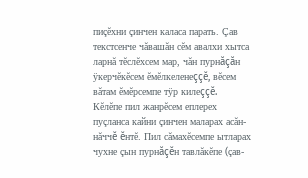пиçĕхни çинчен каласа парать. Çав текстсенче чăвашăн сĕм авалхи хытса ларнă тĕслĕхсем мар, чăн пурнăçăн ÿкерчĕкĕсем ĕмĕлкеленеççĕ, вĕсем вăтам ĕмĕрсемпе тÿр килеççĕ.
Кĕлĕпе пил жанрĕсем еплерех пуçланса кайни çинчен маларах асăн-нăччĕ ĕнтĕ. Пил сăмахĕсемпе ытларах чухне çын пурнăçĕн тавлăкĕпе (çав-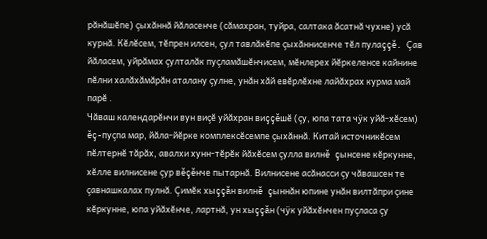рăнăшĕпе) çыхăннă йăласенче (сăмахран, туйра, салтака ăсатнă чухне) усă курнă. Кĕлĕсем, тĕпрен илсен, çул тавлăкĕпе çыхăннисенче тĕл пулаççĕ. Çав йăласем, уйрăмах çулталăк пуçламăшĕнчисем, мĕнлерех йĕркеленсе кайнине пĕлни халăхăмăрăн аталану çулне, унăн хăй евĕрлĕхне лайăхрах курма май парĕ .
Чăваш календарĕнчи вун виçĕ уйăхран виççĕшĕ (çу, юпа тата чÿк уйă-хĕсем) ĕç-пуçпа мар, йăла-йĕрке комплексĕсемпе çыхăннă. Китай источникĕсем пĕлтернĕ тăрăх, авалхи хунн-тĕрĕк йăхĕсем çулла вилнĕ çынсене кĕркунне, хĕлле вилнисене çур вĕçĕнче пытарнă. Вилнисене асăнасси çу чăвашсен те çавнашкалах пулнă. Çимĕк хыççăн вилнĕ çыннăн юпине унăн вилтăпри çине кĕркунне, юпа уйăхĕнче, лартнă, ун хыççăн (чÿк уйăхĕнчен пуçласа çу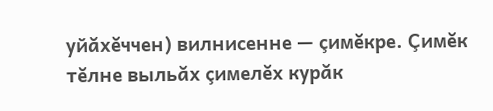уйăхĕччен) вилнисенне — çимĕкре. Çимĕк тĕлне выльăх çимелĕх курăк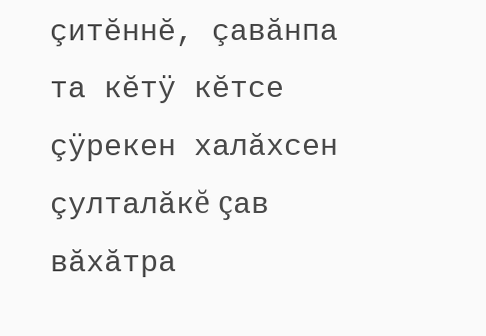çитĕннĕ, çавăнпа та кĕтÿ кĕтсе çÿрекен халăхсен çулталăкĕ çав вăхăтра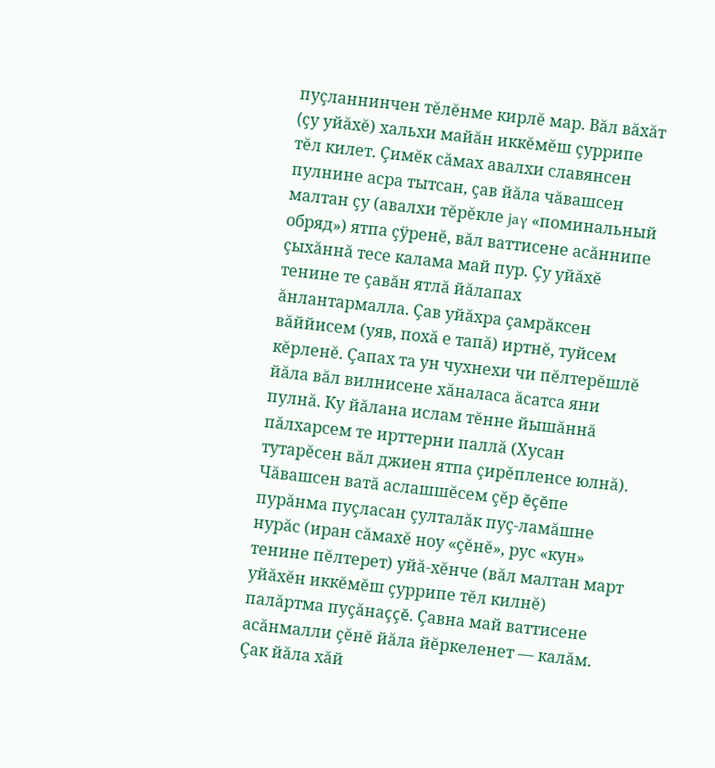пуçланнинчен тĕлĕнме кирлĕ мар. Вăл вăхăт (çу уйăхĕ) хальхи майăн иккĕмĕш çуррипе тĕл килет. Çимĕк сăмах авалхи славянсен пулнине асра тытсан, çав йăла чăвашсен малтан çу (авалхи тĕрĕкле jaγ «поминальный обряд») ятпа çÿренĕ, вăл ваттисене асăннипе çыхăннă тесе калама май пур. Çу уйăхĕ тенине те çавăн ятлă йăлапах ăнлантармалла. Çав уйăхра çамрăксен вăййисем (уяв, похă е тапă) иртнĕ, туйсем кĕрленĕ. Çапах та ун чухнехи чи пĕлтерĕшлĕ йăла вăл вилнисене хăналаса ăсатса яни пулнă. Ку йăлана ислам тĕнне йышăннă пăлхарсем те ирттерни паллă (Хусан тутарĕсен вăл джиен ятпа çирĕпленсе юлнă).
Чăвашсен ватă аслашшĕсем çĕр ĕçĕпе пурăнма пуçласан çулталăк пуç-ламăшне нурăс (иран сăмахĕ ноу «çĕнĕ», рус «кун» тенине пĕлтерет) уйă-хĕнче (вăл малтан март уйăхĕн иккĕмĕш çуррипе тĕл килнĕ) палăртма пуçăнаççĕ. Çавна май ваттисене асăнмалли çĕнĕ йăла йĕркеленет — калăм. Çак йăла хăй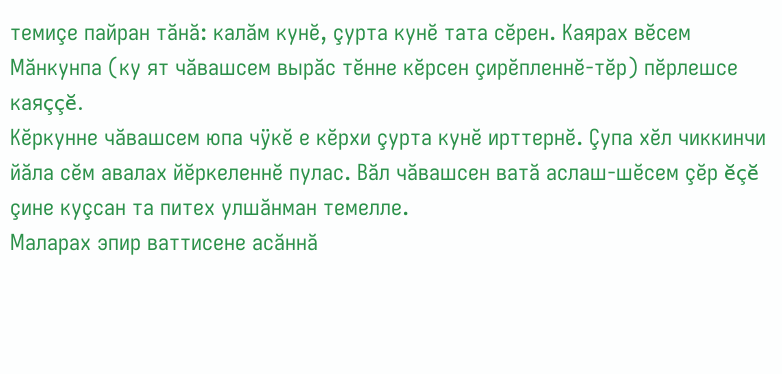темиçе пайран тăнă: калăм кунĕ, çурта кунĕ тата сĕрен. Каярах вĕсем Мăнкунпа (ку ят чăвашсем вырăс тĕнне кĕрсен çирĕпленнĕ-тĕр) пĕрлешсе каяççĕ.
Кĕркунне чăвашсем юпа чÿкĕ е кĕрхи çурта кунĕ ирттернĕ. Çупа хĕл чиккинчи йăла сĕм авалах йĕркеленнĕ пулас. Вăл чăвашсен ватă аслаш-шĕсем çĕр ĕçĕ çине куçсан та питех улшăнман темелле.
Маларах эпир ваттисене асăннă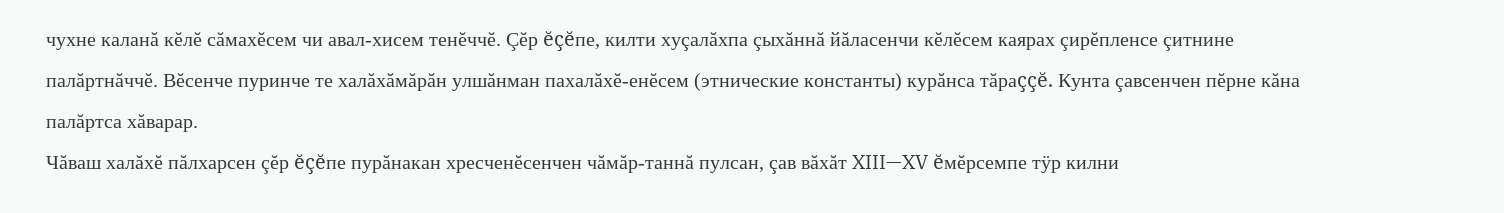чухне каланă кĕлĕ сăмахĕсем чи авал-хисем тенĕччĕ. Çĕр ĕçĕпе, килти хуçалăхпа çыхăннă йăласенчи кĕлĕсем каярах çирĕпленсе çитнине палăртнăччĕ. Вĕсенче пуринче те халăхăмăрăн улшăнман пахалăхĕ-енĕсем (этнические константы) курăнса тăраççĕ. Кунта çавсенчен пĕрне кăна палăртса хăварар.
Чăваш халăхĕ пăлхарсен çĕр ĕçĕпе пурăнакан хресченĕсенчен чăмăр-таннă пулсан, çав вăхăт XIII—XV ĕмĕрсемпе тÿр килни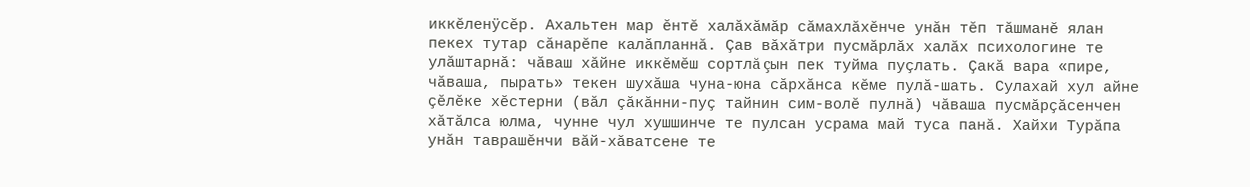иккĕленÿсĕр. Ахальтен мар ĕнтĕ халăхăмăр сăмахлăхĕнче унăн тĕп тăшманĕ ялан пекех тутар сăнарĕпе калăпланнă. Çав вăхăтри пусмăрлăх халăх психологине те улăштарнă: чăваш хăйне иккĕмĕш сортлă çын пек туйма пуçлать. Çакă вара «пире, чăваша, пырать» текен шухăша чуна-юна сăрхăнса кĕме пулă-шать. Сулахай хул айне çĕлĕке хĕстерни (вăл çăкăнни-пуç тайнин сим-волĕ пулнă) чăваша пусмăрçăсенчен хăтăлса юлма, чунне чул хушшинче те пулсан усрама май туса панă. Хайхи Турăпа унăн таврашĕнчи вăй-хăватсене те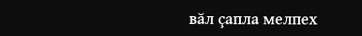вăл çапла мелпех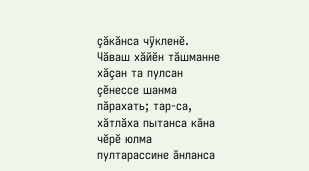çăкăнса чÿкленĕ.
Чăваш хăйĕн тăшманне хăçан та пулсан çĕнессе шанма пăрахать; тар-са, хăтлăха пытанса кăна чĕрĕ юлма пултарассине ăнланса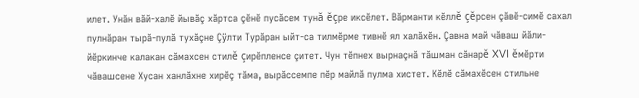илет. Унăн вăй-халĕ йывăç хăртса çĕнĕ пусăсем тунă ĕçре иксĕлет. Вăрманти кĕллĕ çĕрсен çăвĕ-симĕ сахал пулнăран тырă-пулă тухăçне Çÿлти Турăран ыйт-са тилмĕрме тивнĕ ял халăхĕн. Çавна май чăваш йăли-йĕркинче калакан сăмахсен стилĕ çирĕпленсе çитет. Чун тĕпнех вырнаçнă тăшман сăнарĕ XVI ĕмĕрти чăвашсене Хусан ханлăхне хирĕç тăма, вырăссемпе пĕр майлă пулма хистет. Кĕлĕ сăмахĕсен стильне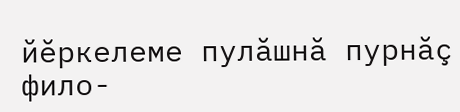йĕркелеме пулăшнă пурнăç фило-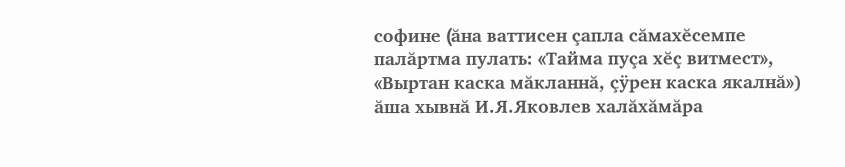софине (ăна ваттисен çапла сăмахĕсемпе палăртма пулать: «Тайма пуçа хĕç витмест», «Выртан каска мăкланнă, çÿрен каска якалнă») ăша хывнă И.Я.Яковлев халăхăмăра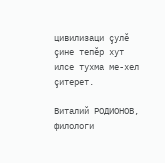цивилизаци çулĕ çине тепĕр хут илсе тухма ме-хел çитерет.

Виталий РОДИОНОВ,
филологи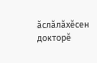ăслăлăхĕсен докторĕ